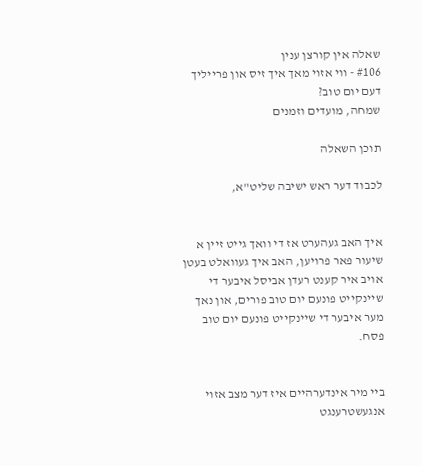שאלה אין קורצן ענין
#106 - ווי אזוי מאך איך זיס און פרייליך דעם יום טוב?
שמחה, מועדים וזמנים

תוכן השאלה

לכבוד דער ראש ישיבה שליט"א,


איך האב געהערט אז די וואך גייט זיין א שיעור פאר פרויען, האב איך געוואלט בעטן אויב איר קענט רעדן אביסל איבער די שיינקייט פונעם יום טוב פורים, און נאך מער איבער די שיינקייט פונעם יום טוב פסח.


ביי מיר אינדערהיים איז דער מצב אזוי אנגעשטרענגט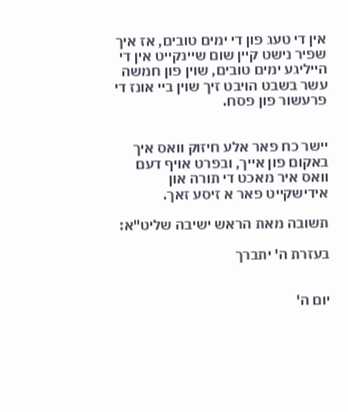אין די טעג פון די ימים טובים, אז איך שפיר נישט קיין שום שיינקייט אין די הייליגע ימים טובים, שוין פון חמשה עשר בשבט הויבט זיך שוין ביי אונז די פרעשור פון פסח.


יישר כח פאר אלע חיזוק וואס איך באקום פון אייך, ובפרט אויף דעם וואס איר מאכט די תורה און אידישקייט פאר א זיסע זאך.

תשובה מאת הראש ישיבה שליט"א:

בעזרת ה' יתברך


יום ה'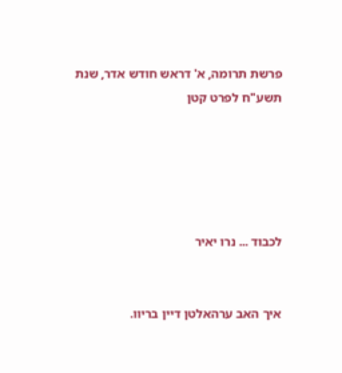פרשת תרומה, א' דראש חודש אדר, שנת תשע"ח לפרט קטן





לכבוד ... נרו יאיר


איך האב ערהאלטן דיין בריוו.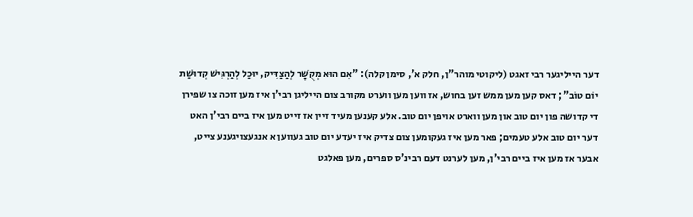דער הייליגער רבי זאגט (ליקוטי מוהר"ן, חלק א', סימן קלה): "אִם הוּא מְקֻשָּׁר לְהַצַדִּיק, יוּכַל לְהַרְגִּישׁ קְדוּשַׁת יוֹם טוֹב"; דאס קען מען ממש זען בחוש, אז ווען מען ווערט מקורב צום הייליגן רבי'ן איז מען זוכה צו שפירן די קדושה פון יום טוב און מען ווארט אויפן יום טוב. אלע קענען מעיד זיין אז זייט מען איז ביים רבי'ן האט דער יום טוב אלע טעמים; פאר מען איז געקומען צום צדיק איז יעדע יום טוב געווען א אנגעצויגענע צייט, אבער אז מען איז ביים רבי'ן, מען לערנט דעם רבינ'ס ספרים, מען פאלגט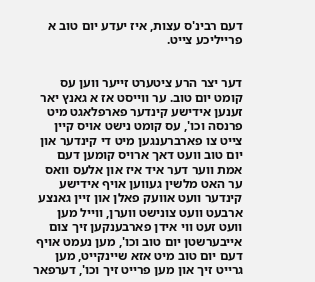דעם רבינ'ס עצות, איז יעדע יום טוב א פרייליכע צייט.


דער יצר הרע ציטערט זייער ווען עס קומט יום טוב. ער ווייסט אז א גאנץ יאר זענען אידישע קינדער פארפלאגט מיט פרנסה וכו', עס קומט נישט אויס קיין צייט צו פארברענגען מיט די קינדער און יום טוב וועט דאך ארויס קומען דעם אמת ווער דער איד איז און אלעס וואס ער האט מלשין געווען אויף אידישע קינדער וועט אוועק פאלן און זיין גאנצע ארבעט וועט צונישט ווערן, ווייל מען וועט זעט ווי אידן פארבענקען זיך צום אייבערשטן יום טוב וכו', מען נעמט אויף דעם יום טוב מיט אזא שיינקייט, מען גרייט זיך און מען פרייט זיך וכו', דערפאר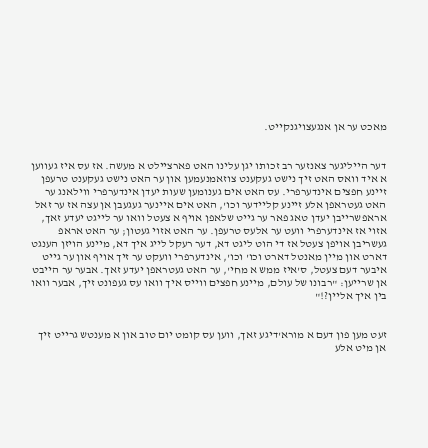מאכט ער אן אנגעצויגנקייט.


דער הייליגער צאנזער רב זכותו יגן עלינו האט פארציילט א מעשה. אז עס איז געווען א איד וואס האט זיך נישט געקענט צוזאמנעמען און ער האט נישט געקענט טרעפן זיינע חפצים אינדערפרי. עס האט אים גענומען שעות יעדן אינדערפרי ווילאנג ער האט געטראפן אלע זיינע קליידער וכו', האט אים איינער געגעבן אן עצה אז ער זאל אראפשרייבן יעדן טאג פאר ער גייט שלאפן אויף א צעטל וואו ער לייגט יעדע זאך, אזוי אז אינדערפרי וועט ער אלעס טרעפן. ער האט אזוי געטון; ער האט אראפ געשריבן אויפן צעטל אז די הוט ליגט דא, דער רעקל לייג איך דא, מיינע הויזן הענגט דארט און מיין מאנטל דארט וכו' וכו', אינדערפרי וועקט ער זיך אויף און ער גייט איבער דעם צעטל, ס'איז ממש א מחי', ער האט געטראפן יעדע זאך. אבער ער הייבט אן שרייען: "רבונו של עולם, מיינע חפצים ווייס איך וואו עס געפונט זיך, אבער וואו בין איך אליין?!"


זעט מען פון דעם א מורא'דיגע זאך, ווען עס קומט יום טוב און א מענטש גרייט זיך אן מיט אלע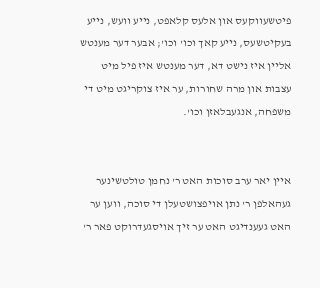פיטשעווקעס און אלעס קלאפט, נייע וועש, נייע בעקיטשעס, נייע קאך וכו' וכו'; אבער דער מענטש אליין איז נישט דא, דער מענטש איז פיל מיט עצבות און מרה שחורות, ער איז צוקריגט מיט די משפחה, אנגעבלאזן וכו'.


איין יאר ערב סוכות האט ר' נחמן טולטשינער געהאלפן ר' נתן אויפצושטעלן די סוכה, ווען ער האט געענדיגט האט ער זיך אויסגעדרוקט פאר ר'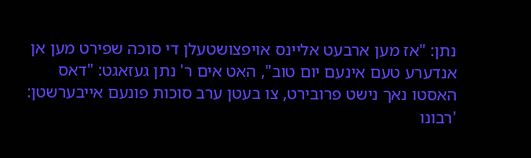נתן: "אז מען ארבעט אליינס אויפצושטעלן די סוכה שפירט מען אן אנדערע טעם אינעם יום טוב", האט אים ר' נתן געזאגט: "דאס האסטו נאך נישט פרובירט, צו בעטן ערב סוכות פונעם אייבערשטן: 'רבונו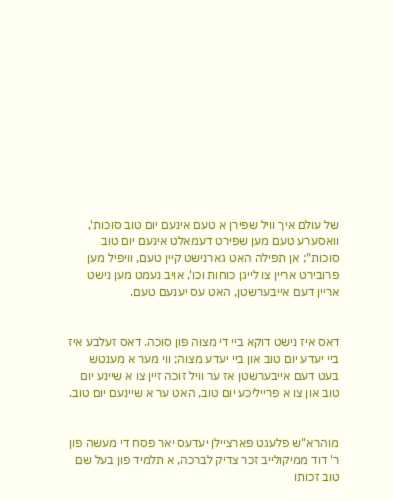של עולם איך וויל שפירן א טעם אינעם יום טוב סוכות', וואסערע טעם מען שפירט דעמאלט אינעם יום טוב סוכות"; אן תפילה האט גארנישט קיין טעם, וויפיל מען פרובירט אריין צו לייגן כוחות וכו', אויב נעמט מען נישט אריין דעם אייבערשטן, האט עס יענעם טעם.


דאס איז נישט דוקא ביי די מצוה פון סוכה. דאס זעלבע איז ביי יעדע יום טוב און ביי יעדע מצוה; ווי מער א מענטש בעט דעם אייבערשטן אז ער וויל זוכה זיין צו א שיינע יום טוב און צו א פרייליכע יום טוב, האט ער א שיינעם יום טוב.


מוהרא"ש פלעגט פארציילן יעדעס יאר פסח די מעשה פון ר' דוד ממיקולייב זכר צדיק לברכה, א תלמיד פון בעל שם טוב זכותו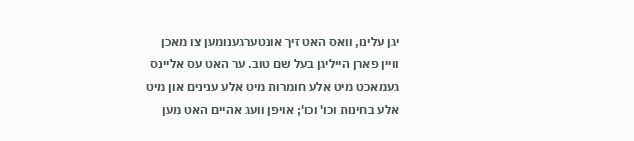יגן עלינו, וואס האט זיך אונטערגענומען צו מאכן וויין פארן הייליגן בעל שם טוב. ער האט עס אליינס געמאכט מיט אלע חומרות מיט אלע ענינים און מיט אלע בחינות וכו' וכו'; אויפן וועג אהיים האט מען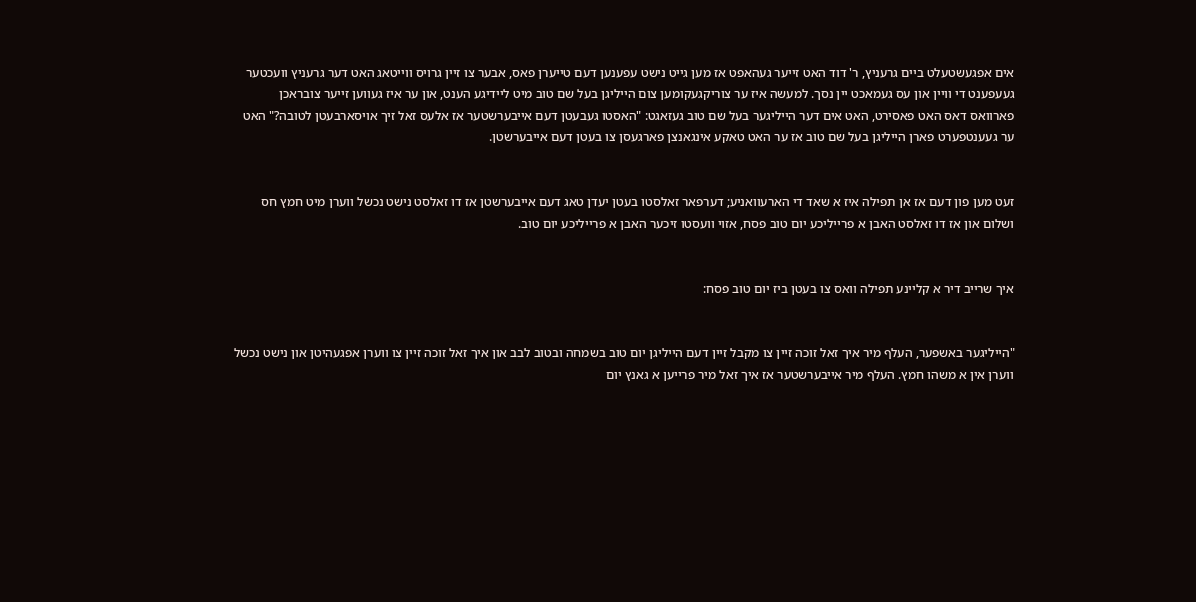אים אפגעשטעלט ביים גרעניץ, ר' דוד האט זייער געהאפט אז מען גייט נישט עפענען דעם טייערן פאס, אבער צו זיין גרויס ווייטאג האט דער גרעניץ וועכטער געעפענט די וויין און עס געמאכט יין נסך. למעשה איז ער צוריקגעקומען צום הייליגן בעל שם טוב מיט ליידיגע הענט, און ער איז געווען זייער צובראכן פארוואס דאס האט פאסירט, האט אים דער הייליגער בעל שם טוב געזאגט: "האסטו געבעטן דעם אייבערשטער אז אלעס זאל זיך אויסארבעטן לטובה?" האט ער געענטפערט פארן הייליגן בעל שם טוב אז ער האט טאקע אינגאנצן פארגעסן צו בעטן דעם אייבערשטן.


זעט מען פון דעם אז אן תפילה איז א שאד די הארעוואניע; דערפאר זאלסטו בעטן יעדן טאג דעם אייבערשטן אז דו זאלסט נישט נכשל ווערן מיט חמץ חס ושלום און אז דו זאלסט האבן א פרייליכע יום טוב פסח, אזוי וועסטו זיכער האבן א פרייליכע יום טוב.


איך שרייב דיר א קליינע תפילה וואס צו בעטן ביז יום טוב פסח:


"הייליגער באשפער, העלף מיר איך זאל זוכה זיין צו מקבל זיין דעם הייליגן יום טוב בשמחה ובטוב לבב און איך זאל זוכה זיין צו ווערן אפגעהיטן און נישט נכשל ווערן אין א משהו חמץ. העלף מיר אייבערשטער אז איך זאל מיר פרייען א גאנץ יום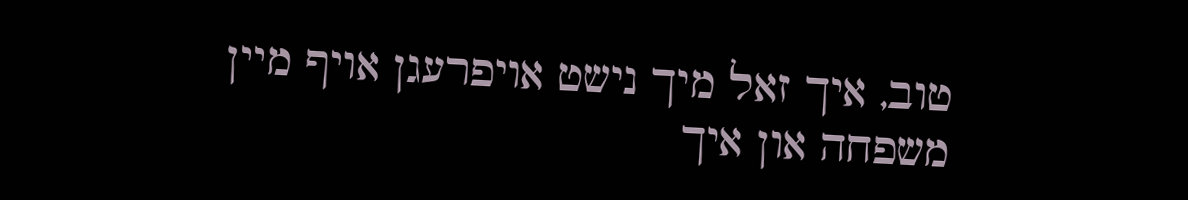טוב, איך זאל מיך נישט אויפרעגן אויף מיין משפחה און איך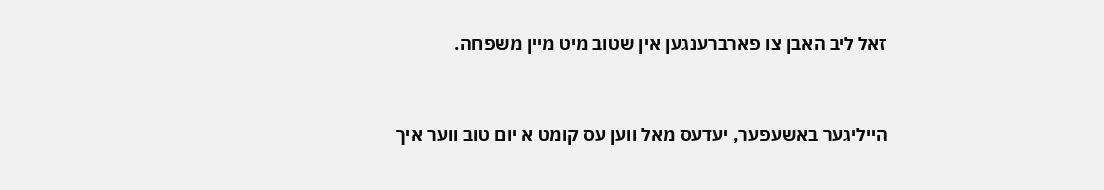זאל ליב האבן צו פארברענגען אין שטוב מיט מיין משפחה.


הייליגער באשעפער, יעדעס מאל ווען עס קומט א יום טוב ווער איך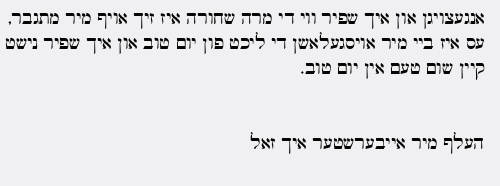אנגעצויגן און איך שפיר ווי די מרה שחורה איז זיך אויף מיר מתגבר, עס איז ביי מיר אויסגעלאשן די ליכט פון יום טוב און איך שפיר נישט קיין שום טעם אין יום טוב.


העלף מיר אייבערשטער איך זאל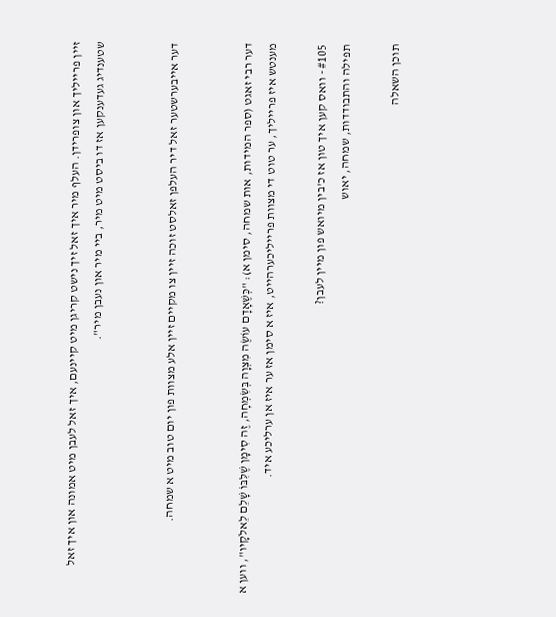זיין פרייליך און צופרידן. העלף מיר איך זאל זיך נישט קריגן מיט קיינעם, איך זאל לעבן מיט אמונה און איך זאל שטענדיג געדענקען אז דו ביסט מיט מיר, ביי מיר און נעבן מיר".


דער אייבערשטער זאל דיר העלפן זאלסט זוכה זיין צו מקיים זיין אלע מצוות פון יום טוב מיט א שמחה.


דער רבי זאגט (ספר המידות, אות שמחה, סימן א): "כְּשֶׁאָדָם עוֹשֶׂה מִצְוָה בְּשִׂמְחָה, זֶה סִימָן שֶׁלִּבּוֹ שָׁלֵם לֵאלֹקָיו", ווען א מענטש איז פרייליך, ער טוט די מצוות פרייליכערהייט, איז א סימן אז ער איז אן ערליכע איד.

#105 - וואס קען איך טון אז כ'בין מיואש פון מיין לעבן?
תפילה והתבודדות, שמחה, יאוש

תוכן השאלה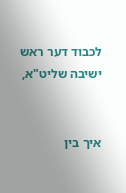לכבוד דער ראש ישיבה שליט"א,


איך בין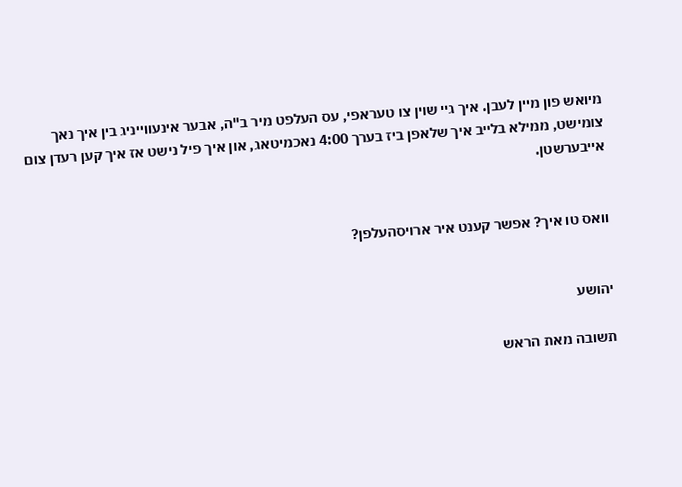מיואש פון מיין לעבן. איך גיי שוין צו טעראפי, עס העלפט מיר ב"ה, אבער אינעווייניג בין איך נאך צומישט, ממילא בלייב איך שלאפן ביז בערך 4:00 נאכמיטאג, און איך פיל נישט אז איך קען רעדן צום אייבערשטן.


וואס טו איך? אפשר קענט איר ארויסהעלפן?


יהושע

תשובה מאת הראש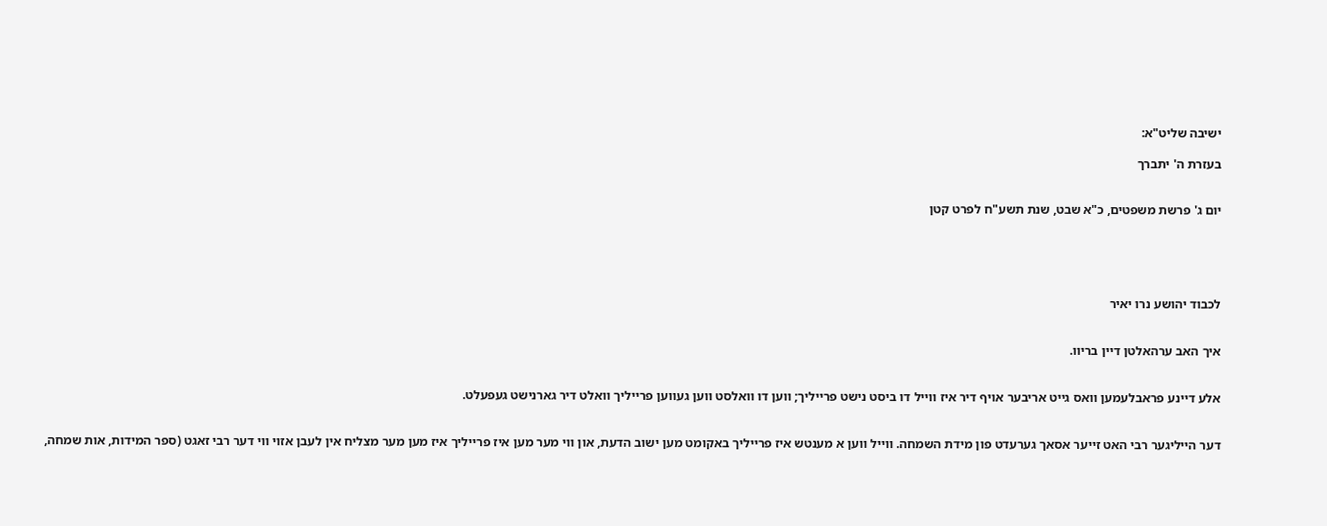ישיבה שליט"א:

בעזרת ה' יתברך


יום ג' פרשת משפטים, כ"א שבט, שנת תשע"ח לפרט קטן





לכבוד יהושע נרו יאיר


איך האב ערהאלטן דיין בריוו.


אלע דיינע פראבלעמען וואס גייט אריבער אויף דיר איז ווייל דו ביסט נישט פרייליך; ווען דו וואלסט ווען געווען פרייליך וואלט דיר גארנישט געפעלט.


דער הייליגער רבי האט זייער אסאך גערעדט פון מידת השמחה. ווייל ווען א מענטש איז פרייליך באקומט מען ישוב הדעת, און ווי מער מען איז פרייליך איז מען מער מצליח אין לעבן אזוי ווי דער רבי זאגט (ספר המידות, אות שמחה,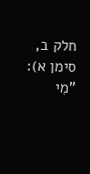חלק ב, סימן א): "מִי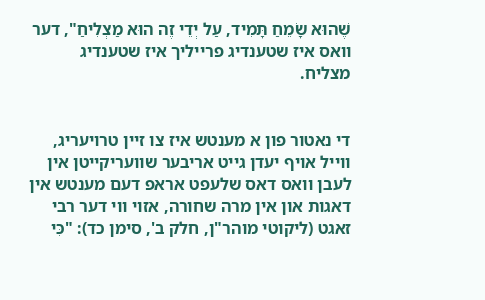שֶׁהוּא שָׂמֵחַ תָּמִיד, עַל יְדֵי זֶה הוּא מַצְלִיחַ", דער וואס איז שטענדיג פרייליך איז שטענדיג מצליח.


די נאטור פון א מענטש איז צו זיין טרויעריג, ווייל אויף יעדן גייט אריבער שוועריקייטן אין לעבן וואס דאס שלעפט אראפ דעם מענטש אין דאגות און אין מרה שחורה, אזוי ווי דער רבי זאגט (ליקוטי מוהר"ן, חלק ב', סימן כד): "כִּי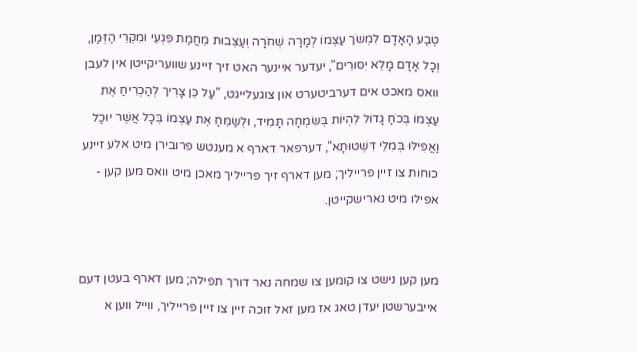טֶבַע הָאָדָם לִמְשֹׁך עַצְמוֹ לְמָרָה שְׁחֹרָה וְעַצְבוּת מֵחֲמַת פִּגְעֵי וּמִקְרֵי הַזְּמַן, וְכָל אָדָם מָלֵא יִסּוּרִים", יעדער איינער האט זיך זיינע שוועריקייטן אין לעבן וואס מאכט אים דערביטערט און צוגעלייגט, "עַל כֵּן צָרִיך לְהַכְרִיחַ אֶת עַצְמוֹ בְּכֹחַ גָּדוֹל לִהְיוֹת בְּשִׂמְחָה תָּמִיד, וּלְשַׂמֵּחַ אֶת עַצְמוֹ בְּכָל אֲשֶׁר יוּכַל וַאֲפִילּוּ בְּמִלֵּי דִּשְׁטוּתָא", דערפאר דארף א מענטש פרובירן מיט אלע זיינע כוחות צו זיין פרייליך; מען דארף זיך פרייליך מאכן מיט וואס מען קען - אפילו מיט נארישקייטן.


מען קען נישט צו קומען צו שמחה נאר דורך תפילה; מען דארף בעטן דעם אייבערשטן יעדן טאג אז מען זאל זוכה זיין צו זיין פרייליך, ווייל ווען א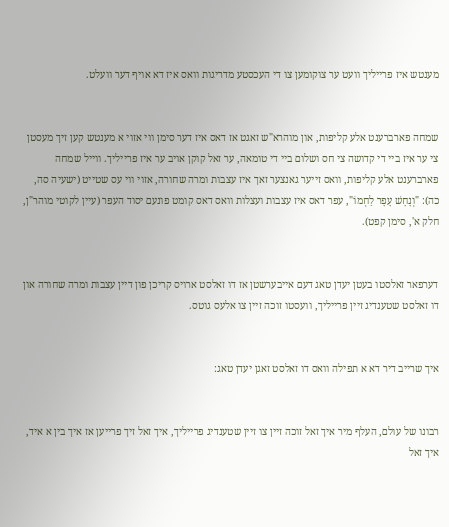מענטש איז פרייליך וועט ער צוקומען צו די העכסטע מדריגות וואס איז דא אויף דער וועלט.


שמחה פארברענט אלע קליפות, און מוהרא"ש זאגט אז דאס איז דער סימן ווי אזוי א מענטש קען זיך מעסטן צי ער איז ביי די קדושה צי חס ושלום ביי די טומאה, ער זאל קוקן אויב ער איז פרייליך. ווייל שמחה פארברענט אלע קליפות, וואס זייער גאנצער זאך איז עצבות ומרה שחורה, אזוי ווי עס שטייט (ישעיה סה, כה): "וְנָחָשׁ עָפָר לַחְמוֹ", עפר דאס איז עצבות ועצלות וואס דאס קומט פונעם יסוד העפר (עיין לקוטי מוהר"ן, חלק א', סימן קפט).


דערפאר זאלסטו בעטן יעדן טאג דעם אייבערשטן אז דו זאלסט ארויס קריכן פון דיין עצבות ומרה שחורה און דו זאלסט שטענדיג זיין פרייליך, וועסטו זוכה זיין צו אלעס גוטס.


איך שרייב דיר דא א תפילה וואס דו זאלסט זאגן יעדן טאג:


רבונו של עולם, העלף מיר איך זאל זוכה זיין צו זיין שטענדיג פרייליך, איך זאל זיך פרייען אז איך בין א איד, איך זאל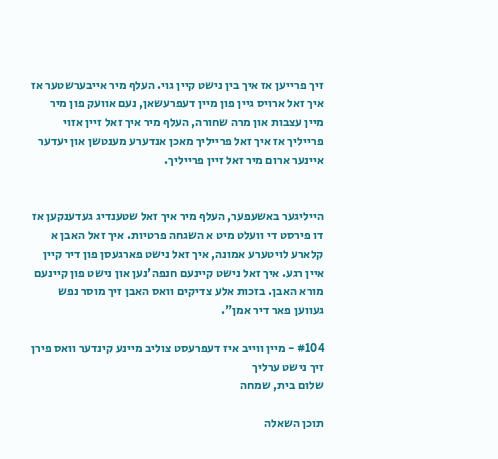זיך פרייען אז איך בין נישט קיין גוי. העלף מיר אייבערשטער אז איך זאל ארויס גיין פון מיין דעפרעשאן, נעם אוועק פון מיר מיין עצבות און מרה שחורה, העלף מיר איך זאל זיין אזוי פרייליך אז איך זאל פרייליך מאכן אנדערע מענטשן און יעדער איינער ארום מיר זאל זיין פרייליך.


הייליגער באשעפער, העלף מיר איך זאל שטענדיג געדענקען אז דו פירסט די וועלט מיט א השגחה פרטיות. איך זאל האבן א קלארע לויטערע אמונה, איך זאל נישט פארגעסן פון דיר קיין איין רגע. איך זאל נישט קיינעם חנפה'נען און נישט פון קיינעם מורא האבן. בזכות אלע צדיקים וואס האבן זיך מוסר נפש געווען פאר דיר אמן".

#104 - מיין ווייב איז דעפרעסט צוליב מיינע קינדער וואס פירן זיך נישט ערליך
שלום בית, שמחה

תוכן השאלה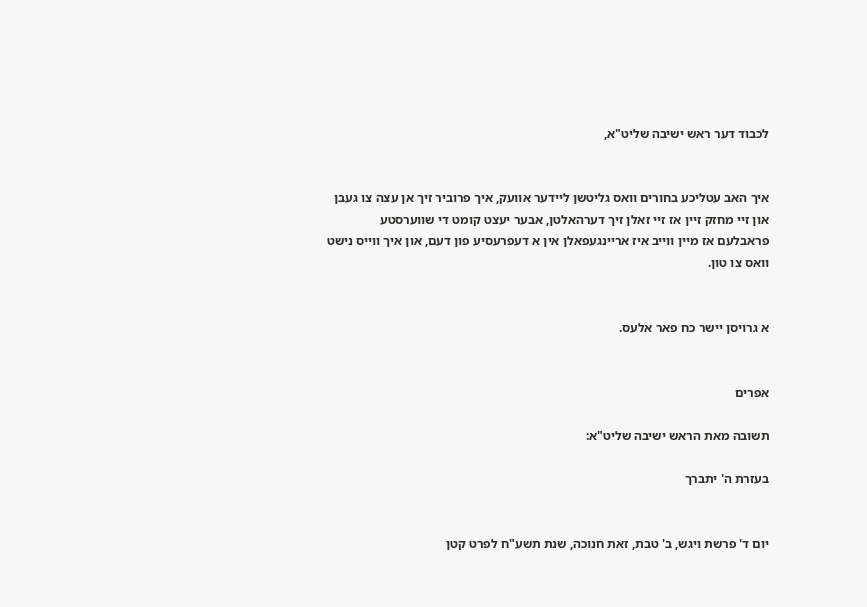לכבוד דער ראש ישיבה שליט"א,


איך האב עטליכע בחורים וואס גליטשן ליידער אוועק, איך פרוביר זיך אן עצה צו געבן און זיי מחזק זיין אז זיי זאלן זיך דערהאלטן, אבער יעצט קומט די שווערסטע פראבלעם אז מיין ווייב איז אריינגעפאלן אין א דעפרעסיע פון דעם, און איך ווייס נישט וואס צו טון.


א גרויסן יישר כח פאר אלעס.


אפרים

תשובה מאת הראש ישיבה שליט"א:

בעזרת ה' יתברך


יום ד' פרשת ויגש, ב' טבת, זאת חנוכה, שנת תשע"ח לפרט קטן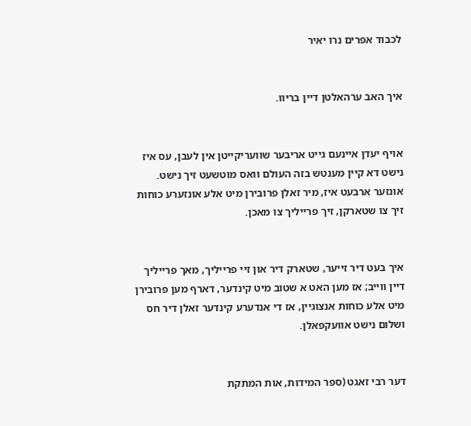לכבוד אפרים נרו יאיר


איך האב ערהאלטן דיין בריוו.


אויף יעדן איינעם גייט אריבער שוועריקייטן אין לעבן, עס איז נישט דא קיין מענטש בזה העולם וואס מוטשעט זיך נישט. אונזער ארבעט איז, מיר זאלן פרובירן מיט אלע אונזערע כוחות זיך צו שטארקן, זיך פרייליך צו מאכן.


איך בעט דיר זייער, שטארק דיר און זיי פרייליך, מאך פרייליך דיין ווייב; אז מען האט א שטוב מיט קינדער, דארף מען פרובירן מיט אלע כוחות אנצוגיין, אז די אנדערע קינדער זאלן דיר חס ושלום נישט אוועקפאלן.


דער רבי זאגט (ספר המידות, אות המתקת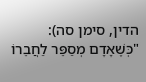הדין, סימן סה): "כְּשֶׁאָדָם מְסַפֵּר לַחֲבֵרוֹ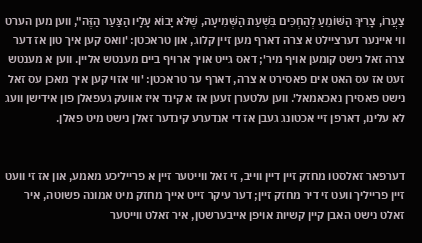צַעֲרוֹ, צָרִיךְ הַשּׁוֹמֵעַ לְהַחְכִּים בִּשְׁעַת הַשְּׁמִיעָה, שֶׁלֹּא יָבוֹא עָלָיו הַצַּעַר הַזֶּה", ווען מען הערט ווי איינער דערציילט א צרה דארף מען זיין קלוג, און טראכטן: 'וואס קען איך טון אז דער צרה זאל נישט קומען אויף מיר'; דאס גייט אויך ארויף ביים מענטש אליין. ווען א מענטש זעט אז עס האט אים פאסירט א צרה, דארף ער טראכטן: 'ווי אזוי קען איך מאכן עס זאל נישט פאסירן נאכאמאל'. ווען עלטערן זעען אז א קינד איז אוועק געפאלן פון אידישן וועג לא עלינו, דארפן זיי אכטונג געבן אז די אנדערע קינדער זאלן נישט מיט פאלן.


דערפאר זאלסטו מחזק זיין דיין ווייב, זי זאל ווייטער זיין א פרייליכע מאמע, און אז זי וועט זיין פרייליך וועט זי דיר מחזק זיין; דער עיקר זייט אייך מחזק מיט אמונה פשוטה, איר זאלט נישט האבן קיין קשיות אויפן אייבערשטן, איר זאלט ווייטער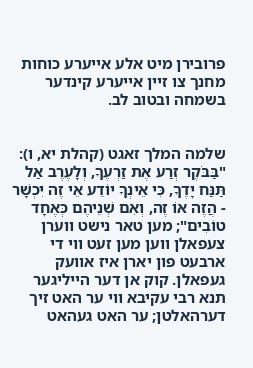פרובירן מיט אלע אייערע כוחות מחנך צו זיין אייערע קינדער בשמחה ובטוב לב.


שלמה המלך זאגט (קהלת יא, ו): "בַּבֹּקֶר זְרַע אֶת זַרְעֶךָ, וְלָעֶרֶב אַל תַּנַּח יָדֶךָ, כִּי אֵינְךָ יוֹדֵע אֵי זֶה יִכְשָׁר - הֲזֶה אוֹ זֶה, וְאִם שְׁנֵיהֶם כְּאֶחָד טוֹבִים"; מען טאר נישט ווערן צעפאלן ווען מען זעט ווי די ארבעט פון יארן איז אוועק געפאלן. קוק אן דער הייליגער תנא רבי עקיבא ווי ער האט זיך דערהאלטן; ער האט געהאט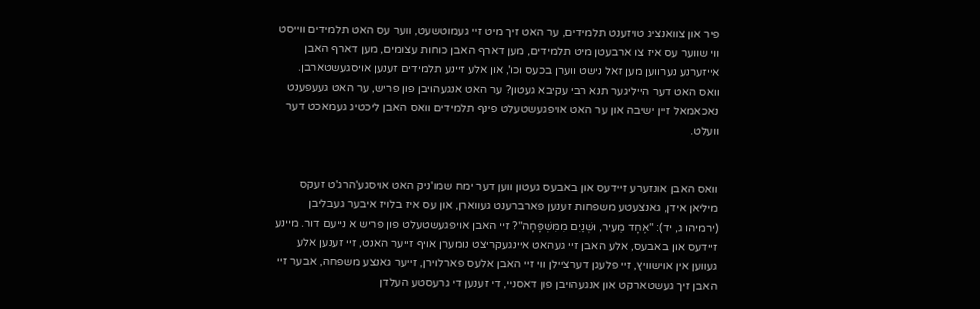פיר און צוואנציג טויזענט תלמידים, ער האט זיך מיט זיי געמוטשעט, ווער עס האט תלמידים ווייסט ווי שווער עס איז צו ארבעטן מיט תלמידים, מען דארף האבן כוחות עצומים, מען דארף האבן אייזערנע נערווען מען זאל נישט ווערן בכעס וכו', און אלע זיינע תלמידים זענען אויסגעשטארבן. וואס האט דער הייליגער תנא רבי עקיבא געטון? ער האט אנגעהויבן פון פריש, ער האט געעפענט נאכאמאל זיין ישיבה און ער האט אויפגעשטעלט פינף תלמידים וואס האבן ליכטיג געמאכט דער וועלט.


וואס האבן אונזערע זיידעס און באבעס געטון ווען דער ימח שמו'ניק האט אויסגע'הרג'ט זעקס מיליאן אידן, גאנצעטע משפחות זענען פארברענט געווארן, און עס איז בלויז איבער געבליבן (ירמיהו ג, יד): "אֶחָד מֵעִיר, וּשְׁנַיִם מִמִּשְׁפָּחָה"? זיי האבן אויפגעשטעלט פון פריש א נייעם דור. מיינע זיידעס און באבעס, אלע האבן זיי געהאט איינגעקריצט נומערן אויף זייער האנט, זיי זענען אלע געווען אין אוישוויץ, זיי פלעגן דערציילן ווי זיי האבן אלעס פארלוירן, זייער גאנצע משפחה, אבער זיי האבן זיך געשטארקט און אנגעהויבן פון דאסניי, די זענען די גרעסטע העלדן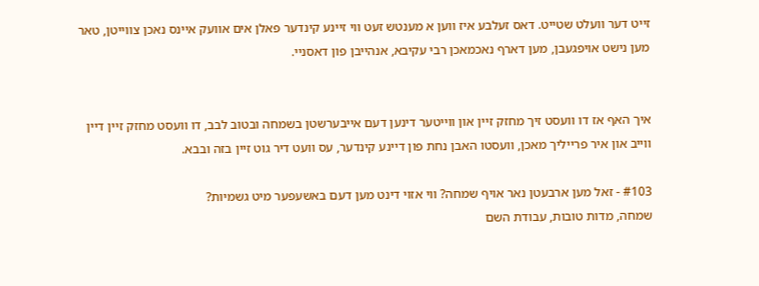זייט דער וועלט שטייט. דאס זעלבע איז ווען א מענטש זעט ווי זיינע קינדער פאלן אים אוועק איינס נאכן צווייטן, טאר מען נישט אויפגעבן, מען דארף נאכמאכן רבי עקיבא, אנהייבן פון דאסניי.


איך האף אז דו וועסט זיך מחזק זיין און ווייטער דינען דעם אייבערשטן בשמחה ובטוב לבב, דו וועסט מחזק זיין דיין ווייב און איר פרייליך מאכן, וועסטו האבן נחת פון דיינע קינדער, עס וועט דיר גוט זיין בזה ובבא.

#103 - זאל מען ארבעטן נאר אויף שמחה? ווי אזוי דינט מען דעם באשעפער מיט גשמיות?
שמחה, מדות טובות, עבודת השם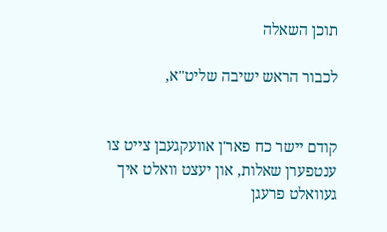תוכן השאלה

לכבור הראש ישיבה שליט''א,


קודם יישר כח פאר'ן אוועקגעבן צייט צו ענטפערן שאלות, און יעצט וואלט איך געוואלט פרעגן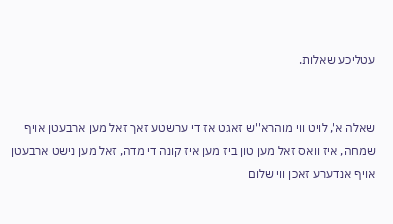עטליכע שאלות.


שאלה א', לויט ווי מוהרא''ש זאגט אז די ערשטע זאך זאל מען ארבעטן אויף שמחה, איז וואס זאל מען טון ביז מען איז קונה די מדה, זאל מען נישט ארבעטן אויף אנדערע זאכן ווי שלום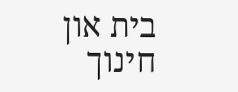בית און חינוך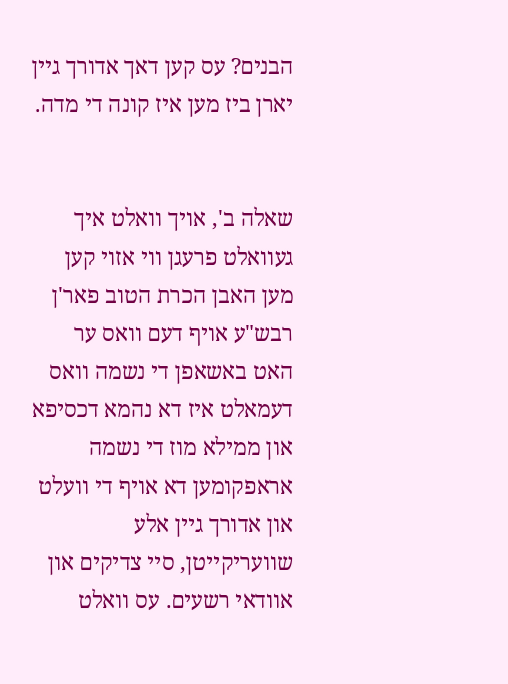הבנים? עס קען דאך אדורך גיין יארן ביז מען איז קונה די מדה.


שאלה ב', אויך וואלט איך געוואלט פרעגן ווי אזוי קען מען האבן הכרת הטוב פאר'ן רבש"ע אויף דעם וואס ער האט באשאפן די נשמה וואס דעמאלט איז דא נהמא דכסיפא און ממילא מוז די נשמה אראפקומען דא אויף די וועלט און אדורך גיין אלע שוועריקייטן, סיי צדיקים און אוודאי רשעים. עס וואלט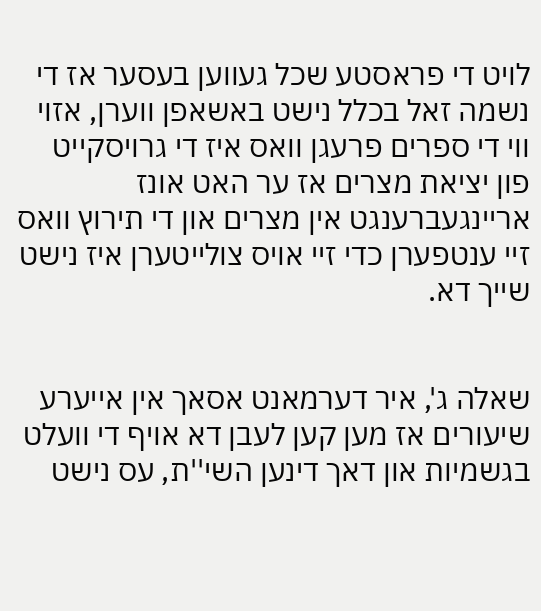לויט די פראסטע שכל געווען בעסער אז די נשמה זאל בכלל נישט באשאפן ווערן, אזוי ווי די ספרים פרעגן וואס איז די גרויסקייט פון יציאת מצרים אז ער האט אונז אריינגעברענגט אין מצרים און די תירוץ וואס זיי ענטפערן כדי זיי אויס צולייטערן איז נישט שייך דא.


שאלה ג', איר דערמאנט אסאך אין אייערע שיעורים אז מען קען לעבן דא אויף די וועלט בגשמיות און דאך דינען השי''ת, עס נישט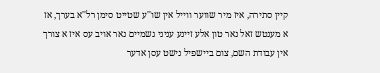קיין סתירה, איז מיר שווער ווייל אין שו''ע שטייט סימן רל''א בערך, אז א מענטש זאל נאר טון אלע זיינע עניני גשמיים נאר אויב עס איז א צורך אין עבודת השם, צום ביישפיל נישט עסן אדער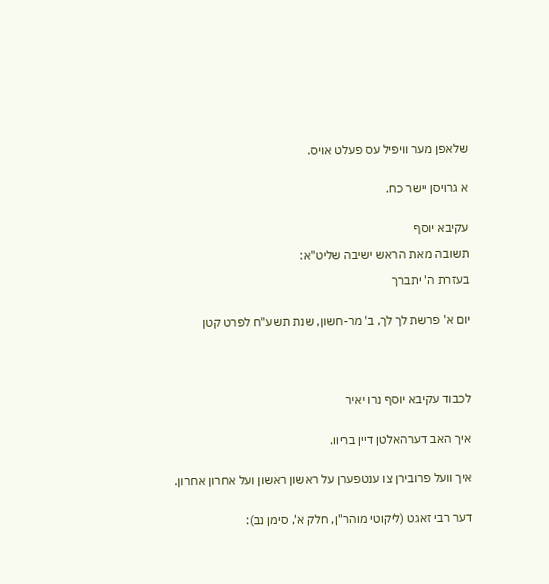שלאפן מער וויפיל עס פעלט אויס.


א גרויסן יישר כח.


עקיבא יוסף

תשובה מאת הראש ישיבה שליט"א:

בעזרת ה' יתברך


יום א' פרשת לך לך, ב' מר-חשון, שנת תשע"ח לפרט קטן





לכבוד עקיבא יוסף נרו יאיר


איך האב דערהאלטן דיין בריוו.


איך וועל פרובירן צו ענטפערן על ראשון ראשון ועל אחרון אחרון.


דער רבי זאגט (ליקוטי מוהר"ן, חלק א', סימן נב):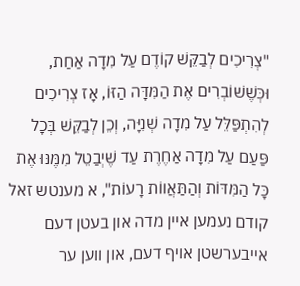"צְרִיכִים לְבַקֵּשׁ קוֹדֶם עַל מִדָה אַחַת, וּכְּשֶׁשׁוֹבְרִים אֶת הַמִּדָּה הַזּוֹ, אָז צְרִיכִים לְהִתְפַּלֵּל עַל מִדָה שְׁנִיָּה, וְכֵן לְבַקֵּשׁ בְּכָל פַּעַם עַל מִדָה אַחֶרֶת עַד שֶׁיְבַטֵל מִמֶּנּוּ אֶת כָּל הַמִּדּוֹת וְהַתַּאֲווֹת רָעוֹת", א מענטש זאל קודם נעמען איין מדה און בעטן דעם אייבערשטן אויף דעם, און ווען ער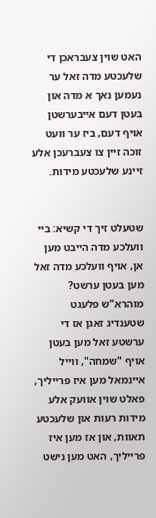האט שוין צעבראכן די שלעכטע מדה זאל ער נעמען נאך א מדה און בעטן דעם אייבערשטן אויף דעם, ביז ער וועט זוכה זיין צו צעברעכן אלע זיינע שלעכטע מידות.


שטעלט זיך די קשיא: ביי וועלכע מדה הייבט מען אן, אויף וועלכע מדה זאל מען בעטן ערשט? מוהרא"ש פלעגט שטענדיג זאגן אז די ערשטע זאל מען בעטן אויף "שמחה", ווייל איינמאל מען איז פרייליך, פאלט שוין אוועק אלע מידות רעות און שלעכטע תאוות, און אז מען איז פרייליך, האט מען נישט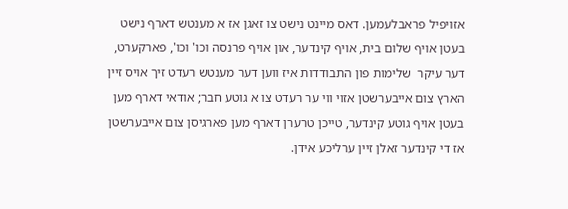אזויפיל פראבלעמען. דאס מיינט נישט צו זאגן אז א מענטש דארף נישט בעטן אויף שלום בית, אויף קינדער, און אויף פרנסה וכו' וכו', פארקערט, דער עיקר  שלימות פון התבודדות איז ווען דער מענטש רעדט זיך אויס זיין הארץ צום אייבערשטן אזוי ווי ער רעדט צו א גוטע חבר; אודאי דארף מען בעטן אויף גוטע קינדער, טייכן טרערן דארף מען פארגיסן צום אייבערשטן אז די קינדער זאלן זיין ערליכע אידן.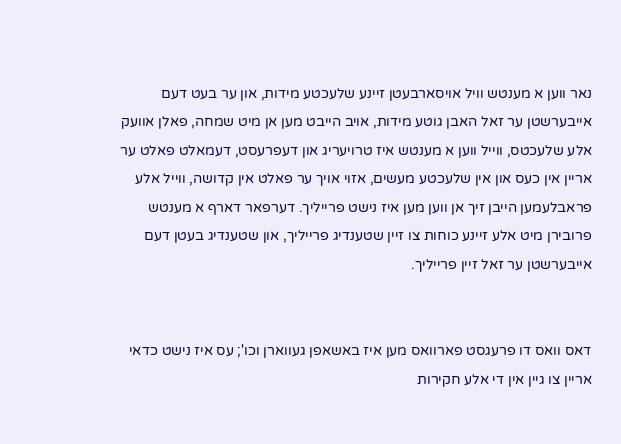נאר ווען א מענטש וויל אויסארבעטן זיינע שלעכטע מידות, און ער בעט דעם אייבערשטן ער זאל האבן גוטע מידות, אויב הייבט מען אן מיט שמחה, פאלן אוועק אלע שלעכטס, ווייל ווען א מענטש איז טרויעריג און דעפרעסט, דעמאלט פאלט ער אריין אין כעס און אין שלעכטע מעשים, אזוי אויך ער פאלט אין קדושה, ווייל אלע פראבלעמען הייבן זיך אן ווען מען איז נישט פרייליך. דערפאר דארף א מענטש פרובירן מיט אלע זיינע כוחות צו זיין שטענדיג פרייליך, און שטענדיג בעטן דעם אייבערשטן ער זאל זיין פרייליך.


דאס וואס דו פרעגסט פארוואס מען איז באשאפן געווארן וכו'; עס איז נישט כדאי אריין צו גיין אין די אלע חקירות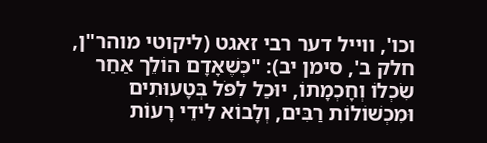וכו', ווייל דער רבי זאגט (ליקוטי מוהר"ן, חלק ב', סימן יב): "כְּשֶׁאָדָם הוֹלֵך אַחַר שִׂכְלוֹ וְחָכְמָתוֹ, יוּכַל לִפֹּל בְּטָעוּתִים וּמִכְשׁוֹלוֹת רַבִּים, וְלָבוֹא לִידֵי רָעוֹת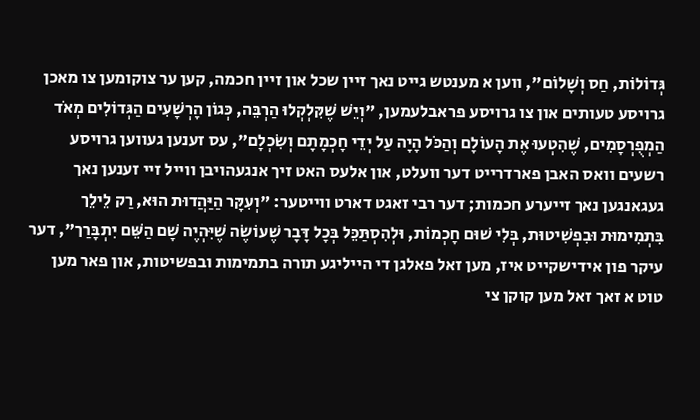גְּדוֹלוֹת, חַס וְשָׁלוֹם", ווען א מענטש גייט נאך זיין שכל און זיין חכמה, קען ער צוקומען צו מאכן גרויסע טעותים און צו גרויסע פראבלעמען, "וְיֵשׁ שֶׁקִּלְקְלוּ הַרְבֵּה, כְּגוֹן הָרְשָׁעִים הַגְּדוֹלִים מְאֹד הַמְפֻרְסָמִים, שֶׁהִטְעוּ אֶת הָעוֹלָם וְהַכֹּל הָיָה עַל יְדֵי חָכְמָתָם וְשִׂכְלָם", עס זענען געווען גרויסע רשעים וואס האבן פארדרייט דער וועלט, און אלעס האט זיך אנגעהויבן ווייל זיי זענען נאך געגאנגען נאך זייערע חכמות; דער רבי זאגט דארט ווייטער: "וְעִקָּר הַיַּהֲדוּת הוּא, רַק לֵילֵך בִּתְמִימוּת וּבִפְשִׁיטוּת, בְּלִי שׁוּם חָכְמוֹת, וּלְהִסְתַּכֵּל בְּכָל דָּבָר שֶׁעוֹשֶׂה שֶׁיִּהְיֶה שָׁם הַשֵּׁם יִתְבָּרַך", דער עיקר פון אידישקייט איז, מען זאל פאלגן די הייליגע תורה בתמימות ובפשיטות, און פאר מען טוט א זאך זאל מען קוקן צי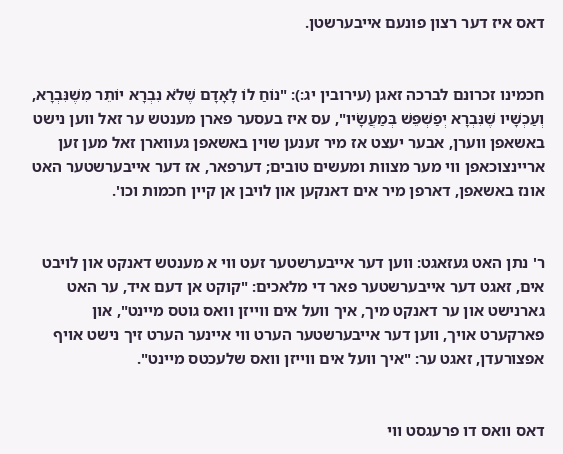דאס איז דער רצון פונעם אייבערשטן.


חכמינו זכרונם לברכה זאגן (עירובין יג:): "נוֹחַ לוֹ לָאָדָם שֶׁלֹא נִבְרָא יוֹתֵר מִשֶׁנִּבְרָא, וְעַכְשָׁיו שֶׁנִּבְרָא יְפַשְׁפֵּשׁ בְּמַעֲשָׂיו", עס איז בעסער פארן מענטש ער זאל ווען נישט באשאפן ווערן, אבער יעצט אז מיר זענען שוין באשאפן געווארן זאל מען זען אריינצוכאפן ווי מער מצוות ומעשים טובים; דערפאר, אז דער אייבערשטער האט אונז באשאפן, דארפן מיר אים דאנקען און לויבן אן קיין חכמות וכו'.


ר' נתן האט געזאגט: ווען דער אייבערשטער זעט ווי א מענטש דאנקט און לויבט אים, זאגט דער אייבערשטער פאר די מלאכים: "קוקט אן דעם איד, ער האט גארנישט און ער דאנקט מיך, איך וועל אים ווייזן וואס גוטס מיינט", און פארקערט אויך, ווען דער אייבערשטער הערט ווי איינער הערט זיך נישט אויף אפצורעדן, זאגט ער: "איך וועל אים ווייזן וואס שלעכטס מיינט".


דאס וואס דו פרעגסט ווי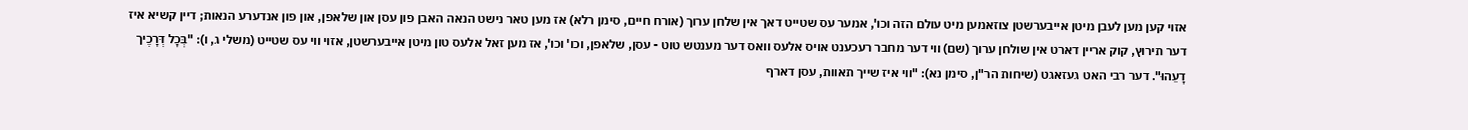אזוי קען מען לעבן מיטן אייבערשטן צוזאמען מיט עולם הזה וכו', אמער עס שטייט דאך אין שלחן ערוך (אורח חיים, סימן רלא) אז מען טאר נישט הנאה האבן פון עסן און שלאפן, און פון אנדערע הנאות; דיין קשיא איז דער תירוץ, קוק אריין דארט אין שולחן ערוך (שם) ווי דער מחבר רעכענט אויס אלעס וואס דער מענטש טוט - עסן, שלאפן, וכו' וכו', אז מען זאל אלעס טון מיטן אייבערשטן, אזוי ווי עס שטייט (משלי ג, ו): "בְּכָל דְּרָכֶיך דָעֵהוּ". דער רבי האט געזאגט (שיחות הר"ן, סימן נא): "ווי איז שייך תאוות, עסן דארף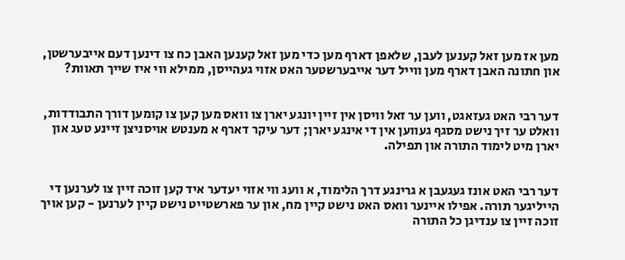מען אז מען זאל קענען לעבן, שלאפן דארף מען כדי מען זאל קענען האבן כח צו דינען דעם אייבערשטן, און חתונה האבן דארף מען ווייל דער אייבערשטער האט אזוי געהייסן, ממילא ווי איז שייך תאוות?


דער רבי האט געזאגט, ווען ער זאל וויסן אין זיין יונגע יארן צו וואס מען קען צו קומען דורך התבודדות, וואלט ער זיך נישט מסגף געווען אין די אינגע יארן; דער עיקר דארף א מענטש אויסניצן זיינע טעג און יארן מיט לימוד התורה און תפילה.


דער רבי האט אונז געגעבן א גרינגע דרך הלימוד, א וועג ווי אזוי יעדער איד קען זוכה זיין צו לערנען די הייליגער תורה. אפילו איינער וואס האט נישט קיין מח, און ער פארשטייט נישט קיין לערנען - קען אויך זוכה זיין צו ענדיגן כל התורה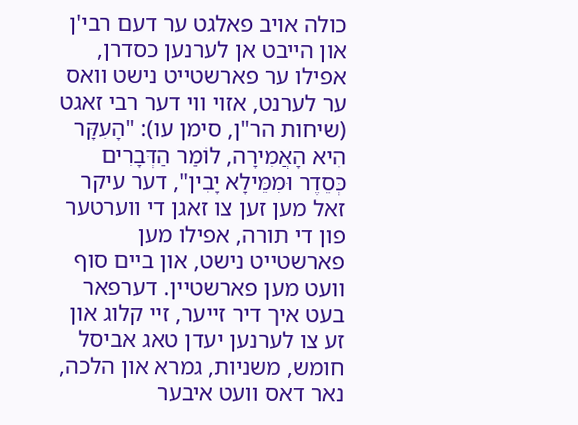כולה אויב פאלגט ער דעם רבי'ן און הייבט אן לערנען כסדרן, אפילו ער פארשטייט נישט וואס ער לערנט, אזוי ווי דער רבי זאגט (שיחות הר"ן, סימן עו): "הָעִקָּר הִיא הָאֲמִירָה, לוֹמַר הַדְּבָרִים כְּסֵדֶר וּמִמֵּילָא יָבִין", דער עיקר זאל מען זען צו זאגן די ווערטער פון די תורה, אפילו מען פארשטייט נישט, און ביים סוף וועט מען פארשטיין. דערפאר בעט איך דיר זייער, זיי קלוג און זע צו לערנען יעדן טאג אביסל חומש, משניות, גמרא און הלכה, נאר דאס וועט איבער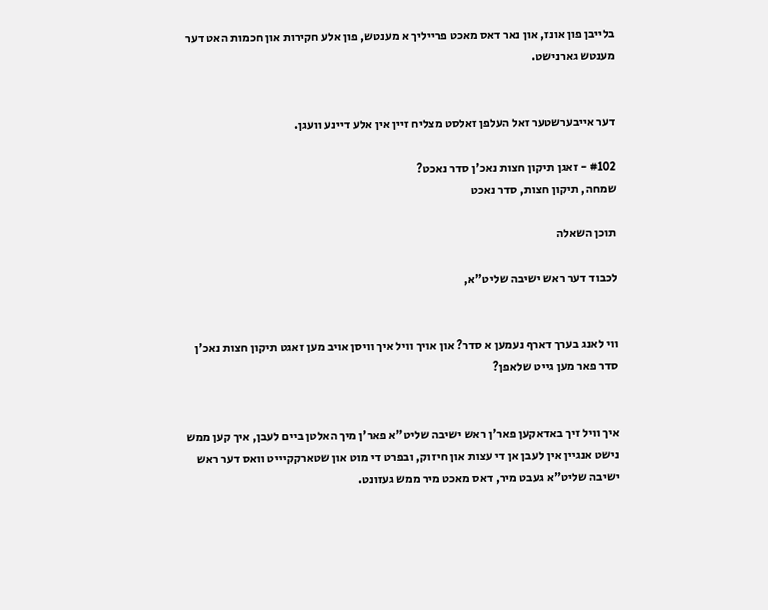בלייבן פון אונז, און נאר דאס מאכט פרייליך א מענטש, פון אלע חקירות און חכמות האט דער מענטש גארנישט.


דער אייבערשטער זאל העלפן זאלסט מצליח זיין אין אלע דיינע וועגן.

#102 - זאגן תיקון חצות נאכ'ן סדר נאכט?
שמחה, תיקון חצות, סדר נאכט

תוכן השאלה

לכבוד דער ראש ישיבה שליט"א,


ווי לאנג בערך דארף נעמען א סדר? און אויך וויל איך וויסן אויב מען זאגט תיקון חצות נאכ'ן סדר פאר מען גייט שלאפן?


איך וויל זיך באדאקען פאר'ן ראש ישיבה שליט"א פאר'ן מיך האלטן ביים לעבן, איך קען ממש נישט אנגיין אין לעבן אן די עצות און חיזוק, ובפרט די מוט און שטארקקיייט וואס דער ראש ישיבה שליט"א געבט מיר, דאס מאכט מיר ממש געזונט.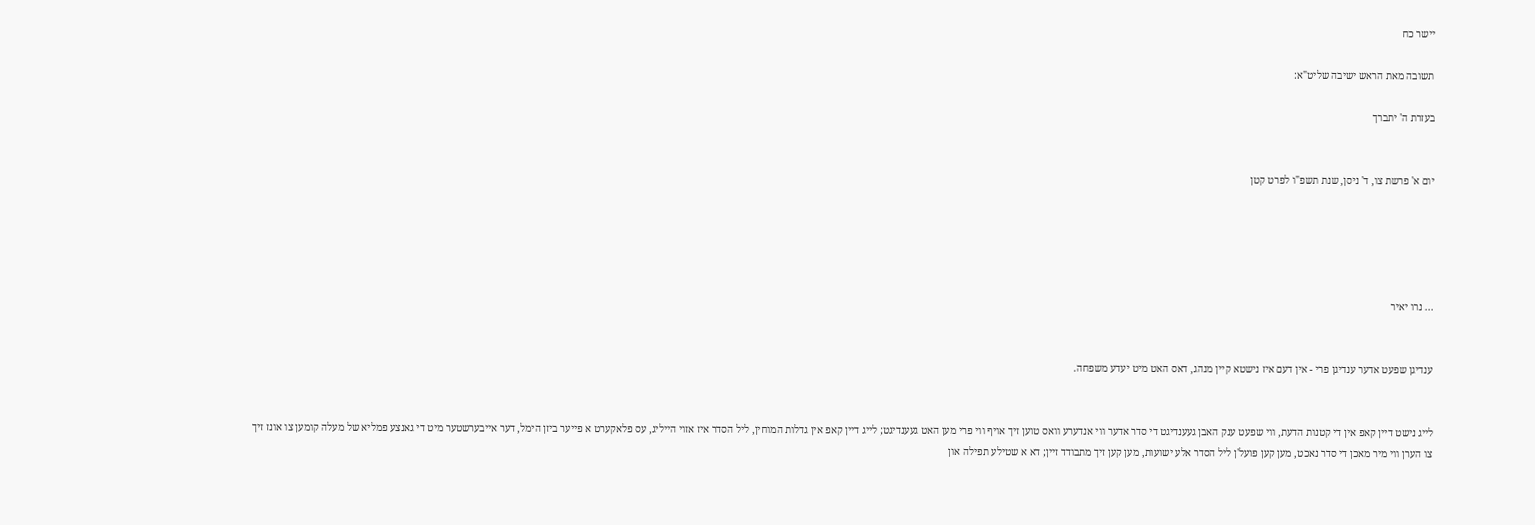יישר כח

תשובה מאת הראש ישיבה שליט"א:

בעזרת ה' יתברך


יום א' פרשת צו, ד' ניסן, שנת תשפ"ו לפרט קטן





... נרו יאיר


ענדיגן שפעט אדער ענדיגן פרי - אין דעם איז נישטא קיין מנהג, דאס האט מיט יעדע משפחה.


לייג נישט דיין קאפ אין די קטנות הדעת, ווי שפעט ענק האבן געענדיגט די סדר אדער ווי אנדערע וואס טוען זיך אויף ווי פרי מען האט געענדיגט; לייג דיין קאפ אין גדלות המוחין, ליל הסדר איז אזוי הייליג, עס פלאקערט א פייער ביזן הימל, דער אייבערשטער מיט די גאנצע פמליא של מעלה קומען צו אונז זיך צו הערן ווי מיר מאכן די סדר נאכט, מען קען פועל'ן ליל הסדר אלע ישועות, מען קען זיך מתבודד זיין; דא א שטילע תפילה און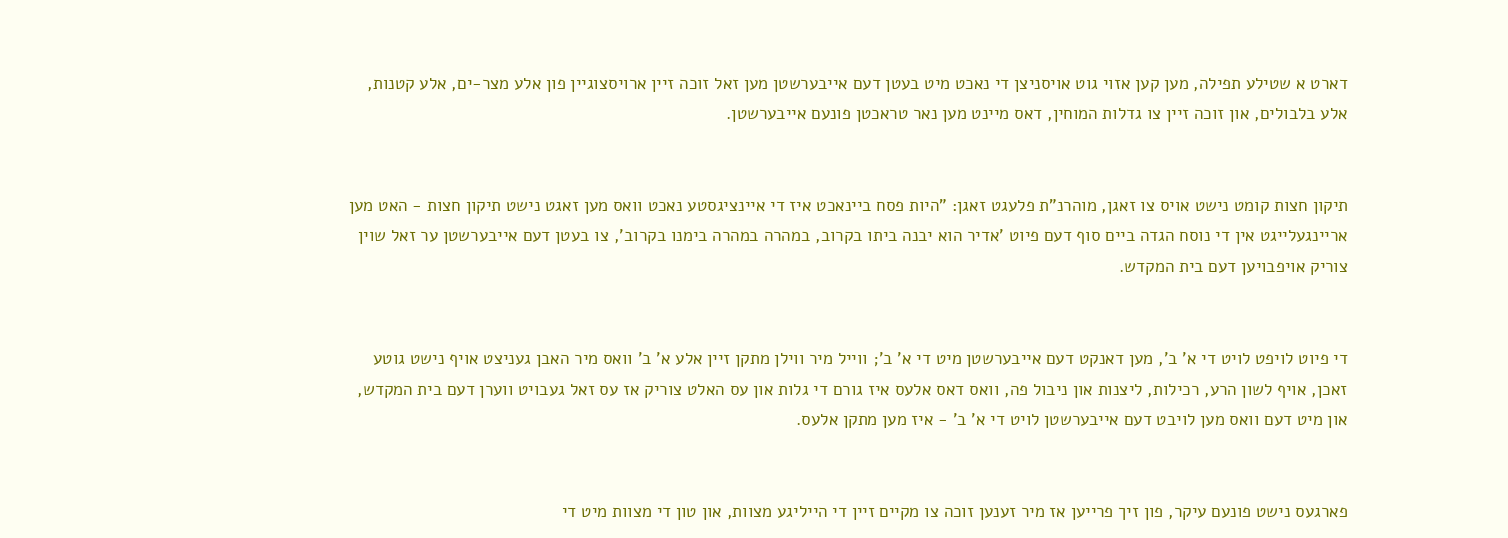דארט א שטילע תפילה, מען קען אזוי גוט אויסניצן די נאכט מיט בעטן דעם אייבערשטן מען זאל זוכה זיין ארויסצוגיין פון אלע מצר-ים, אלע קטנות, אלע בלבולים, און זוכה זיין צו גדלות המוחין, דאס מיינט מען נאר טראכטן פונעם אייבערשטן.


תיקון חצות קומט נישט אויס צו זאגן, מוהרנ"ת פלעגט זאגן: "היות פסח ביינאכט איז די איינציגסטע נאכט וואס מען זאגט נישט תיקון חצות - האט מען אריינגעלייגט אין די נוסח הגדה ביים סוף דעם פיוט 'אדיר הוא יבנה ביתו בקרוב, במהרה במהרה בימנו בקרוב', צו בעטן דעם אייבערשטן ער זאל שוין צוריק אויפבויען דעם בית המקדש.


די פיוט לויפט לויט די א' ב', מען דאנקט דעם אייבערשטן מיט די א' ב'; ווייל מיר ווילן מתקן זיין אלע א' ב' וואס מיר האבן געניצט אויף נישט גוטע זאכן, אויף לשון הרע, רכילות, ליצנות און ניבול פה, וואס דאס אלעס איז גורם די גלות און עס האלט צוריק אז עס זאל געבויט ווערן דעם בית המקדש, און מיט דעם וואס מען לויבט דעם אייבערשטן לויט די א' ב' - איז מען מתקן אלעס.


פארגעס נישט פונעם עיקר, פון זיך פרייען אז מיר זענען זוכה צו מקיים זיין די הייליגע מצוות, און טון די מצוות מיט די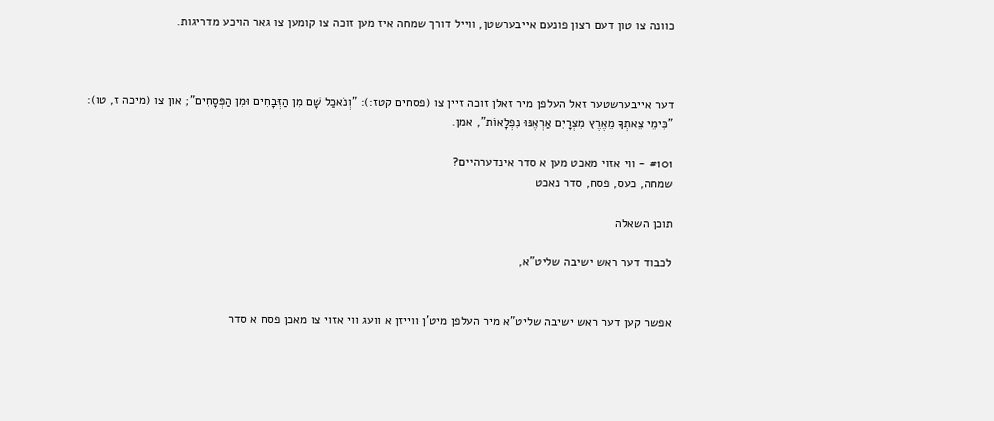כוונה צו טון דעם רצון פונעם אייבערשטן, ווייל דורך שמחה איז מען זוכה צו קומען צו גאר הויכע מדריגות.



דער אייבערשטער זאל העלפן מיר זאלן זוכה זיין צו (פסחים קטז:): "וְנֹאכַל שָׁם מִן הַזְּבָחִים וּמִן הַפְּסָחִים"; און צו (מיכה ז, טו): "כִּימֵי צֵאתְךָ מֵאֶרֶץ מִצְרָיִם אַרְאֶנּוּ נִפְלָאוֹת", אמן.

#101 - ווי אזוי מאכט מען א סדר אינדערהיים?
שמחה, כעס, פסח, סדר נאכט

תוכן השאלה

לכבוד דער ראש ישיבה שליט"א,


אפשר קען דער ראש ישיבה שליט"א מיר העלפן מיט'ן ווייזן א וועג ווי אזוי צו מאכן פסח א סדר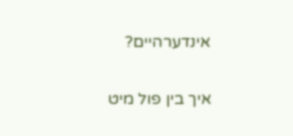אינדערהיים?


איך בין פול מיט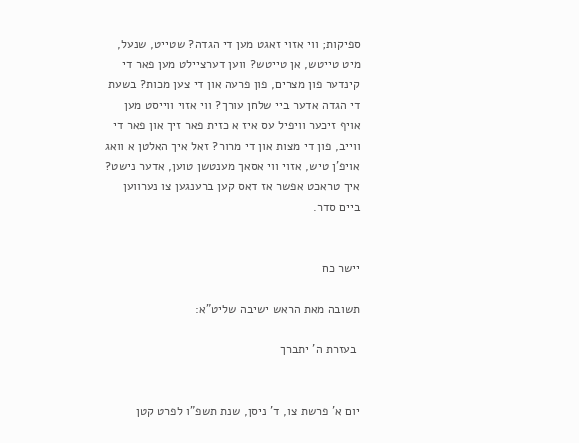ספיקות; ווי אזוי זאגט מען די הגדה? שטייט, שנעל, מיט טייטש, אן טייטש? ווען דערציילט מען פאר די קינדער פון מצרים, פון פרעה און די צען מכות? בשעת די הגדה אדער ביי שלחן עורך? ווי אזוי ווייסט מען אויף זיכער וויפיל עס איז א כזית פאר זיך און פאר די ווייב, פון די מצות און די מרור? זאל איך האלטן א וואג אויפ'ן טיש, אזוי ווי אסאך מענטשן טוען, אדער נישט? איך טראכט אפשר אז דאס קען ברענגען צו נערווען ביים סדר.


יישר כח

תשובה מאת הראש ישיבה שליט"א:

 בעזרת ה' יתברך


יום א' פרשת צו, ד' ניסן, שנת תשפ"ו לפרט קטן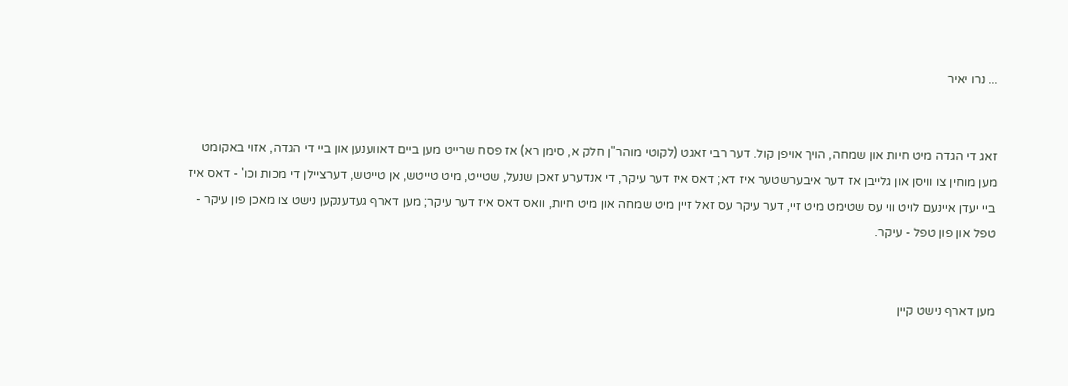... נרו יאיר


זאג די הגדה מיט חיות און שמחה, הויך אויפן קול. דער רבי זאגט (לקוטי מוהר"ן חלק א, סימן רא) אז פסח שרייט מען ביים דאווענען און ביי די הגדה, אזוי באקומט מען מוחין צו וויסן און גלייבן אז דער איבערשטער איז דא; דאס איז דער עיקר, די אנדערע זאכן שנעל, שטייט, מיט טייטש, אן טייטש, דערציילן די מכות וכו' - דאס איז ביי יעדן איינעם לויט ווי עס שטימט מיט זיי, דער עיקר עס זאל זיין מיט שמחה און מיט חיות, וואס דאס איז דער עיקר; מען דארף געדענקען נישט צו מאכן פון עיקר - טפל און פון טפל - עיקר.


מען דארף נישט קיין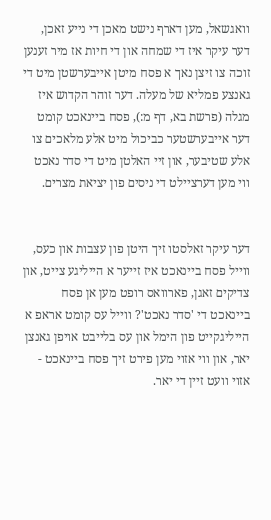וואגשאל, מען דארף נישט מאכן די נייע זאכן, דער עיקר איז די שמחה און די חיות אז מיר זענען זוכה צו זיצן נאך א פסח מיטן אייבערשטן מיט די גאנצע פמליא של מעלה. דער זוהר הקדוש איז מגלה (פרשת בא, דף מ:), פסח ביינאכט קומט דער אייבערשטער כביכול מיט אלע מלאכים צו אלע שטיבער, און זיי האלטן מיט די סדר נאכט ווי מען דערציילט די ניסים פון יציאת מצרים.


דער עיקר זאלסטו זיך היטן פון עצבות און כעס, ווייל פסח ביינאכט איז זייער א הייליגע צייט, און צדיקים זאגן, פארוואס רופט מען אן פסח ביינאכט די 'סדר נאכט'? ווייל עס קומט אראפ א הייליגקייט פון הימל און עס בלייבט אויפן גאנצן יאר, און ווי אזוי מען פירט זיך פסח ביינאכט - אזוי וועט זיין די יאר.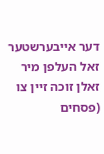דער אייבערשטער זאל העלפן מיר זאלן זוכה זיין צו (פסחים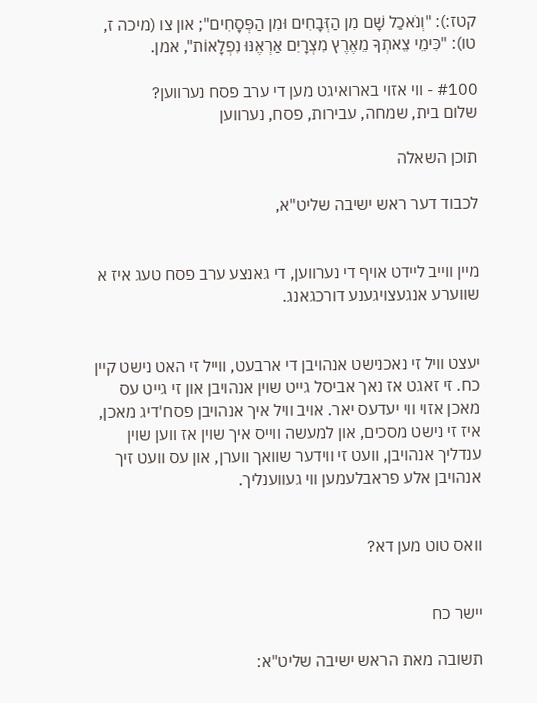קטז:): "וְנֹאכַל שָׁם מִן הַזְּבָחִים וּמִן הַפְּסָחִים"; און צו (מיכה ז, טו): "כִּימֵי צֵאתְךָ מֵאֶרֶץ מִצְרָיִם אַרְאֶנּוּ נִפְלָאוֹת", אמן.

#100 - ווי אזוי בארואיגט מען די ערב פסח נערווען?
שלום בית, שמחה, עבירות, פסח, נערווען

תוכן השאלה

לכבוד דער ראש ישיבה שליט"א,


מיין ווייב ליידט אויף די נערווען, די גאנצע ערב פסח טעג איז א שווערע אנגעצויגענע דורכגאנג.


יעצט וויל זי נאכנישט אנהויבן די ארבעט, ווייל זי האט נישט קיין כח. זי זאגט אז נאך אביסל גייט שוין אנהויבן און זי גייט עס מאכן אזוי ווי יעדעס יאר. אויב וויל איך אנהויבן פסח'דיג מאכן, איז זי נישט מסכים, און למעשה ווייס איך שוין אז ווען שוין ענדליך אנהויבן, וועט זי ווידער שוואך ווערן, און עס וועט זיך אנהויבן אלע פראבלעמען ווי געווענליך.


וואס טוט מען דא?


יישר כח

תשובה מאת הראש ישיבה שליט"א: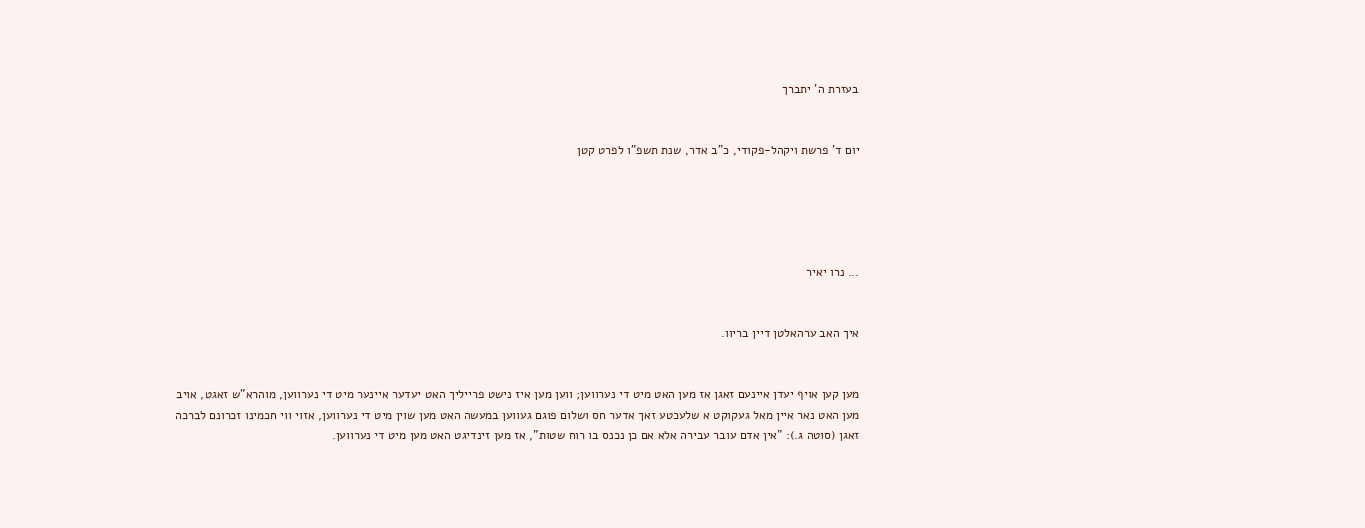בעזרת ה' יתברך


יום ד' פרשת ויקהל-פקודי, כ"ב אדר, שנת תשפ"ו לפרט קטן





... נרו יאיר


איך האב ערהאלטן דיין בריוו.


מען קען אויף יעדן איינעם זאגן אז מען האט מיט די נערווען; ווען מען איז נישט פרייליך האט יעדער איינער מיט די נערווען, מוהרא"ש זאגט, אויב מען האט נאר איין מאל געקוקט א שלעכטע זאך אדער חס ושלום פוגם געווען במעשה האט מען שוין מיט די נערווען, אזוי ווי חכמינו זכרונם לברכה זאגן (סוטה ג.): "אין אדם עובר עבירה אלא אם כן נכנס בו רוח שטות", אז מען זינדיגט האט מען מיט די נערווען.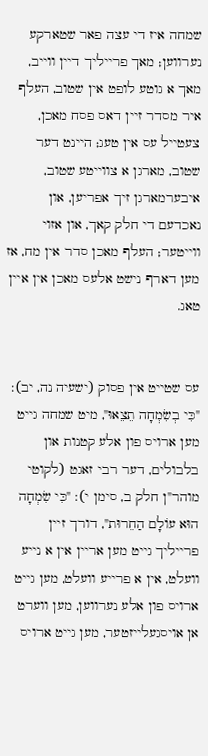שמחה איז די עצה פאר שטארקע נערווען; מאך פרייליך דיין ווייב, מאך א גוטע לופט אין שטוב, העלף איר מסדר זיין דאס פסח מאכן, צעטייל עס אין טעג; היינט דער שטוב, מארגן א צווייטע שטוב, איבערמארגן זיך אפריען, און נאכדעם די חלק קאך, און אזוי ווייטער; העלף מאכן סדר אין מח, אז מען דארף נישט אלעס מאכן אין איין טאג.


עס שטייט אין פסוק (ישעיה נה, יב): "כִּי בְשִׂמְחָה תֵצֵאוּ", מיט שמחה גייט מען ארויס פון אלע קטנות און בלבולים, דער רבי זאגט (לקוטי מוהר"ן חלק ב, סימן י): "כִּי שִׂמְחָה הוּא עוֹלָם הַחֵרוּת", דורך זיין פרייליך גייט מען אריין אין א נייע וועלט, אין א פרייע וועלט, מען גייט ארויס פון אלע נערווען, מען ווערט אן אויסגעלייזטער, מען גייט ארויס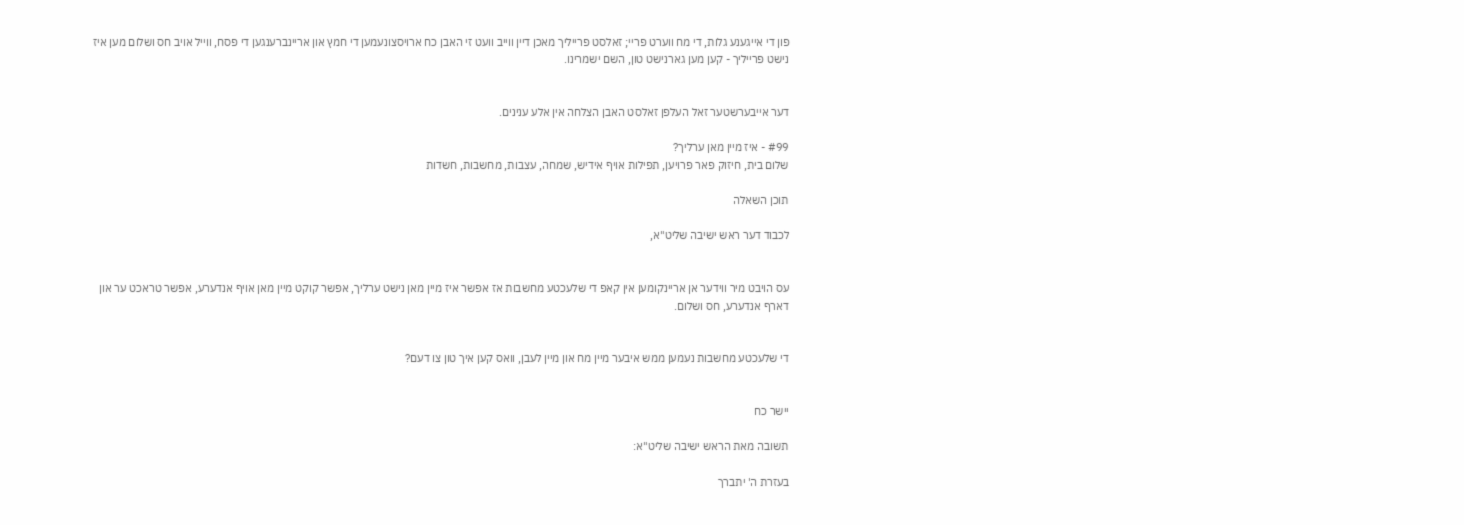פון די אייגענע גלות, די מח ווערט פריי; זאלסט פרייליך מאכן דיין ווייב וועט זי האבן כח ארויסצונעמען די חמץ און אריינברענגען די פסח, ווייל אויב חס ושלום מען איז נישט פרייליך - קען מען גארנישט טון, השם ישמרינו.


דער אייבערשטער זאל העלפן זאלסט האבן הצלחה אין אלע ענינים.

#99 - איז מיין מאן ערליך?
שלום בית, חיזוק פאר פרויען, תפילות אויף אידיש, שמחה, עצבות, מחשבות, חשדות

תוכן השאלה

לכבוד דער ראש ישיבה שליט"א,


עס הויבט מיר ווידער אן אריינקומען אין קאפ די שלעכטע מחשבות אז אפשר איז מיין מאן נישט ערליך, אפשר קוקט מיין מאן אויף אנדערע, אפשר טראכט ער און דארף אנדערע, חס ושלום.


די שלעכטע מחשבות נעמען ממש איבער מיין מח און מיין לעבן, וואס קען איך טון צו דעם?


יישר כח

תשובה מאת הראש ישיבה שליט"א:

בעזרת ה' יתברך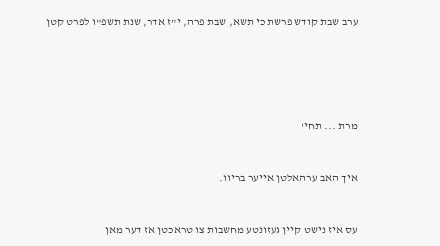ערב שבת קודש פרשת כי תשא, שבת פרה, י"ז אדר, שנת תשפ"ו לפרט קטן





מרת ... תחי'


איך האב ערהאלטן אייער בריוו.


עס איז נישט קיין געזונטע מחשבות צו טראכטן אז דער מאן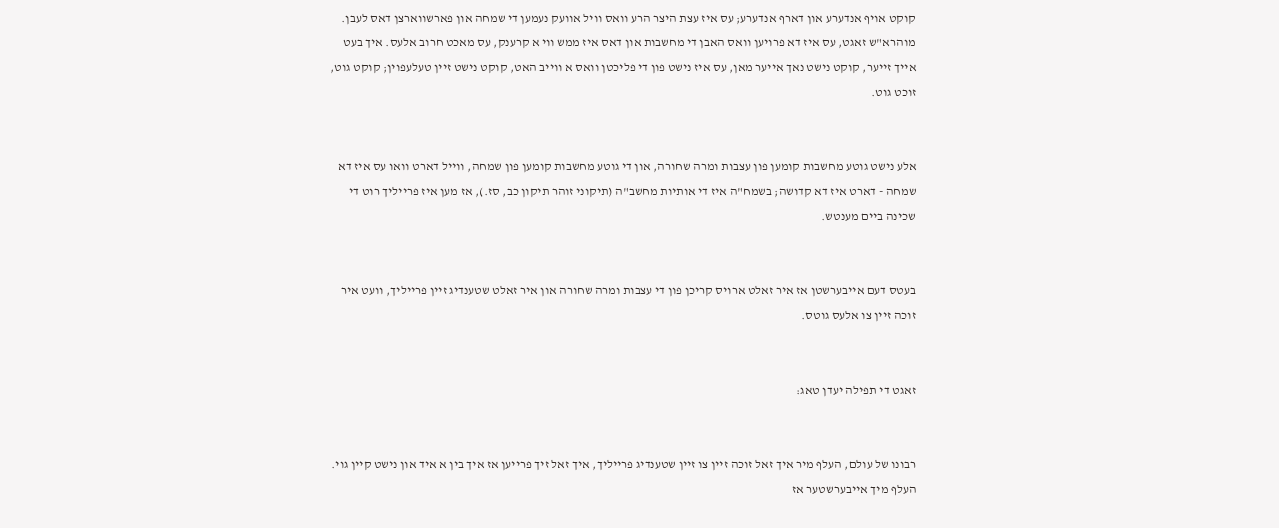קוקט אויף אנדערע און דארף אנדערע; עס איז עצת היצר הרע וואס וויל אוועק נעמען די שמחה און פארשווארצן דאס לעבן. מוהרא"ש זאגט, עס איז דא פרויען וואס האבן די מחשבות און דאס איז ממש ווי א קרענק, עס מאכט חרוב אלעס. איך בעט אייך זייער, קוקט נישט נאך אייער מאן, עס איז נישט פון די פליכטן וואס א ווייב האט, קוקט נישט זיין טעלעפוין; קוקט גוט, זוכט גוט.


אלע נישט גוטע מחשבות קומען פון עצבות ומרה שחורה, און די גוטע מחשבות קומען פון שמחה, ווייל דארט וואו עס איז דא שמחה - דארט איז דא קדושה; בשמח"ה איז די אותיות מחשב"ה (תיקוני זוהר תיקון כב, סז.), אז מען איז פרייליך רוט די שכינה ביים מענטש.


בעטס דעם אייבערשטן אז איר זאלט ארויס קריכן פון די עצבות ומרה שחורה און איר זאלט שטענדיג זיין פרייליך, וועט איר זוכה זיין צו אלעס גוטס.


זאגט די תפילה יעדן טאג:


רבונו של עולם, העלף מיר איך זאל זוכה זיין צו זיין שטענדיג פרייליך, איך זאל זיך פרייען אז איך בין א איד און נישט קיין גוי. העלף מיך אייבערשטער אז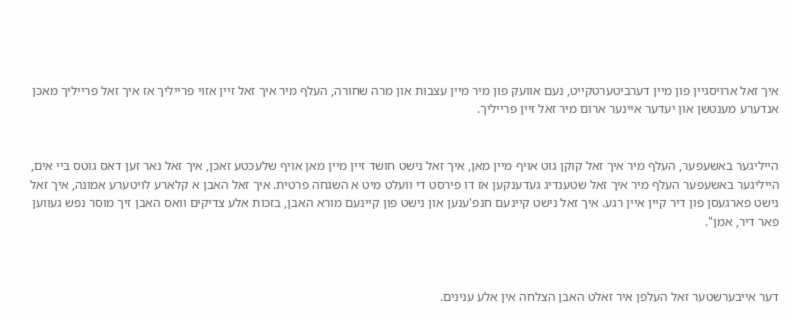איך זאל ארויסגיין פון מיין דערביטערטקייט, נעם אוועק פון מיר מיין עצבות און מרה שחורה, העלף מיר איך זאל זיין אזוי פרייליך אז איך זאל פרייליך מאכן אנדערע מענטשן און יעדער איינער ארום מיר זאל זיין פרייליך.


הייליגער באשעפער, העלף מיר איך זאל קוקן גוט אויף מיין מאן, איך זאל נישט חושד זיין מיין מאן אויף שלעכטע זאכן, איך זאל נאר זען דאס גוטס ביי אים, הייליגער באשעפער העלף מיר איך זאל שטענדיג געדענקען אז דו פירסט די וועלט מיט א השגחה פרטית. איך זאל האבן א קלארע לויטערע אמונה, איך זאל נישט פארגעסן פון דיר קיין איין רגע. איך זאל נישט קיינעם חנפ'ענען און נישט פון קיינעם מורא האבן, בזכות אלע צדיקים וואס האבן זיך מוסר נפש געווען פאר דיר, אמן".



דער אייבערשטער זאל העלפן איר זאלט האבן הצלחה אין אלע ענינים.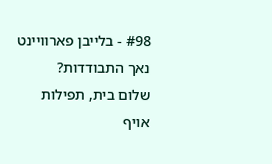#98 - בלייבן פארוויינט נאך התבודדות?
שלום בית, תפילות אויף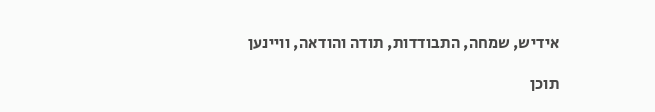אידיש, שמחה, התבודדות, תודה והודאה, וויינען

תוכן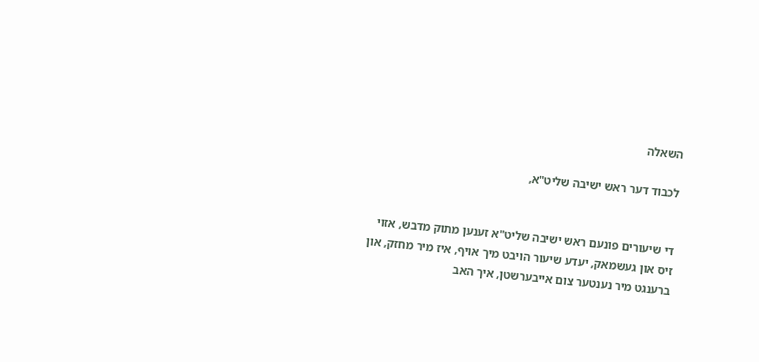השאלה

לכבוד דער ראש ישיבה שליט"א,


די שיעורים פונעם ראש ישיבה שליט"א זענען מתוק מדבש, אזוי זיס און געשמאק, יעדע שיעור הויבט מיך אויף, איז מיר מחזק, און ברענגט מיר נענטער צום אייבערשטן, איך האב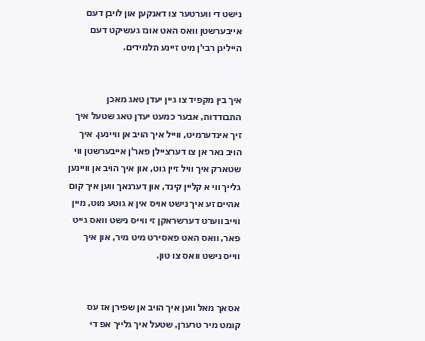נישט די ווערטער צו דאנקען און לויבן דעם אייבערשטן וואס האט אונז געשיקט דעם הייליגן רבי'ן מיט זיינע תלמידים.


איך בין מקפיד צו גיין יעדן טאג מאכן התבודדות, אבער כמעט יעדן טאג שטעל איך זיך אינדערמיט, ווייל איך הויב אן וויינען. איך הויב נאר אן צו דערציילן פאר'ן אייבערשטן ווי שטארק איך וויל זיין גוט, און איך הויב אן וויינען גלייך ווי א קליין קינד, און דערנאך ווען איך קום אהיים זע איך נישט אויס אין א גוטע מוט, מיין ווייב ווערט דערשראקן זי ווייס נישט וואס גייט פאר, וואס האט פאסירט מיט מיר, און איך ווייס נישט וואס צו טון.


אסאך מאל ווען איך הויב אן שפירן אז עס קומט מיר טרערן, שטעל איך גלייך אפ די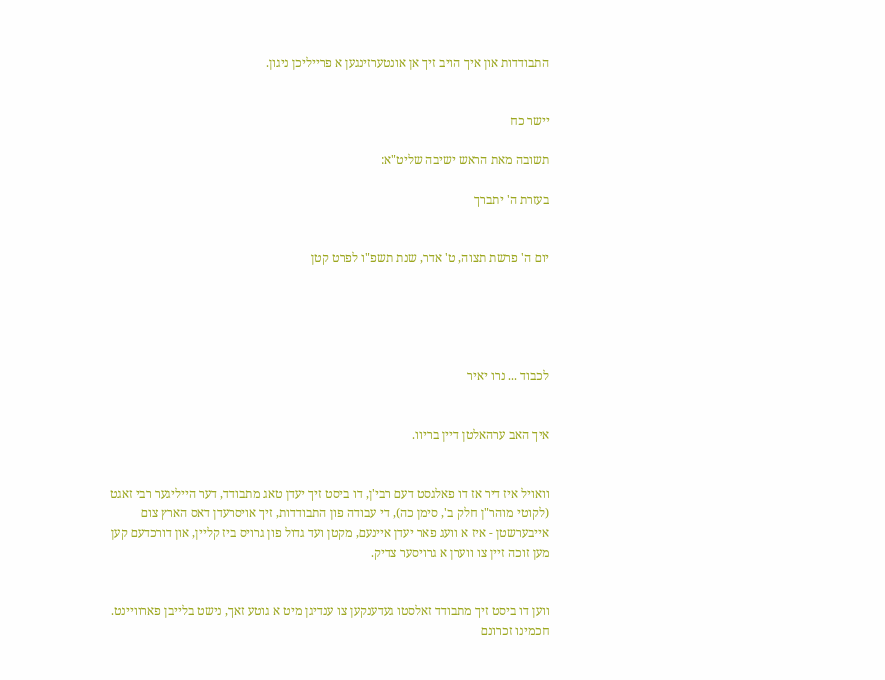התבודדות און איך הויב זיך אן אונטערזינגען א פרייליכן ניגון.


יישר כח

תשובה מאת הראש ישיבה שליט"א:

בעזרת ה' יתברך


יום ה' פרשת תצוה, ט' אדר, שנת תשפ"ו לפרט קטן





לכבוד ... נרו יאיר


איך האב ערהאלטן דיין בריוו.


וואויל איז דיר אז דו פאלגסט דעם רבי'ן, דו ביסט זיך יעדן טאג מתבודד, דער הייליגער רבי זאגט (לקוטי מוהר"ן חלק ב', סימן כה), די עבודה פון התבודדות, זיך אויסרעדן דאס הארץ צום אייבערשטן - איז א וועג פאר יעדן איינעם, מקטן ועד גדול פון גרויס ביז קליין, און דורכדעם קען מען זוכה זיין צו ווערן א גרויסער צדיק.


ווען דו ביסט זיך מתבודד זאלסטו געדענקען צו ענדיגן מיט א גוטע זאך, נישט בלייבן פארוויינט. חכמינו זכרונם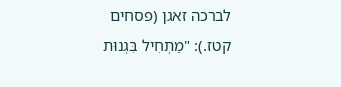לברכה זאגן (פסחים קטז.): "מַתְחִיל בִּגְנוּת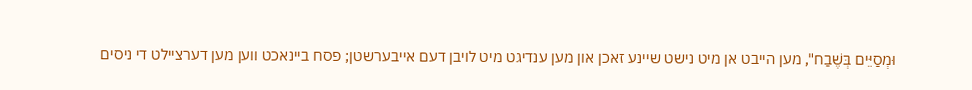וּמְסַיֵּים בְּשֶׁבַח", מען הייבט אן מיט נישט שיינע זאכן און מען ענדיגט מיט לויבן דעם אייבערשטן; פסח ביינאכט ווען מען דערציילט די ניסים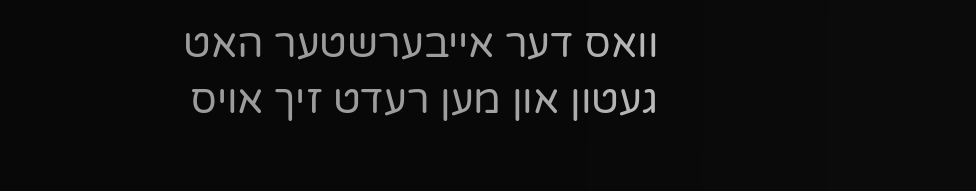וואס דער אייבערשטער האט געטון און מען רעדט זיך אויס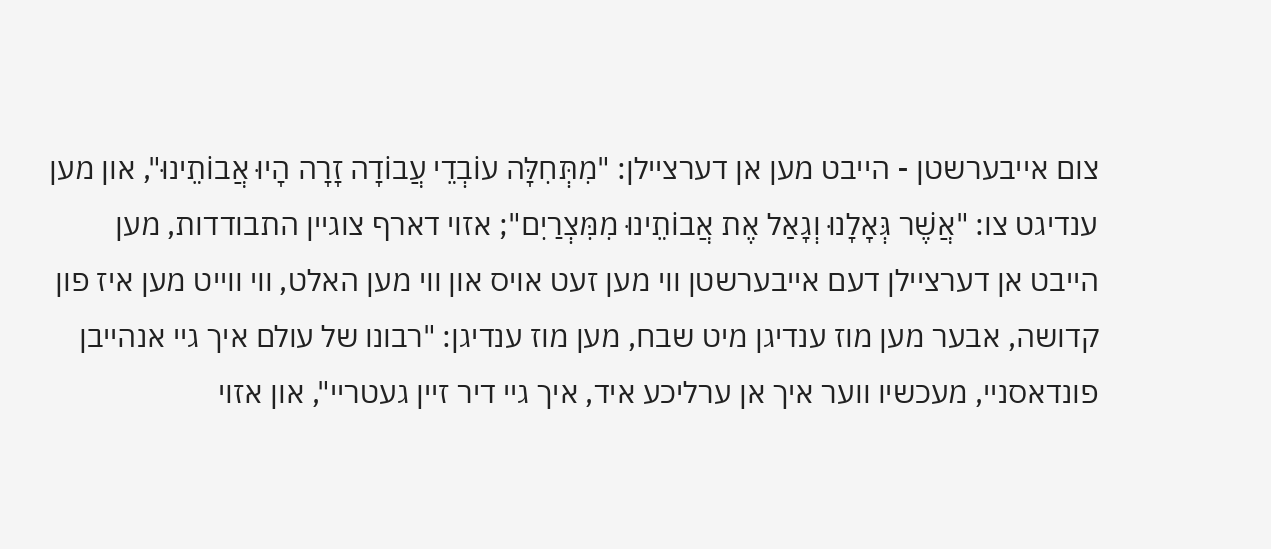צום אייבערשטן - הייבט מען אן דערציילן: "מִתְּחִלָּה עוֹבְדֵי עֲבוֹדָה זָרָה הָיוּ אֲבוֹתֵינוּ", און מען ענדיגט צו: "אֲשֶׁר גְּאָלָנוּ וְגָאַל אֶת אֲבוֹתֵינוּ מִמִּצְרַיִם"; אזוי דארף צוגיין התבודדות, מען הייבט אן דערציילן דעם אייבערשטן ווי מען זעט אויס און ווי מען האלט, ווי ווייט מען איז פון קדושה, אבער מען מוז ענדיגן מיט שבח, מען מוז ענדיגן: "רבונו של עולם איך גיי אנהייבן פונדאסניי, מעכשיו ווער איך אן ערליכע איד, איך גיי דיר זיין געטריי", און אזוי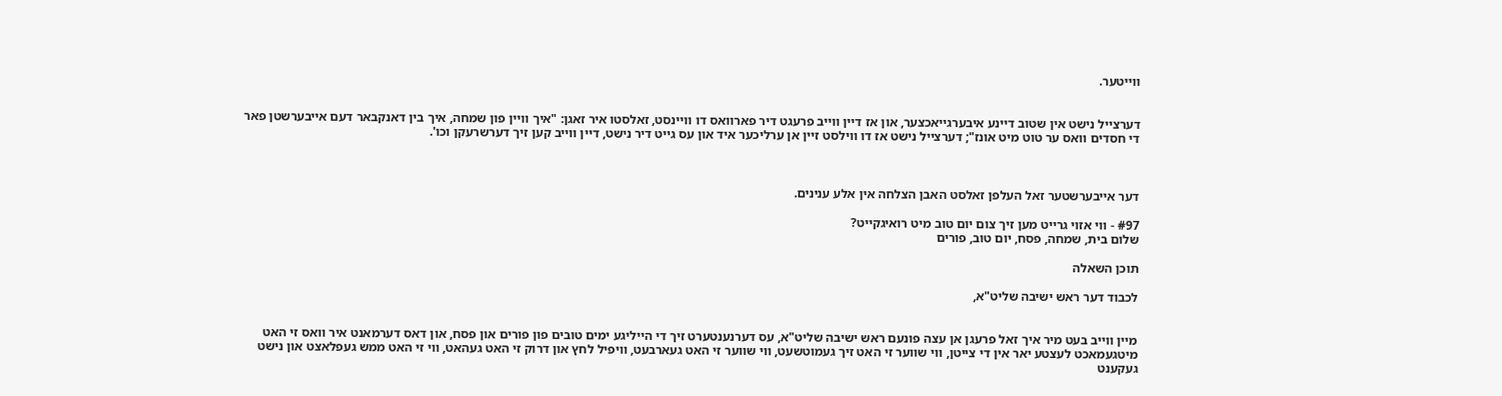ווייטער.


דערצייל נישט אין שטוב דיינע איבערגייאכצער, און אז דיין ווייב פרעגט דיר פארוואס דו וויינסט, זאלסטו איר זאגן: "איך וויין פון שמחה, איך בין דאנקבאר דעם אייבערשטן פאר די חסדים וואס ער טוט מיט אונז"; דערצייל נישט אז דו ווילסט זיין אן ערליכער איד און עס גייט דיר נישט, דיין ווייב קען זיך דערשרעקן וכו'.



דער אייבערשטער זאל העלפן זאלסט האבן הצלחה אין אלע ענינים.

#97 - ווי אזוי גרייט מען זיך צום יום טוב מיט רואיגקייט?
שלום בית, שמחה, פסח, יום טוב, פורים

תוכן השאלה

לכבוד דער ראש ישיבה שליט"א,


מיין ווייב בעט מיר איך זאל פרעגן אן עצה פונעם ראש ישיבה שליט"א, עס דערנענטערט זיך די הייליגע ימים טובים פון פורים און פסח, און דאס דערמאנט איר וואס זי האט מיטגעמאכט לעצטע יאר אין די צייטן, ווי שווער זי האט זיך געמוטשעט, ווי שווער זי האט געארבעט, וויפיל לחץ און דרוק זי האט געהאט, ווי זי האט ממש געפלאצט און נישט געקענט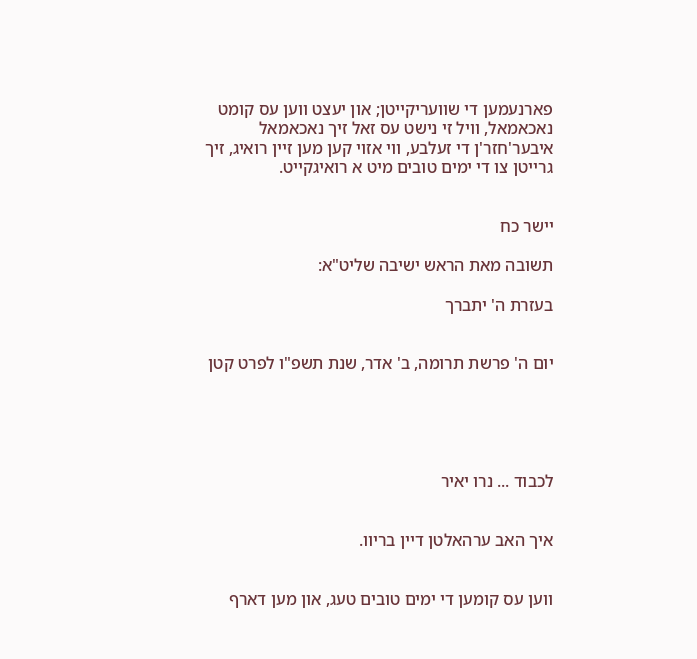פארנעמען די שוועריקייטן; און יעצט ווען עס קומט נאכאמאל, וויל זי נישט עס זאל זיך נאכאמאל איבער'חזר'ן די זעלבע, ווי אזוי קען מען זיין רואיג, זיך גרייטן צו די ימים טובים מיט א רואיגקייט.


יישר כח

תשובה מאת הראש ישיבה שליט"א:

בעזרת ה' יתברך


יום ה' פרשת תרומה, ב' אדר, שנת תשפ"ו לפרט קטן





לכבוד ... נרו יאיר


איך האב ערהאלטן דיין בריוו.


ווען עס קומען די ימים טובים טעג, און מען דארף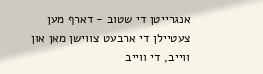אנגרייטן די שטוב - דארף מען צעטיילן די ארבעט צווישן מאן און ווייב, די ווייב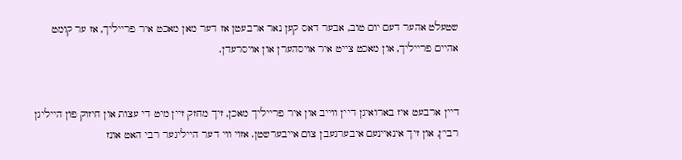שטעלט אהער דעם יום טוב, אבער דאס קען נאר ארבעטן אז דער מאן מאכט איר פרייליך, אז ער קומט אהיים פרייליך, און מאכט צייט איר אויסהערן און אויסרעדן.


דיין ארבעט איז בארואיגן דיין ווייב און איר פרייליך מאכן, זיך מחזק זיין מיט די עצות און חיזוק פון הייליגן רבי'ן, און זיך אינאיינעם איבערגעבן צום אייבערשטן. אזוי ווי דער הייליגער רבי האט אונז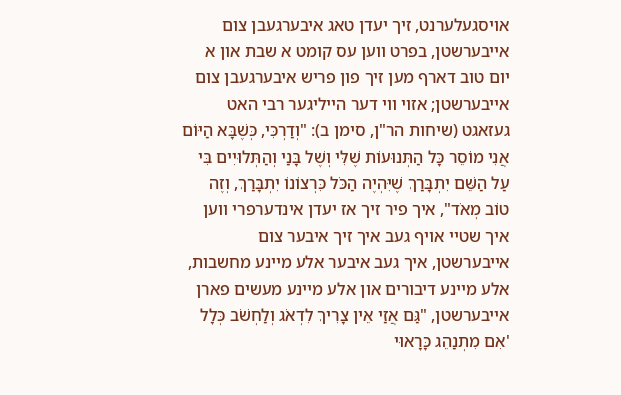אויסגעלערנט, זיך יעדן טאג איבערגעבן צום אייבערשטן, בפרט ווען עס קומט א שבת און א יום טוב דארף מען זיך פון פריש איבערגעבן צום אייבערשטן; אזוי ווי דער הייליגער רבי האט געזאגט (שיחות הר"ן, סימן ב): "וְדַרְכִּי, כְּשֶׁבָּא הַיּוֹם אֲנִי מוֹסֵר כָּל הַתְּנוּעוֹת שֶׁלִּי וְשֶׁל בָּנַי וְהַתְּלוּיִים בִּי עַל הַשֵּׁם יִתְבָּרַךְ שֶׁיִּהְיֶה הַכֹּל כִּרְצוֹנוֹ יִתְבָּרַךְ, וְזֶה טוֹב מְאֹד", איך פיר זיך אז יעדן אינדערפרי ווען איך שטיי אויף געב איך זיך איבער צום אייבערשטן, איך געב איבער אלע מיינע מחשבות, אלע מיינע דיבורים און אלע מיינע מעשים פארן אייבערשטן, "גַּם אֲזַי אֵין צָרִיךְ לִדְאֹג וְלַחְשֹׁב כְּלָל 'אִם מִתְנַהֵג כָּרָאוּי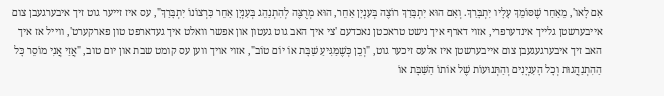אִם לָאו', מֵאַחַר שֶׁסּוֹמֵךְ עָלָיו יִתְבָּרַךְ. וְאִם הוּא יִתְבָּרַךְ רוֹצֶה בְּעִנְיָן אַחֵר, הוּא מְרֻצֶּה לְהִתְנַהֵג בְּעִנְיָן אַחֵר כִּרְצוֹנוֹ יִתְבָּרַךְ", עס איז זייער גוט זיך איבערגעבן צום אייבערשטן גלייך אינדערפרי, אזוי דארף איך נישט טראכטן נאכדעם 'צי איך האב גוט געטון און אפשר וואלט איך געדארפט טון פארקערט', ווייל אז איך האב זיך איבערגעגעבן צום אייבערשטן איז אלעס זיכער גוט, "וְכֵן כְּשֶׁמַּגִּיעַ שַׁבָּת אוֹ יוֹם טוֹב", אזוי אויך ווען עס קומט שבת און יום טוב, "אֲזַי אֲנִי מוֹסֵר כָּל הַהִתְנַהֲגוּת וְכָל הָעִנְיָנִים וְהַתְּנוּעוֹת שֶׁל אוֹתוֹ הַשַּׁבָּת אוֹ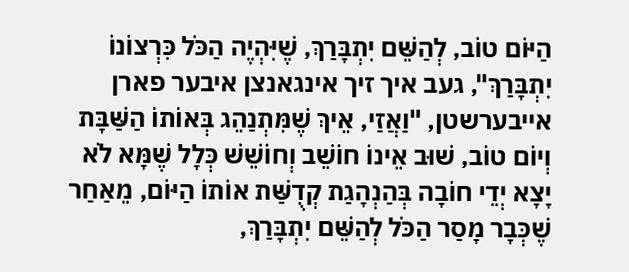הַיּוֹם טוֹב, לְהַשֵּׁם יִתְבָּרַךְ, שֶׁיִּהְיֶה הַכֹּל כִּרְצוֹנוֹ יִתְבָּרַךְ", געב איך זיך אינגאנצן איבער פארן אייבערשטן, "וַאֲזַי, אֵיךְ שֶׁמִּתְנַהֵג בְּאוֹתוֹ הַשַּׁבָּת וְיוֹם טוֹב, שׁוּב אֵינוֹ חוֹשֵׁב וְחוֹשֵׁשׁ כְּלָל שֶׁמָּא לֹא יָצָא יְדֵי חוֹבָה בְּהַנְהָגַת קְדֻשַּׁת אוֹתוֹ הַיּוֹם, מֵאַחַר שֶׁכְּבָר מָסַר הַכֹּל לְהַשֵּׁם יִתְבָּרַךְ,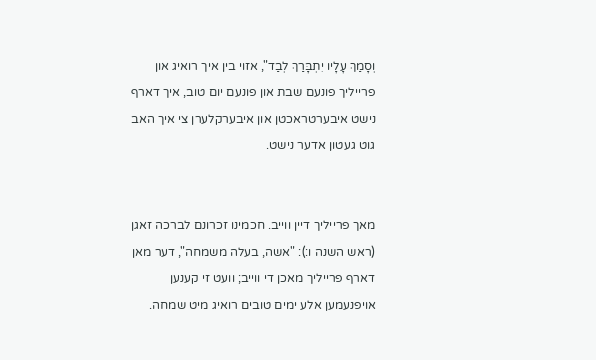וְסָמַךְ עָלָיו יִתְבָּרַךְ לְבַד", אזוי בין איך רואיג און פרייליך פונעם שבת און פונעם יום טוב, איך דארף נישט איבערטראכטן און איבערקלערן צי איך האב גוט געטון אדער נישט.


מאך פרייליך דיין ווייב. חכמינו זכרונם לברכה זאגן (ראש השנה ו:): "אשה, בעלה משמחה", דער מאן דארף פרייליך מאכן די ווייב; וועט זי קענען אויפנעמען אלע ימים טובים רואיג מיט שמחה.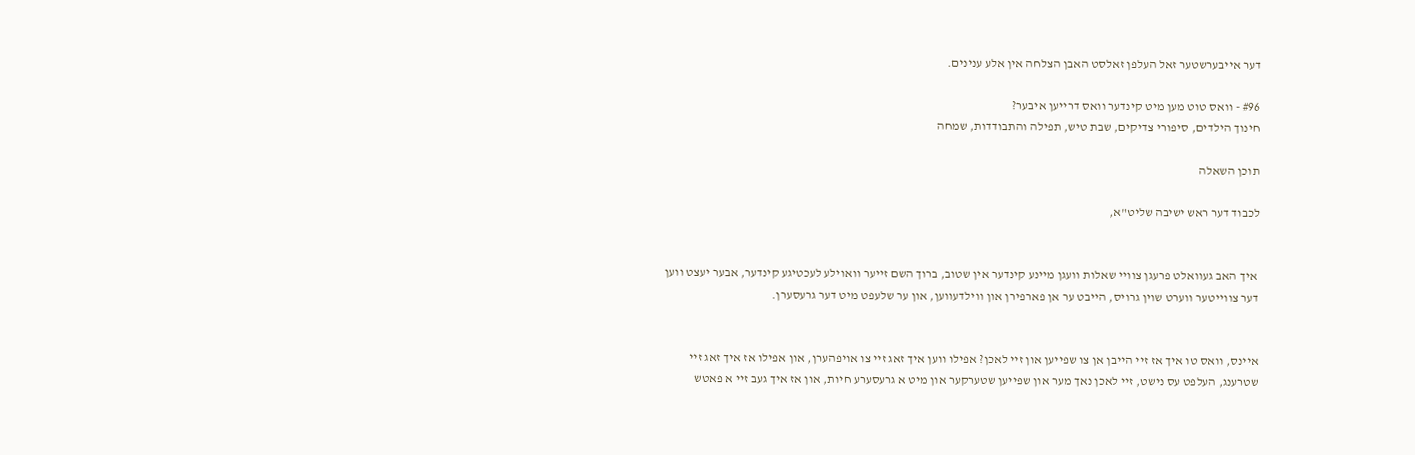דער אייבערשטער זאל העלפן זאלסט האבן הצלחה אין אלע ענינים.

#96 - וואס טוט מען מיט קינדער וואס דרייען איבער?
חינוך הילדים, סיפורי צדיקים, שבת טיש, תפילה והתבודדות, שמחה

תוכן השאלה

לכבוד דער ראש ישיבה שליט"א,


 איך האב געוואלט פרעגן צוויי שאלות וועגן מיינע קינדער אין שטוב, ברוך השם זייער וואוילע לעכטיגע קינדער, אבער יעצט ווען דער צווייטער ווערט שוין גרויס, הייבט ער אן פארפירן און ווילדעווען, און ער שלעפט מיט דער גרעסערן.


איינס, וואס טו איך אז זיי הייבן אן צו שפייען און זיי לאכן? אפילו ווען איך זאג זיי צו אויפהערן, און אפילו אז איך זאג זיי שטרענג, העלפט עס נישט, זיי לאכן נאך מער און שפייען שטערקער און מיט א גרעסערע חיות, און אז איך געב זיי א פאטש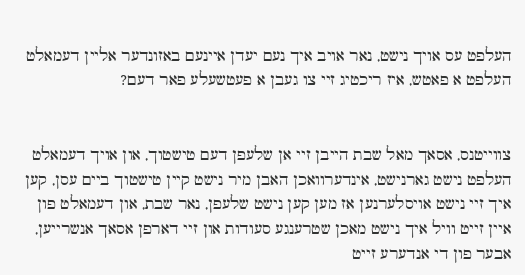העלפט עס אויך נישט, נאר אויב איך נעם יעדן איינעם באזונדער אליין דעמאלט העלפט א פאטש, איז ריכטיג זיי צו געבן א פעטשעלע פאר דעם?


צווייטנס, אסאך מאל שבת הייבן זיי אן שלעפן דעם טישטוך, און אויך דעמאלט העלפט נישט גארנישט, אינדערוואכן האבן מיר נישט קיין טישטוך ביים עסן, קען איך זיי נישט אויסלערנען אז מען קען נישט שלעפן, נאר שבת, און דעמאלט פון איין זייט וויל איך נישט מאכן שטרענגע סעודות און זיי דארפן אסאך אנשרייען, אבער פון די אנדערע זייט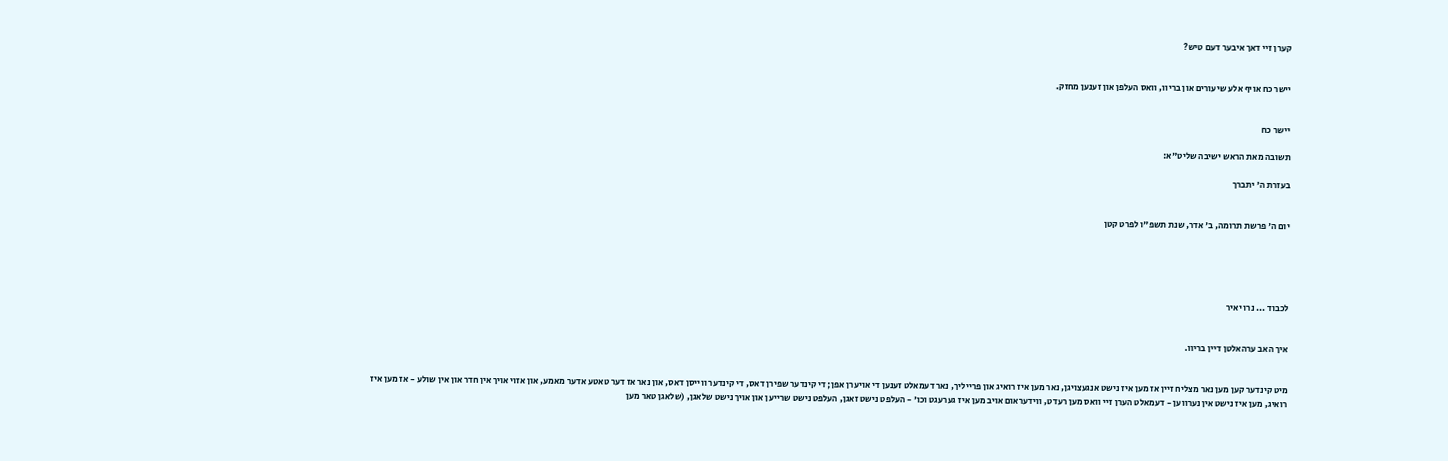קערן זיי דאך איבער דעם טיש?


יישר כח אויף אלע שיעורים און בריוו, וואס העלפן און זענען מחזק.


יישר כח

תשובה מאת הראש ישיבה שליט"א:

בעזרת ה' יתברך


יום ה' פרשת תרומה, ב' אדר, שנת תשפ"ו לפרט קטן





לכבוד ... נרו יאיר


איך האב ערהאלטן דיין בריוו.


מיט קינדער קען מען נאר מצליח זיין אז מען איז נישט אנגעצויגן, נאר מען איז רואיג און פרייליך, נאר דעמאלט זענען די אויערן אפן; די קינדער שפירן דאס, די קינדער ווייסן דאס, און נאר אז דער טאטע אדער מאמע, און אזוי אויך אין חדר און אין שולע - אז מען איז רואיג, מען איז נישט אין נערווען - דעמאלט הערן זיי וואס מען רעדט, ווידעראום אויב מען איז גערעגט וכו' - העלפט נישט זאגן, העלפט נישט שרייען און אויך נישט שלאגן, (שלאגן טאר מען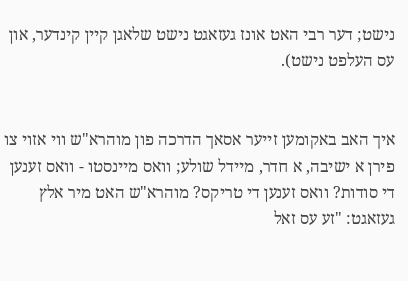נישט; דער רבי האט אונז געזאגט נישט שלאגן קיין קינדער, און עס העלפט נישט).


איך האב באקומען זייער אסאך הדרכה פון מוהרא"ש ווי אזוי צו פירן א ישיבה, א חדר, מיידל שולע; וואס מיינסטו - וואס זענען די סודות? וואס זענען די טריקס? מוהרא"ש האט מיר אלץ געזאגט: "זע עס זאל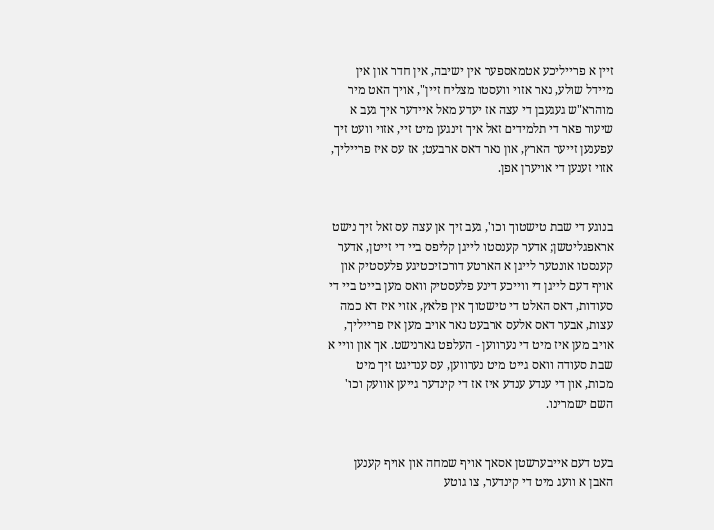זיין א פרייליכע אטמאספער אין ישיבה, אין חדר און אין מיידל שולע, נאר אזוי וועסטו מצליח זיין", אויך האט מיר מוהרא"ש געגעבן די עצה אז יעדע מאל איידער איך געב א שיעור פאר די תלמידים זאל איך זינגען מיט זיי, אזוי וועט זיך עפענען זייער הארץ, און נאר דאס ארבעט; אז עס איז פרייליך, אזוי זענען די אויערן אפן.


בנוגע די שבת טישטוך וכו', געב זיך אן עצה עס זאל זיך נישט אראפגליטשן; אדער קענסטו לייגן קליפס ביי די זייטן, אדער קענסטו אונטער לייגן א הארטע דורכזיכטיגע פלעסטיק און אויף דעם לייגן די ווייכע דינע פלעסטיק וואס מען בייט ביי די סעודות, דאס האלט די טישטוך אין פלאץ, אזוי איז דא כמה עצות, אבער דאס אלעס ארבעט נאר אויב מען איז פרייליך, אויב מען איז מיט די נערווען - העלפט גארנישט. אך און וויי א שבת סעודה וואס גייט מיט נערווען, עס ענדיגט זיך מיט מכות, און די ענדע ענדע איז אז די קינדער גייען אוועק וכו' השם ישמרינו.


בעט דעם אייבערשטן אסאך אויף שמחה און אויף קענען האבן א וועג מיט די קינדער, צו גוטע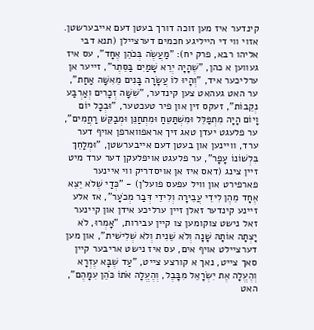קינדער איז מען זוכה דורך בעטן דעם אייבערשטן. אזוי ווי די הייליגע חכמים דערציילן (תנא דבי אליהו רבא, פרק יח): "מַעֲשֶׂה בְּכֹהֵן אֶחָד", עס איז געווען א כהן, "שֶׁהָיָה יְרֵא שָׁמַיִם בַּסֵּתֶר", זייער אן ערליכער איד, "וְהָיוּ לוֹ עֲשָׂרָה בָּנִים מֵאִשָּׁה אַחַת", ער האט געהאט צען קינדער, "שִׁשָּׁה זְכָרִים וְאַרְבַּע נְקֵבוֹת", זעקס זין און פיר טעכטער, "וּבְכָל יוֹם וָיוֹם הָיָה מִתְפַּלֵּל וּמִשְׁתַּטֵּחַ וּמִתְחַנֵּן וּמְבַקֵּשׁ רַחֲמִים", ער פלעגט יעדן טאג זיך אראפווארפן אויף דער ערד, וויינען און בעטן דעם אייבערשטן, "וּמְלַחֵךְ בִּלְשׁוֹנוֹ עָפָר", ער פלעגט אויפלעקן דער ערד מיט זיין צינג (דאס איז אן אויסדריק ווי איינער פארפירט און וויל עפעס פועל'ן) - "כְּדַי שֶׁלֹא יֵצֵא אֶחָד מֵהֶן לִידֵי עֲבֵירָה וְלִידֵי דְּבַר מְכֹעָר", אז אלע זיינע קינדער זאלן זיין ערליכע אידן און קיינער זאל נישט צוקומען צו קיין עבירות, "אָמְרוּ, לֹא יָצְתָה אוֹתָהּ שָׁנָה וְלֹא שֵׁנִית וְלֹא שְׁלִישִׁית", און מען דערציילט אויף אים, עס איז נישט אריבער קיין סאך צייט, נאך א קורצע צייט, "עַד שֶׁבָּא עֶזְרָא וְהֶעֱלָה אֶת יִשְׂרָאֵל מִבָּבֶל, וְהֶעֱלָה אֹתוֹ כֹּהֵן עִמָּהֶם", האט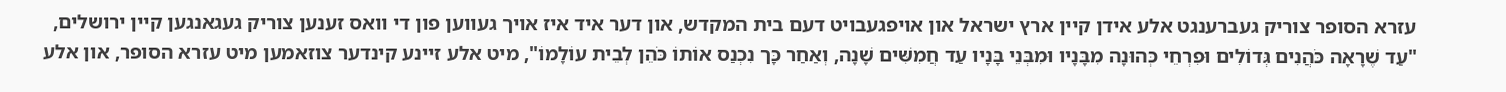עזרא הסופר צוריק געברענגט אלע אידן קיין ארץ ישראל און אויפגעבויט דעם בית המקדש, און דער איד איז אויך געווען פון די וואס זענען צוריק געגאנגען קיין ירושלים, "עַד שֶׁרָאָה כֹּהֲנִים גְּדוֹלִים וּפִרְחֵי כְּהוּנָה מִבָּנָיו וּמִבְּנֵי בָּנָיו עַד חֲמִשִּׁים שָׁנָה, וְאַחַר כָּך נִכְנַס אוֹתוֹ כֹּהֵן לְבֵית עוֹלָמוֹ", מיט אלע זיינע קינדער צוזאמען מיט עזרא הסופר, און אלע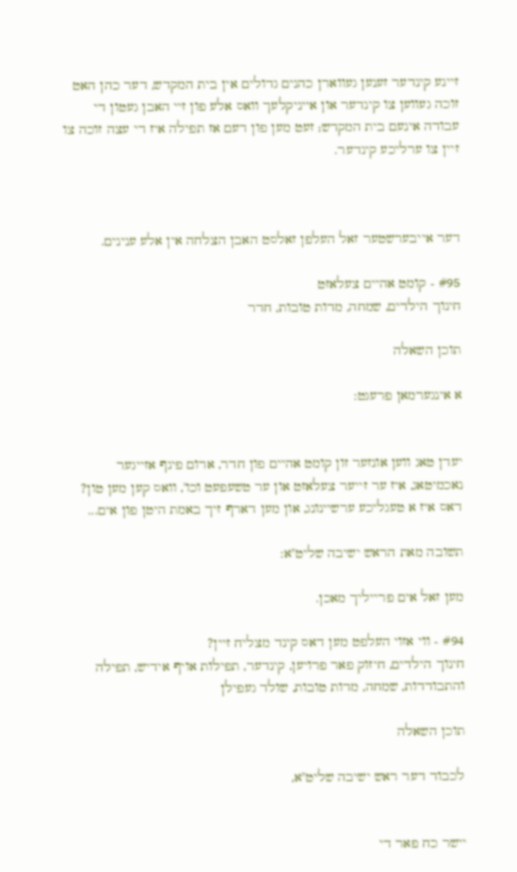זיינע קינדער זענען געווארן כהנים גדולים אין בית המקדש, דער כהן האט זוכה געווען צו קינדער און אייניקלעך וואס אלע פון זיי האבן געטון די עבודה אינעם בית המקדש; זעט מען פון דעם אז תפילה איז די עצה זוכה צו זיין צו ערליכע קינדער.



דער אייבערשטער זאל העלפן זאלסט האבן הצלחה אין אלע ענינים.

#95 - קומט אהיים צעלאזט
חינוך הילדים, שמחה, מדות טובות, חדר

תוכן השאלה

א אינגערמאן פרעגט:


יעדן טאג ווען אונזער זון קומט אהיים פון חדר, ארום פינף אזייגער נאכמיטאג, איז ער זייער צעלאזט און ער טשעפעט וכו', וואס קען מען טון? דאס איז א טעגליכע ערשיינונג, און מען דארף זיך באמת היטן פון אים...

תשובה מאת הראש ישיבה שליט"א:

מען זאל אים פרייליך מאכן.

#94 - ווי אזוי העלפט מען דאס קינד מצליח זיין?
חינוך הילדים, חיזוק פאר פרויען, קינדער, תפילות אויף אידיש, תפילה והתבודדות, שמחה, מדות טובות, שולד געפילן

תוכן השאלה

לכבוד דער ראש ישיבה שליט"א,


יישר כח פאר די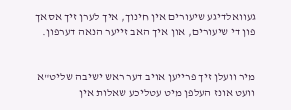געוואלדיגע שיעורים אין חינוך, איך לערן זיך אסאך פון די שיעורים, און איך האב זייער הנאה דערפון.


מיר וועלן זיך פרייען אויב דער ראש ישיבה שליט"א וועט אונז העלפן מיט עטליכע שאלות אין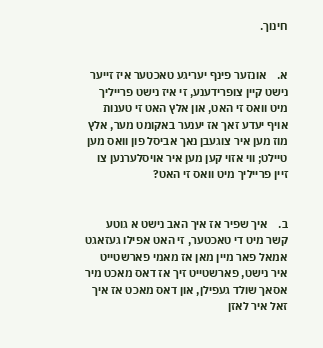חינוך.


א.    אונזער פינף יעריגע טאכטער איז זייער נישט קיין צופרידענע, זי איז נישט פרייליך מיט וואס זי האט, און אלץ האט זי טענות אויף יעדע זאך אז יענער באקומט מער, אלץ מוז מען איר צוגעבן נאך אביסל פון וואס מען טיילט; ווי אזוי קען מען איר אויסלערנען צו זיין פרייליך מיט וואס זי האט?


ב.    איך שפיר אז איך האב נישט א גוטע קשר מיט די טאכטער, זי האט אפילו געזאגט אמאל פאר מיין מאן אז מאמי פארשטייט איר נישט, פארשטייט זיך אז דאס מאכט מיר אסאך שולד געפילן, און דאס מאכט אז איך זאל איר לאזן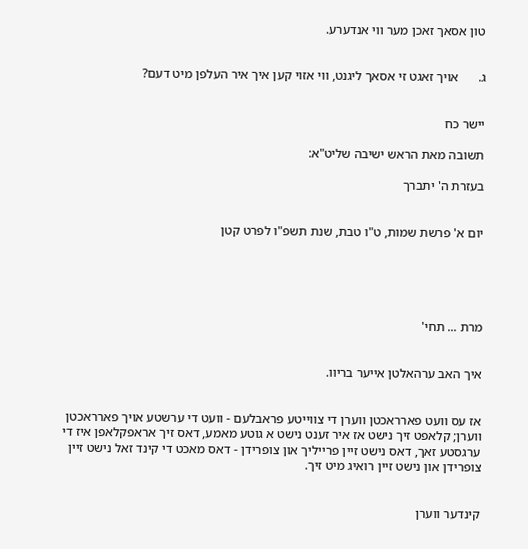טון אסאך זאכן מער ווי אנדערע.


ג.      אויך זאגט זי אסאך ליגנט, ווי אזוי קען איך איר העלפן מיט דעם?


יישר כח

תשובה מאת הראש ישיבה שליט"א:

בעזרת ה' יתברך


יום א' פרשת שמות, ט"ו טבת, שנת תשפ"ו לפרט קטן





מרת ... תחי'


איך האב ערהאלטן אייער בריוו.


אז עס וועט פארראכטן ווערן די צווייטע פראבלעם - וועט די ערשטע אויך פארראכטן ווערן; קלאפט זיך נישט אז איר זענט נישט א גוטע מאמע, דאס זיך אראפקלאפן איז די ערגסטע זאך, דאס נישט זיין פרייליך און צופרידן - דאס מאכט די קינד זאל נישט זיין צופרידן און נישט זיין רואיג מיט זיך.


קינדער ווערן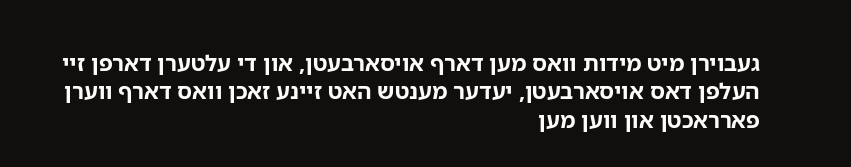געבוירן מיט מידות וואס מען דארף אויסארבעטן, און די עלטערן דארפן זיי העלפן דאס אויסארבעטן, יעדער מענטש האט זיינע זאכן וואס דארף ווערן פארראכטן און ווען מען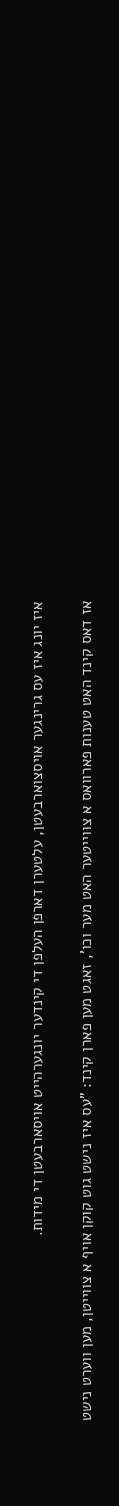איז יונג איז עס גרינגער אויסצוארבעטן, עלטערן דארפן העלפן די קינדער יונגערהייט אויסארבעטן די מידות.


אז דאס קינד האט טענות פארוואס א צווייטער האט מער וכו', זאגט מען פארן קינד: "עס איז נישט גוט קוקן אויף א צווייטן, מען ווערט נישט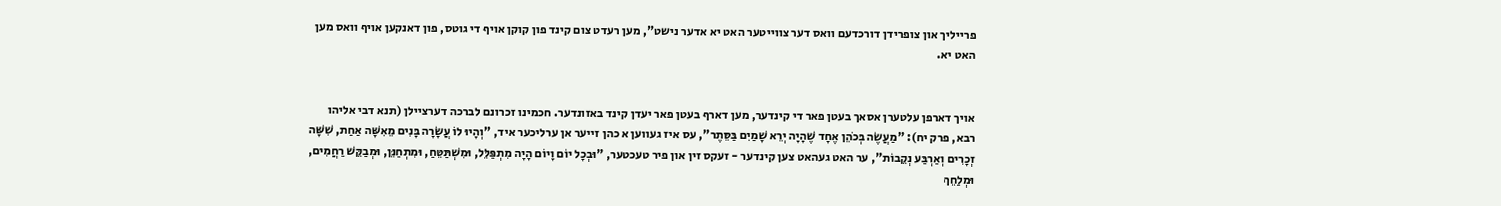פרייליך און צופרידן דורכדעם וואס דער צווייטער האט יא אדער נישט", מען רעדט צום קינד פון קוקן אויף די גוטס, פון דאנקען אויף וואס מען האט יא.


אויך דארפן עלטערן אסאך בעטן פאר די קינדער, מען דארף בעטן פאר יעדן קינד באזונדער. חכמינו זכרונם לברכה דערציילן (תנא דבי אליהו רבא, פרק יח): "מַעֲשֶׂה בְּכֹהֵן אֶחָד שֶׁהָיָה יְרֵא שָׁמַיִם בַּסֵּתֶר", עס איז געווען א כהן זייער אן ערליכער איד, "וְהָיוּ לוֹ עֲשָׂרָה בָּנִים מֵאִשָּׁה אַחַת, שִׁשָּׁה זְכָרִים וְאַרְבַּע נְקֵבוֹת", ער האט געהאט צען קינדער - זעקס זין און פיר טעכטער, "וּבְכָל יוֹם וָיוֹם הָיָה מִתְפַּלֵּל, וּמִשְׁתַּטֵּחַ, וּמִתְחַנֵּן, וּמְבַקֵּשׁ רַחֲמִים, וּמְלַחֵךְ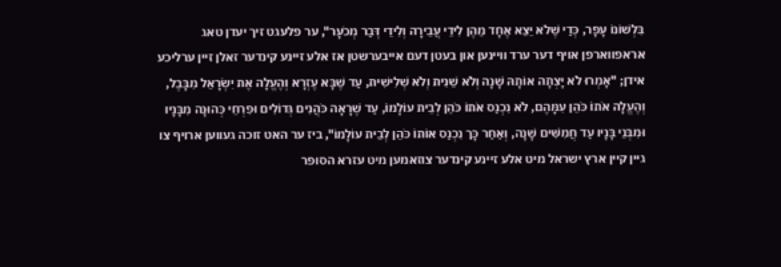בִּלְשׁוֹנוֹ עָפָר, כְּדַי שֶׁלֹא יֵצֵא אֶחָד מֵהֶן לִידֵי עֲבֵירָה וְלִידֵי דְּבַר מְכֹעָר", ער פלעגט זיך יעדן טאג אראפווארפן אויף דער ערד וויינען און בעטן דעם אייבערשטן אז אלע זיינע קינדער זאלן זיין ערליכע אידן; "אָמְרוּ לֹא יָצְתָה אוֹתָהּ שָׁנָה וְלֹא שֵׁנִית וְלֹא שְׁלִישִׁית, עַד שֶׁבָּא עֶזְרָא וְהֶעֱלָה אֶת יִשְׂרָאֵל מִבָּבֶל, וְהֶעֱלָה אֹתוֹ כֹּהֵן עִמָּהֶם, לֹא נִכְנַס אֹתוֹ כֹּהֵן לְבֵית עוֹלָמוֹ, עַד שֶׁרָאָה כֹּהֲנִים גְּדוֹלִים וּפִרְחֵי כְּהוּנָה מִבָּנָיו וּמִבְּנֵי בָּנָיו עַד חֲמִשִּׁים שָׁנָה, וְאַחַר כָּך נִכְנַס אוֹתוֹ כֹּהֵן לְבֵית עוֹלָמוֹ", ביז ער האט זוכה געווען ארויף צו גיין קיין ארץ ישראל מיט אלע זיינע קינדער צוזאמען מיט עזרא הסופר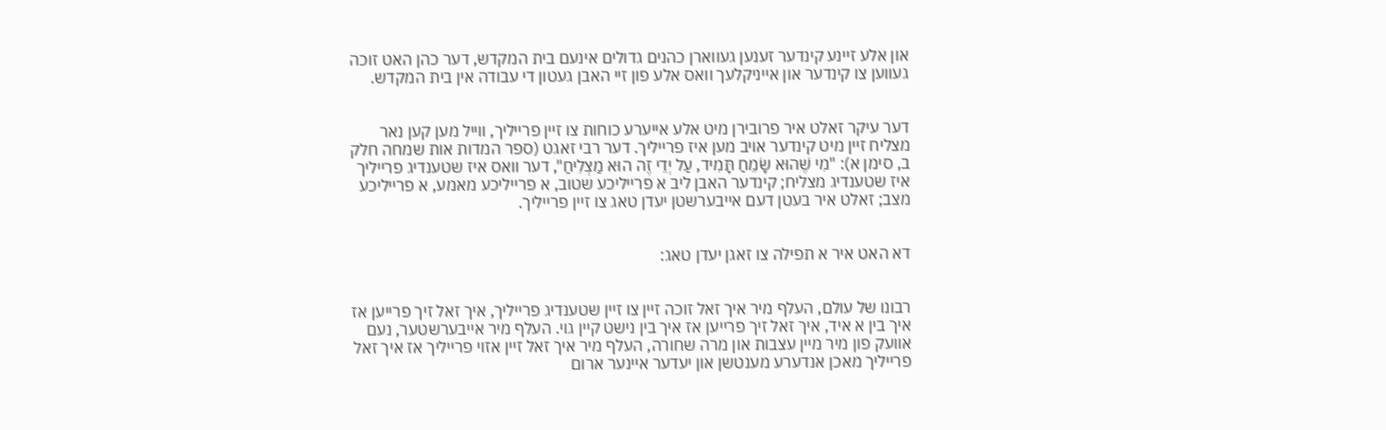און אלע זיינע קינדער זענען געווארן כהנים גדולים אינעם בית המקדש, דער כהן האט זוכה געווען צו קינדער און אייניקלעך וואס אלע פון זיי האבן געטון די עבודה אין בית המקדש.


דער עיקר זאלט איר פרובירן מיט אלע אייערע כוחות צו זיין פרייליך, ווייל מען קען נאר מצליח זיין מיט קינדער אויב מען איז פרייליך. דער רבי זאגט (ספר המדות אות שמחה חלק ב, סימן א): "מִי שֶׁהוּא שָׂמֵחַ תָּמִיד, עַל יְדֵי זֶה הוּא מַצְלִיחַ", דער וואס איז שטענדיג פרייליך איז שטענדיג מצליח; קינדער האבן ליב א פרייליכע שטוב, א פרייליכע מאמע, א פרייליכע מצב; זאלט איר בעטן דעם אייבערשטן יעדן טאג צו זיין פרייליך.


דא האט איר א תפילה צו זאגן יעדן טאג:


רבונו של עולם, העלף מיר איך זאל זוכה זיין צו זיין שטענדיג פרייליך, איך זאל זיך פרייען אז איך בין א איד, איך זאל זיך פרייען אז איך בין נישט קיין גוי. העלף מיר אייבערשטער, נעם אוועק פון מיר מיין עצבות און מרה שחורה, העלף מיר איך זאל זיין אזוי פרייליך אז איך זאל פרייליך מאכן אנדערע מענטשן און יעדער איינער ארום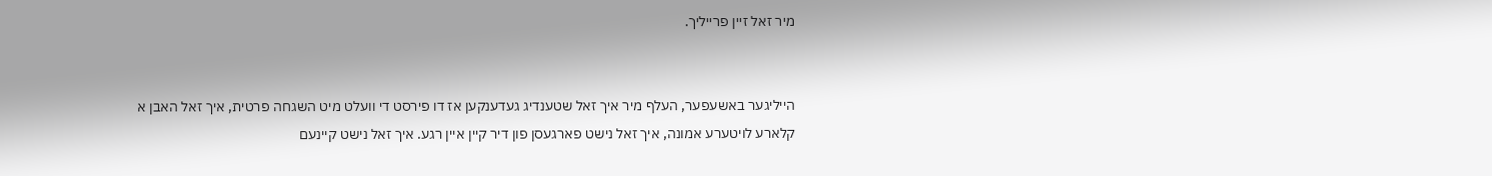מיר זאל זיין פרייליך.


הייליגער באשעפער, העלף מיר איך זאל שטענדיג געדענקען אז דו פירסט די וועלט מיט השגחה פרטית, איך זאל האבן א קלארע לויטערע אמונה, איך זאל נישט פארגעסן פון דיר קיין איין רגע. איך זאל נישט קיינעם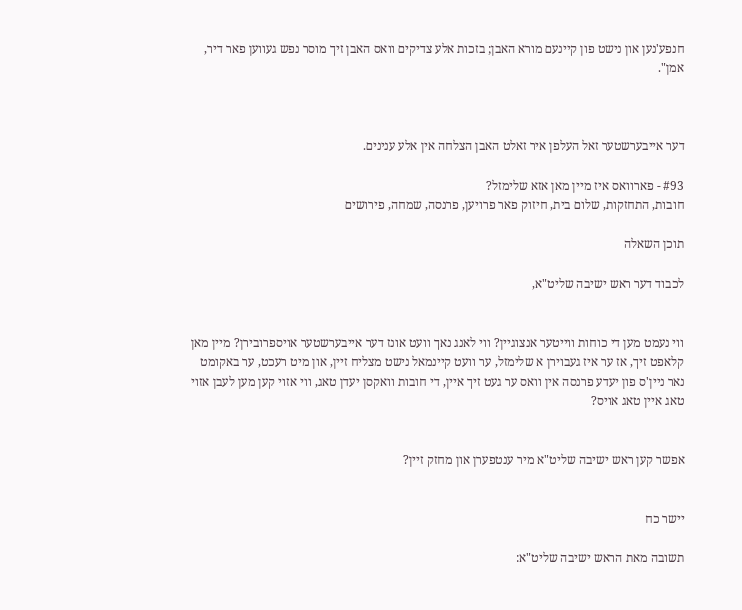חנפע'נען און נישט פון קיינעם מורא האבן; בזכות אלע צדיקים וואס האבן זיך מוסר נפש געווען פאר דיר, אמן".



דער אייבערשטער זאל העלפן איר זאלט האבן הצלחה אין אלע ענינים.

#93 - פארוואס איז מיין מאן אזא שלימזל?
חובות, התחזקות, שלום בית, חיזוק פאר פרויען, פרנסה, שמחה, פירושים

תוכן השאלה

לכבוד דער ראש ישיבה שליט"א,


ווי נעמט מען די כוחות ווייטער אנצוגיין? ווי לאנג נאך וועט אונז דער אייבערשטער אויספרובירן? מיין מאן קלאפט זיך, אז ער איז געבוירן א שלימזל, ער וועט קיינמאל נישט מצליח זיין, און מיט רעכט, ער באקומט נאר ניין'ס פון יעדע פרנסה אין וואס ער געט זיך איין, די חובות וואקסן יעדן טאג, ווי אזוי קען מען לעבן אזוי טאג איין טאג אויס?


אפשר קען ראש ישיבה שליט"א מיר ענטפערן און מחזק זיין?


יישר כח

תשובה מאת הראש ישיבה שליט"א: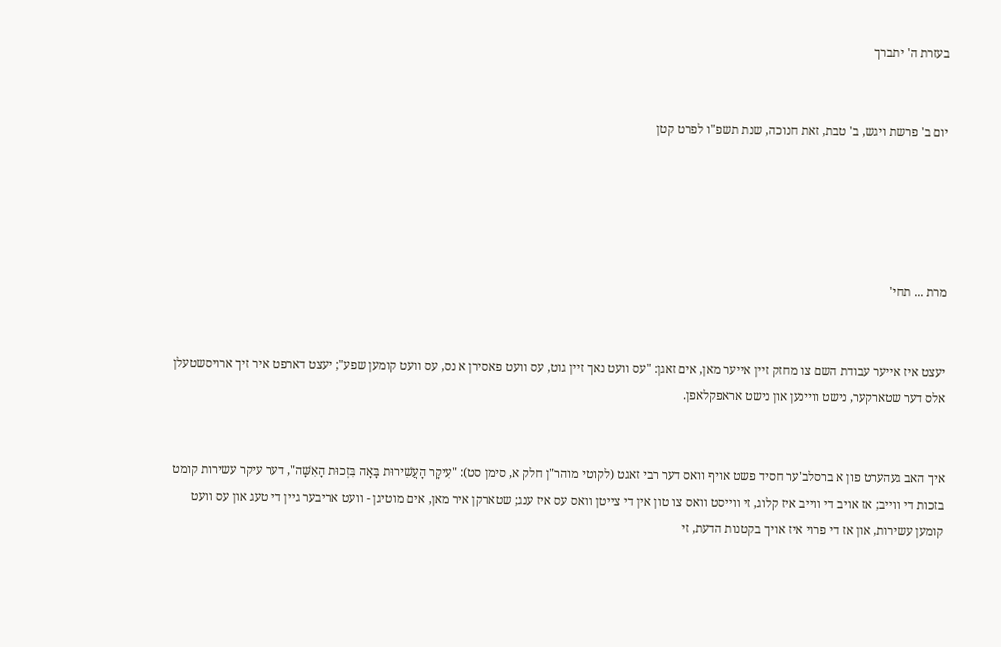בעזרת ה' יתברך


יום ב' פרשת ויגש, ב' טבת, זאת חנוכה, שנת תשפ"ו לפרט קטן





מרת ... תחי'


יעצט איז אייער עבודת השם צו מחזק זיין אייער מאן, אים זאגן: "עס וועט נאך זיין גוט, עס וועט פאסירן א נס, עס וועט קומען שפע"; יעצט דארפט איר זיך ארויסשטעלן אלס דער שטארקער, נישט וויינען און נישט אראפקלאפן.


איך האב געהערט פון א ברסלב'ער חסיד פשט אויף וואס דער רבי זאגט (לקוטי מוהר"ן חלק א, סימן סט): "עִיקָר הָעֲשִׁירוּת בָּאָה בִּזְכוּת הָאִשָּׁה", דער עיקר עשירות קומט בזכות די ווייב; אז אויב די ווייב איז קלוג, זי ווייסט וואס צו טון אין די צייטן וואס עס איז ענג; שטארקן איר מאן, אים מוטיגן - וועט אריבער גיין די טעג און עס וועט קומען עשירות, און אז די פרוי איז אויך בקטנות הדעת, זי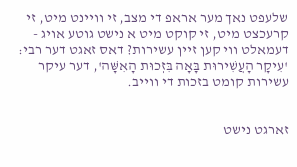שלעפט נאך מער אראפ די מצב, זי וויינט מיט, זי קרעכצט מיט, זי קוקט מיט א נישט גוטע אויג - דעמאלט ווי קען זיין עשירות? דאס זאגט דער רבי: 'עִיקָר הָעֲשִׁירוּת בָּאָה בִּזְכוּת הָאִשָּׁה', דער עיקר עשירות קומט בזכות די ווייב.


זארגט נישט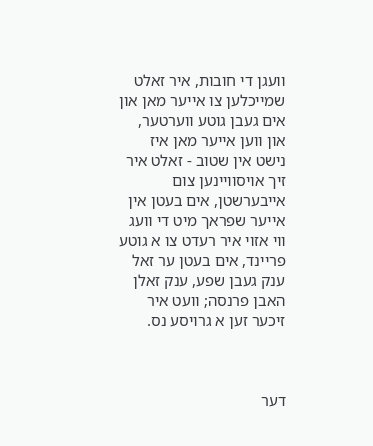וועגן די חובות, איר זאלט שמייכלען צו אייער מאן און אים געבן גוטע ווערטער, און ווען אייער מאן איז נישט אין שטוב - זאלט איר זיך אויסוויינען צום אייבערשטן, אים בעטן אין אייער שפראך מיט די וועג ווי אזוי איר רעדט צו א גוטע פריינד, אים בעטן ער זאל ענק געבן שפע, ענק זאלן האבן פרנסה; וועט איר זיכער זען א גרויסע נס.



דער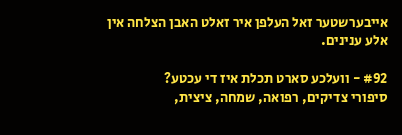אייבערשטער זאל העלפן איר זאלט האבן הצלחה אין אלע ענינים.

#92 - וועלכע סארט תכלת איז די עכטע?
סיפורי צדיקים, רפואה, שמחה, ציצית,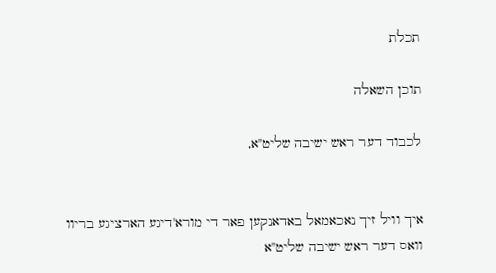תכלת

תוכן השאלה

לכבוד דער ראש ישיבה שליט"א,


איך וויל זיך נאכאמאל באדאנקען פאר די מורא'דיגע הארציגע בריוו וואס דער ראש ישיבה שליט"א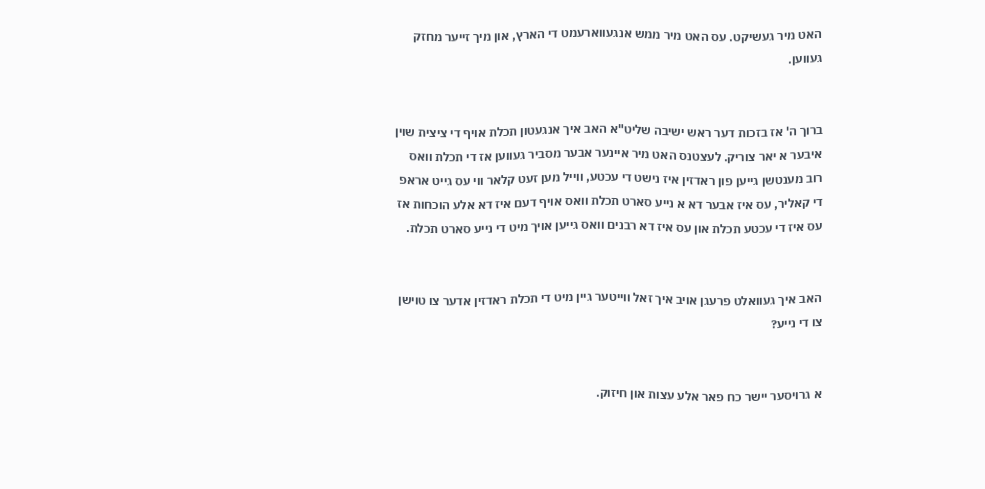האט מיר געשיקט. עס האט מיר ממש אנגעווארעמט די הארץ, און מיך זייער מחזק געווען.


ברוך ה' אז בזכות דער ראש ישיבה שליט"א האב איך אנגעטון תכלת אויף די ציצית שוין איבער א יאר צוריק. לעצטנס האט מיר איינער אבער מסביר געווען אז די תכלת וואס רוב מענטשן גייען פון ראדזין איז נישט די עכטע, ווייל מען זעט קלאר ווי עס גייט אראפ די קאליר, עס איז אבער דא א נייע סארט תכלת וואס אויף דעם איז דא אלע הוכחות אז עס איז די עכטע תכלת און עס איז דא רבנים וואס גייען אויך מיט די נייע סארט תכלת.


האב איך געוואלט פרעגן אויב איך זאל ווייטער גיין מיט די תכלת ראדזין אדער צו טוישן צו די נייע?


א גרויסער יישר כח פאר אלע עצות און חיזוק.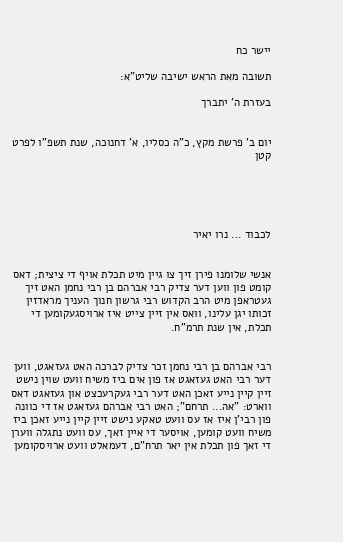יישר כח

תשובה מאת הראש ישיבה שליט"א:

בעזרת ה' יתברך


יום ב' פרשת מקץ, כ"ה כסליו, א' דחנוכה, שנת תשפ"ו לפרט קטן





לכבוד ... נרו יאיר


אנשי שלומנו פירן זיך צו גיין מיט תכלת אויף די ציצית; דאס קומט פון ווען דער צדיק רבי אברהם בן רבי נחמן האט זיך געטראפן מיט הרב הקדוש רבי גרשון חנוך העניך מראדזין זכותו יגן עלינו, וואס אין זיין צייט איז ארויסגעקומען די תכלת, אין שנת תרמ"ח.


רבי אברהם בן רבי נחמן זכר צדיק לברכה האט געזאגט, ווען דער רבי האט געזאגט אז פון אים ביז משיח וועט שוין נישט זיין קיין נייע זאכן האט דער רבי געקרעכצט און געזאגט דאס ווארט: "אה... תרחם"; האט רבי אברהם געזאגט אז די כוונה פון רבי'ן איז אז עס וועט טאקע נישט זיין קיין נייע זאכן ביז משיח וועט קומען, אויסער די איין זאך, עס וועט נתגלה ווערן די זאך פון תכלת אין יאר תרח"ם, דעמאלט וועט ארויסקומען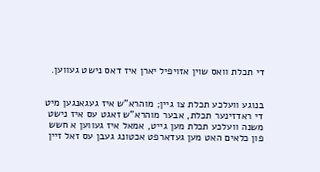די תכלת וואס שוין אזויפיל יארן איז דאס נישט געווען.


בנוגע וועלכע תכלת צו גיין; מוהרא"ש איז געגאנגען מיט די ראדזינער תכלת, אבער מוהרא"ש זאגט עס איז נישט משנה וועלכע תכלת מען גייט, אמאל איז געווען א חשש פון כלאים האט מען געדארפט אכטונג געבן עס זאל זיין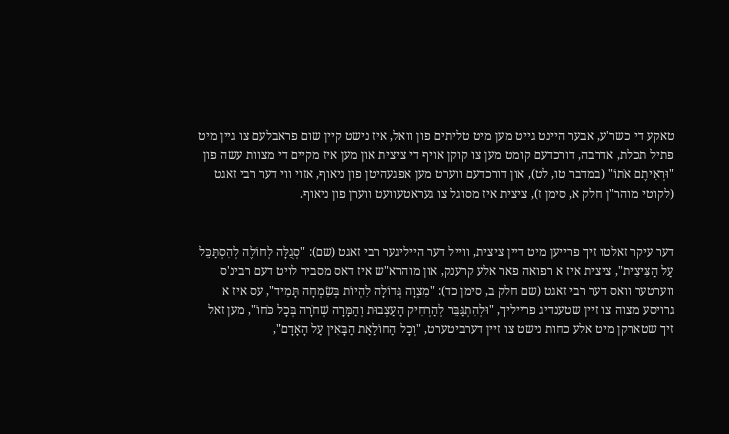טאקע די כשר'ע, אבער היינט גייט מען מיט טליתים פון וואל, איז נישט קיין שום פראבלעם צו גיין מיט פתיל תכלת, אדרבה, דורכדעם קומט מען צו קוקן אויף די ציצית און מען איז מקיים די מצוות עשה פון "וּרְאִיתֶם אֹתוֹ" (במדבר טו, לט), און דורכדעם ווערט מען אפגעהיטן פון ניאוף, אזוי ווי דער רבי זאגט (לקוטי מוהר"ן חלק א, סימן ז), ציצית איז מסוגל צו געראטעוועט ווערן פון ניאוף.


דער עיקר זאלטו זיך פרייען מיט דיין ציצית, ווייל דער הייליגער רבי זאגט (שם): "סְגֻלָּה לְחוֹלֶה לְהִסְתַּכֵּל עַל הַצִּיצִית", ציצית איז א רפואה פאר אלע קרענק, און מוהרא"ש איז דאס מסביר לויט דעם רבינ'ס ווערטער וואס דער רבי זאגט (שם חלק ב, סימן כד): "מִצְוָה גְּדוֹלָה לִהְיוֹת בְּשִׂמְחָה תָּמִיד", עס איז א גרויסע מצוה צו זיין שטענדיג פרייליך, "וּלְהִתְגַּבֵּר לְהַרְחִיק הָעַצְבוּת וְהַמָּרָה שְׁחֹרָה בְּכָל כֹּחוֹ", מען זאל זיך שטארקן מיט אלע כחות נישט צו זיין דערביטערט, "וְכָל הַחוֹלַאַת הַבָּאִין עַל הָאָדָם",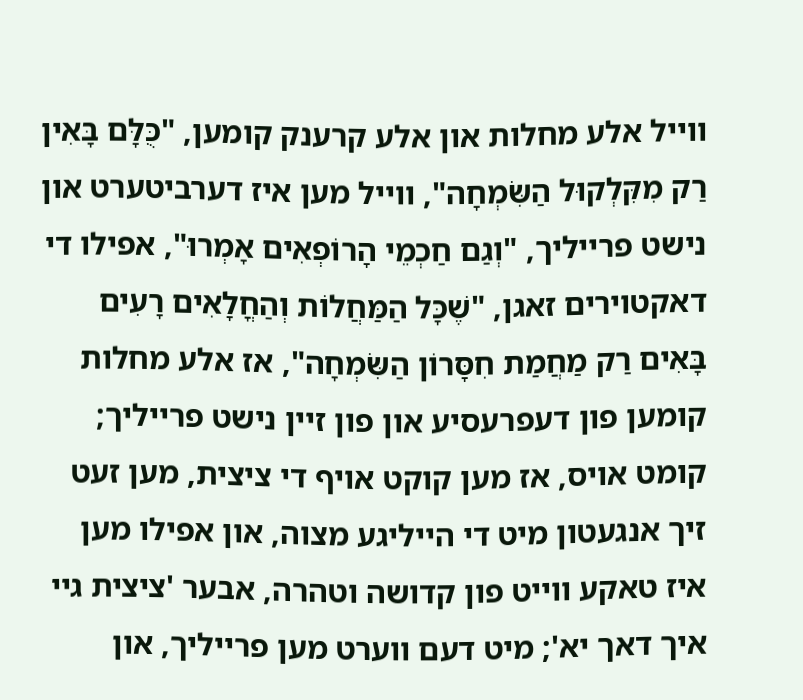ווייל אלע מחלות און אלע קרענק קומען, "כֻּלָּם בָּאִין רַק מִקִּלְקוּל הַשִּׂמְחָה", ווייל מען איז דערביטערט און נישט פרייליך, "וְגַם חַכְמֵי הָרוֹפְאִים אָמְרוּ", אפילו די דאקטוירים זאגן, "שֶׁכָּל הַמַּחֲלוֹת וְהַחֳלָאִים רָעִים בָּאִים רַק מַחֲמַת חִסָּרוֹן הַשִּׂמְחָה", אז אלע מחלות קומען פון דעפרעסיע און פון זיין נישט פרייליך; קומט אויס, אז מען קוקט אויף די ציצית, מען זעט זיך אנגעטון מיט די הייליגע מצוה, און אפילו מען איז טאקע ווייט פון קדושה וטהרה, אבער 'ציצית גיי איך דאך יא'; מיט דעם ווערט מען פרייליך, און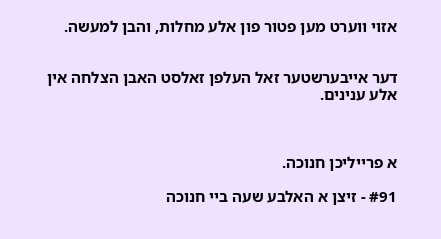אזוי ווערט מען פטור פון אלע מחלות, והבן למעשה.


דער אייבערשטער זאל העלפן זאלסט האבן הצלחה אין אלע ענינים.



א פרייליכן חנוכה.

#91 - זיצן א האלבע שעה ביי חנוכה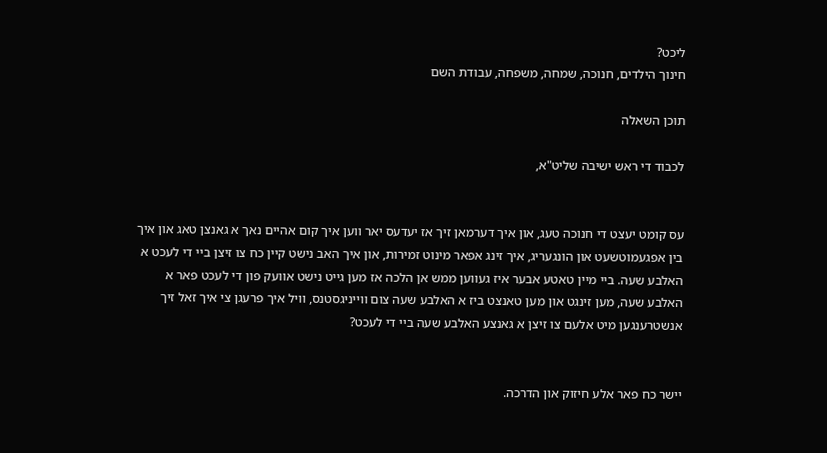ליכט?
חינוך הילדים, חנוכה, שמחה, משפחה, עבודת השם

תוכן השאלה

לכבוד די ראש ישיבה שליט"א,


עס קומט יעצט די חנוכה טעג, און איך דערמאן זיך אז יעדעס יאר ווען איך קום אהיים נאך א גאנצן טאג און איך בין אפגעמוטשעט און הונגעריג, איך זינג אפאר מינוט זמירות, און איך האב נישט קיין כח צו זיצן ביי די לעכט א האלבע שעה. ביי מיין טאטע אבער איז געווען ממש אן הלכה אז מען גייט נישט אוועק פון די לעכט פאר א האלבע שעה, מען זינגט און מען טאנצט ביז א האלבע שעה צום ווייניגסטנס, וויל איך פרעגן צי איך זאל זיך אנשטרענגען מיט אלעם צו זיצן א גאנצע האלבע שעה ביי די לעכט?


יישר כח פאר אלע חיזוק און הדרכה.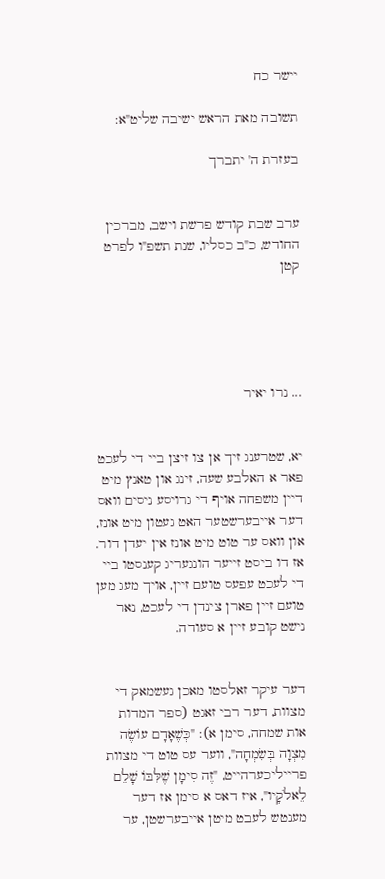יישר כח

תשובה מאת הראש ישיבה שליט"א:

בעזרת ה' יתברך


ערב שבת קודש פרשת וישב, מברכין החודש, כ"ב כסליו, שנת תשפ"ו לפרט קטן





... נרו יאיר


יא, שטרענג זיך אן צו זיצן ביי די לעכט פאר א האלבע שעה, זינג און טאנץ מיט דיין משפחה אויף די גרויסע ניסים וואס דער אייבערשטער האט געטון מיט אונז, און וואס ער טוט מיט אונז אין יעדן דור. אז דו ביסט זייער הונגעריג קענסטו ביי די לעכט עפעס טועם זיין, אויך מעג מען טועם זיין פארן צינדן די לעכט, נאר נישט קובע זיין א סעודה.


דער עיקר זאלסטו מאכן געשמאק די מצוות, דער רבי זאגט (ספר המדות אות שמחה, סימן א): "כְּשֶׁאָדָם עוֹשֶׂה מִצְוָה בְּשִׂמְחָה", ווער עס טוט די מצוות פרייליכערהייט, "זֶה סִימָן שֶׁלִּבּוֹ שָׁלֵם לֵאלֹקָיו", איז דאס א סימן אז דער מענטש לעבט מיטן אייבערשטן, ער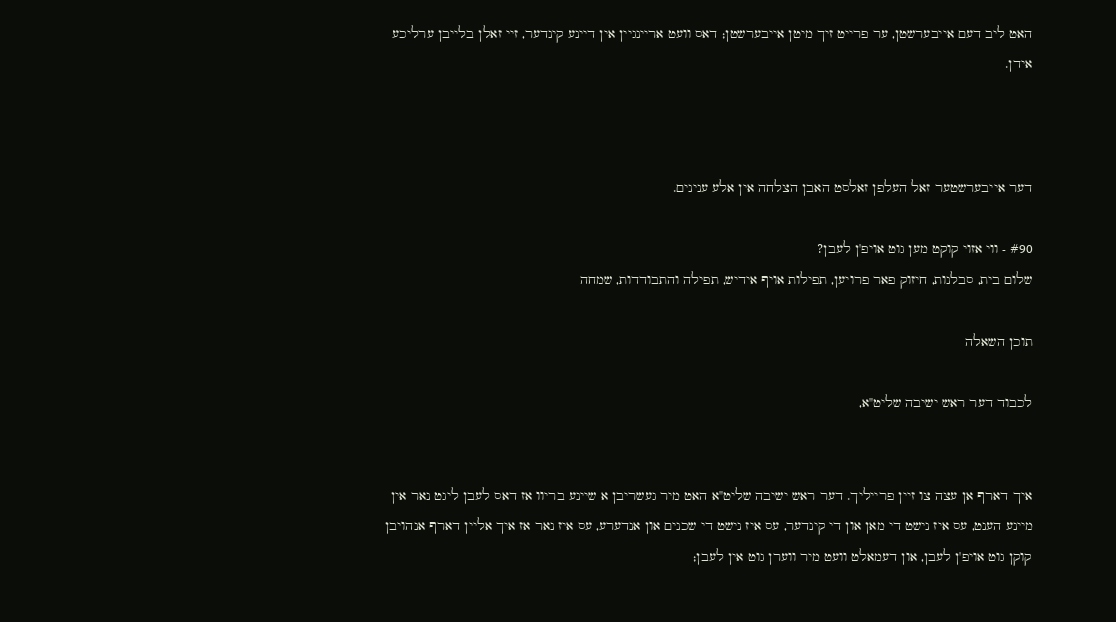האט ליב דעם אייבערשטן, ער פרייט זיך מיטן אייבערשטן; דאס וועט אריינגיין אין דיינע קינדער, זיי זאלן בלייבן ערליכע אידן.



דער אייבערשטער זאל העלפן זאלסט האבן הצלחה אין אלע ענינים.

#90 - ווי אזוי קוקט מען גוט אויפ'ן לעבן?
שלום בית, סבלנות, חיזוק פאר פרויען, תפילות אויף אידיש, תפילה והתבודדות, שמחה

תוכן השאלה

לכבוד דער ראש ישיבה שליט"א,


איך דארף אן עצה צו זיין פרייליך. דער ראש ישיבה שליט"א האט מיר געשריבן א שיינע בריוו אז דאס לעבן ליגט נאר אין מיינע הענט, עס איז נישט די מאן און די קינדער, עס איז נישט די שכנים און אנדערע, עס איז נאר אז איך אליין דארף אנהויבן קוקן גוט אויפ'ן לעבן, און דעמאלט וועט מיר ווערן גוט אין לעבן;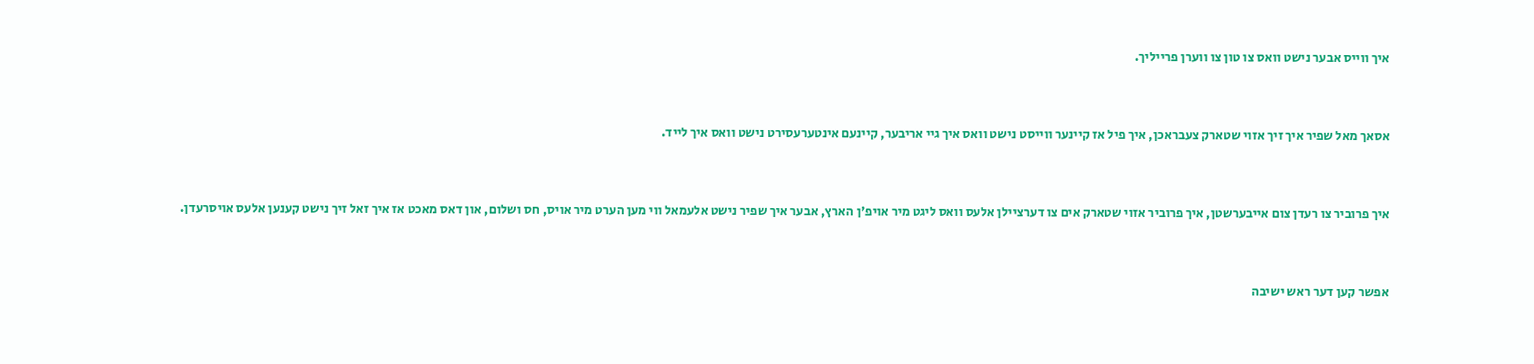איך ווייס אבער נישט וואס צו טון צו ווערן פרייליך.


אסאך מאל שפיר איך זיך אזוי שטארק צעבראכן, איך פיל אז קיינער ווייסט נישט וואס איך גיי אריבער, קיינעם אינטערעסירט נישט וואס איך לייד.


איך פרוביר צו רעדן צום אייבערשטן, איך פרוביר אזוי שטארק אים צו דערציילן אלעס וואס ליגט מיר אויפ'ן הארץ, אבער איך שפיר נישט אלעמאל ווי מען הערט מיר אויס, חס ושלום, און דאס מאכט אז איך זאל זיך נישט קענען אלעס אויסרעדן.


אפשר קען דער ראש ישיבה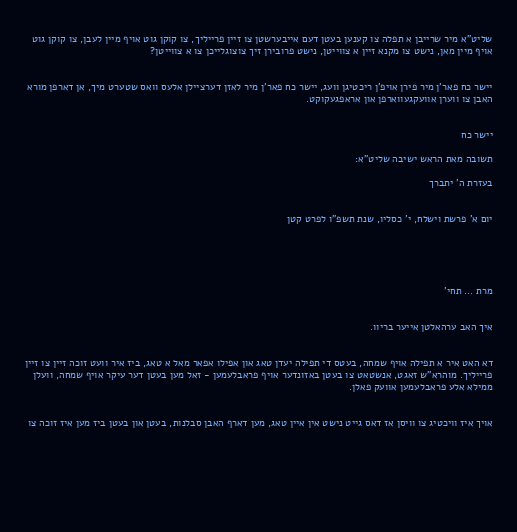שליט"א מיר שרייבן א תפלה צו קענען בעטן דעם אייבערשטן צו זיין פרייליך, צו קוקן גוט אויף מיין לעבן, צו קוקן גוט אויף מיין מאן, נישט צו מקנא זיין א צווייטן, נישט פרובירן זיך צוצוגלייכן צו א צווייטן?


יישר כח פאר'ן מיר פירן אויפ'ן ריכטיגן וועג, יישר כח פאר'ן מיר לאזן דערציילן אלעס וואס שטערט מיך, אן דארפן מורא האבן צו ווערן אוועקגעווארפן און אראפגעקוקט.


יישר כח

תשובה מאת הראש ישיבה שליט"א:

בעזרת ה' יתברך


יום א' פרשת וישלח, י' כסליו, שנת תשפ"ו לפרט קטן





מרת ... תחי'


איך האב ערהאלטן אייער בריוו.


דא האט איר א תפילה אויף שמחה, בעטס די תפילה יעדן טאג און אפילו אפאר מאל א טאג, ביז איר וועט זוכה זיין צו זיין פרייליך. מוהרא"ש זאגט, אנשטאט צו בעטן באזונדער אויף פראבלעמען - זאל מען בעטן דער עיקר אויף שמחה, וועלן ממילא אלע פראבלעמען אוועק פאלן.


אויך איז וויכטיג צו וויסן אז דאס גייט נישט אין איין טאג, מען דארף האבן סבלנות, בעטן און בעטן ביז מען איז זוכה צו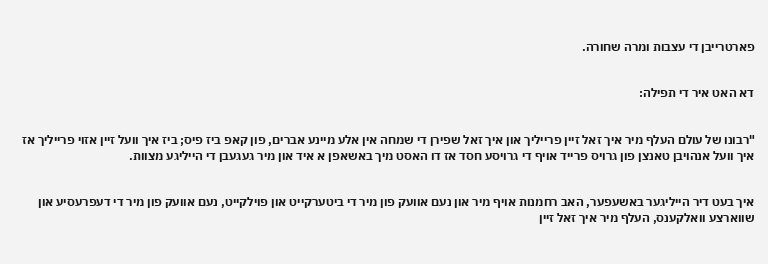פארטרייבן די עצבות ומרה שחורה.


דא האט איר די תפילה:


"רבונו של עולם העלף מיר איך זאל זיין פרייליך און איך זאל שפירן די שמחה אין אלע מיינע אברים, פון קאפ ביז פיס; ביז איך וועל זיין אזוי פרייליך אז איך וועל אנהויבן טאנצן פון גרויס פרייד אויף די גרויסע חסד אז דו האסט מיך באשאפן א איד און מיר געגעבן די הייליגע מצוות.


איך בעט דיר הייליגער באשעפער, האב רחמנות אויף מיר און נעם אוועק פון מיר די ביטערקייט און פוילקייט, נעם אוועק פון מיר די דעפרעסיע און שווארצע וואלקענס, העלף מיר איך זאל זיין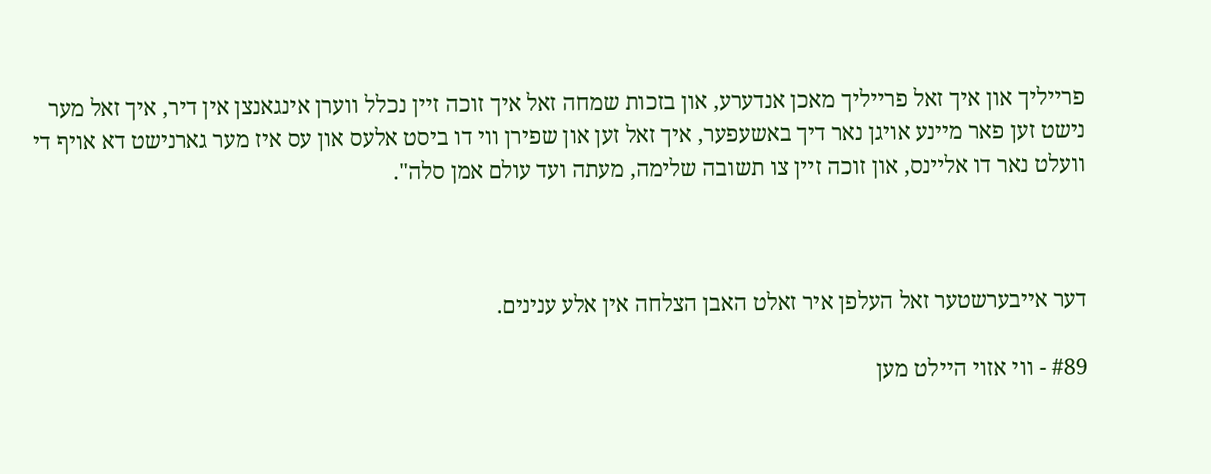פרייליך און איך זאל פרייליך מאכן אנדערע, און בזכות שמחה זאל איך זוכה זיין נכלל ווערן אינגאנצן אין דיר, איך זאל מער נישט זען פאר מיינע אויגן נאר דיך באשעפער, איך זאל זען און שפירן ווי דו ביסט אלעס און עס איז מער גארנישט דא אויף די וועלט נאר דו אליינס, און זוכה זיין צו תשובה שלימה, מעתה ועד עולם אמן סלה".



דער אייבערשטער זאל העלפן איר זאלט האבן הצלחה אין אלע ענינים.

#89 - ווי אזוי היילט מען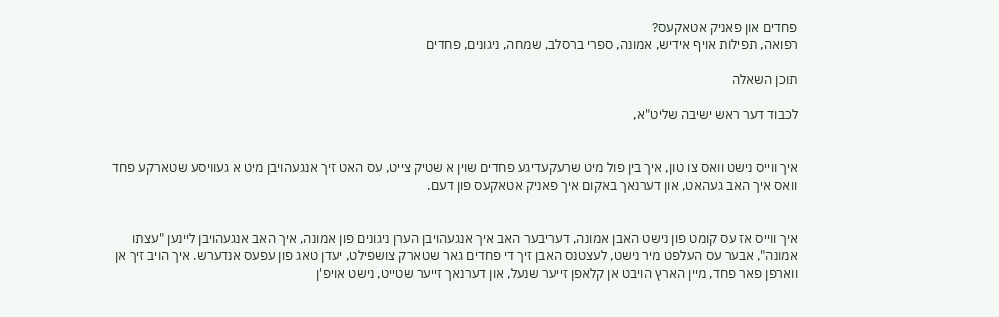פחדים און פאניק אטאקעס?
רפואה, תפילות אויף אידיש, אמונה, ספרי ברסלב, שמחה, ניגונים, פחדים

תוכן השאלה

לכבוד דער ראש ישיבה שליט"א,


איך ווייס נישט וואס צו טון, איך בין פול מיט שרעקעדיגע פחדים שוין א שטיק צייט, עס האט זיך אנגעהויבן מיט א געוויסע שטארקע פחד וואס איך האב געהאט, און דערנאך באקום איך פאניק אטאקעס פון דעם.


איך ווייס אז עס קומט פון נישט האבן אמונה, דעריבער האב איך אנגעהויבן הערן ניגונים פון אמונה, איך האב אנגעהויבן ליינען "עצתו אמונה", אבער עס העלפט מיר נישט, לעצטנס האבן זיך די פחדים גאר שטארק צושפילט, יעדן טאג פון עפעס אנדערש. איך הויב זיך אן ווארפן פאר פחד, מיין הארץ הויבט אן קלאפן זייער שנעל, און דערנאך זייער שטייט, נישט אויפ'ן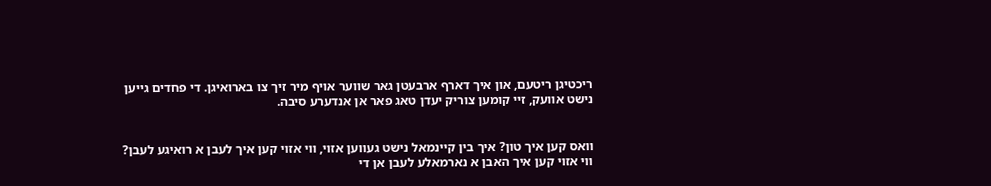ריכטיגן ריטעם, און איך דארף ארבעטן גאר שווער אויף מיר זיך צו בארואיגן. די פחדים גייען נישט אוועק, זיי קומען צוריק יעדן טאג פאר אן אנדערע סיבה.


וואס קען איך טון? איך בין קיינמאל נישט געווען אזוי, ווי אזוי קען איך לעבן א רואיגע לעבן? ווי אזוי קען איך האבן א נארמאלע לעבן אן די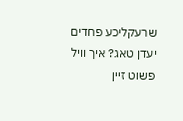שרעקליכע פחדים יעדן טאג? איך וויל פשוט זיין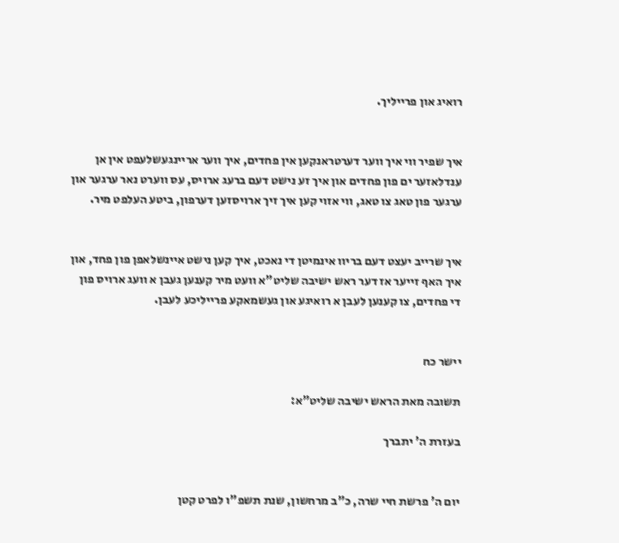רואיג און פרייליך.


איך שפיר ווי איך ווער דערטראנקען אין פחדים, איך ווער אריינגעשלעפט אין אן ענדלאזער ים פון פחדים און איך זע נישט דעם ברעג ארויס, עס ווערט נאר ערגער און ערגער פון טאג צו טאג, ווי אזוי קען איך זיך ארויסזען דערפון, ביטע העלפט מיר.


איך שרייב יעצט דעם בריוו אינמיטן די נאכט, איך קען נישט איינשלאפן פון פחד, און איך האף זייער אז דער ראש ישיבה שליט"א וועט מיר קענען געבן א וועג ארויס פון די פחדים, צו קענען לעבן א רואיגע און געשמאקע פרייליכע לעבן.


יישר כח

תשובה מאת הראש ישיבה שליט"א:

בעזרת ה' יתברך


יום ה' פרשת חיי שרה, כ"ב מרחשון, שנת תשפ"ו לפרט קטן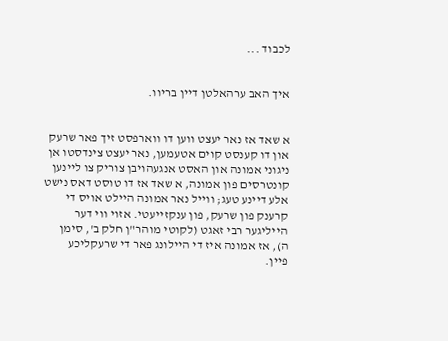לכבוד ...


איך האב ערהאלטן דיין בריוו.


א שאד אז נאר יעצט ווען דו ווארפסט זיך פאר שרעק און דו קענסט קוים אטעמען, נאר יעצט צינדסטו אן ניגוני אמונה און האסט אנגעהויבן צוריק צו ליינען קונטרסים פון אמונה, א שאד אז דו טוסט דאס נישט אלע דיינע טעג; ווייל נאר אמונה היילט אויס די קרענק פון שרעק, פון ענקזייעטי. אזוי ווי דער הייליגער רבי זאגט (לקוטי מוהר"ן חלק ב', סימן ה), אז אמונה איז די היילונג פאר די שרעקליכע פיין.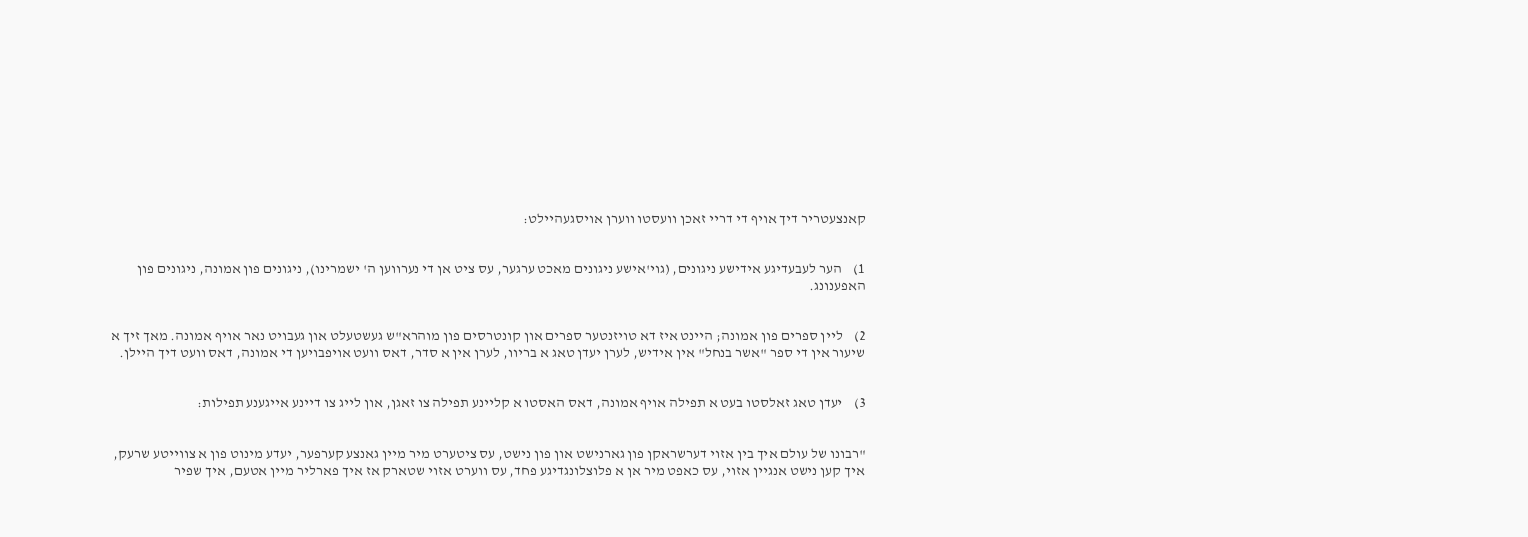קאנצעטריר דיך אויף די דריי זאכן וועסטו ווערן אויסגעהיילט:


1)    הער לעבעדיגע אידישע ניגונים, (גוי'אישע ניגונים מאכט ערגער, עס ציט אן די נערווען ה' ישמרינו), ניגונים פון אמונה, ניגונים פון האפענונג.


2)    ליין ספרים פון אמונה; היינט איז דא טויזנטער ספרים און קונטרסים פון מוהרא"ש געשטעלט און געבויט נאר אויף אמונה. מאך זיך א שיעור אין די ספר "אשר בנחל" אין אידיש, לערן יעדן טאג א בריוו, לערן אין א סדר, דאס וועט אויפבויען די אמונה, דאס וועט דיך היילן.


3)    יעדן טאג זאלסטו בעט א תפילה אויף אמונה, דאס האסטו א קליינע תפילה צו זאגן, און לייג צו דיינע אייגענע תפילות:


"רבונו של עולם איך בין אזוי דערשראקן פון גארנישט און פון נישט, עס ציטערט מיר מיין גאנצע קערפער, יעדע מינוט פון א צווייטע שרעק, איך קען נישט אנגיין אזוי, עס כאפט מיר אן א פלוצלונגדיגע פחד, עס ווערט אזוי שטארק אז איך פארליר מיין אטעם, איך שפיר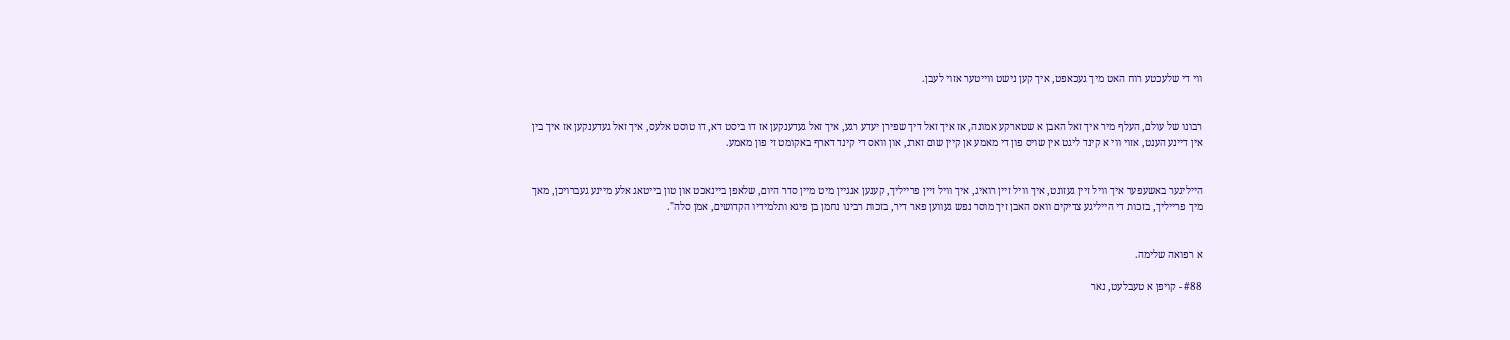ווי די שלעכטע רוח האט מיך געכאפט, איך קען נישט ווייטער אזוי לעבן.


רבונו של עולם, העלף מיר איך זאל האבן א שטארקע אמונה, אז איך זאל דיך שפירן יעדע רגע, איך זאל געדענקען אז דו ביסט דא, דו טוסט אלעס, איך זאל געדענקען אז איך בין אין דיינע הענט, אזוי ווי א קינד ליגט אין שויס פון די מאמע אן קיין שום זארג, און וואס די קינד דארף באקומט זי פון מאמע.


הייליגער באשעפער איך וויל זיין געזונט, איך וויל זיין רואיג, איך וויל זיין פרייליך, קענען אנגיין מיט מיין סדר היום, שלאפן ביינאכט און טון בייטאג אלע מיינע געברויכן, מאך מיך פרייליך, בזכות די הייליגע צדיקים וואס האבן זיך מוסר נפש געווען פאר דיר, בזכות רבינו נחמן בן פיגא ותלמידיו הקדושים, אמן סלה".


א רפואה שלימה.

#88 - קויפן א טעבלעט, נאר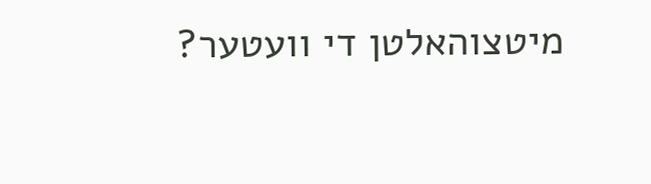מיטצוהאלטן די וועטער?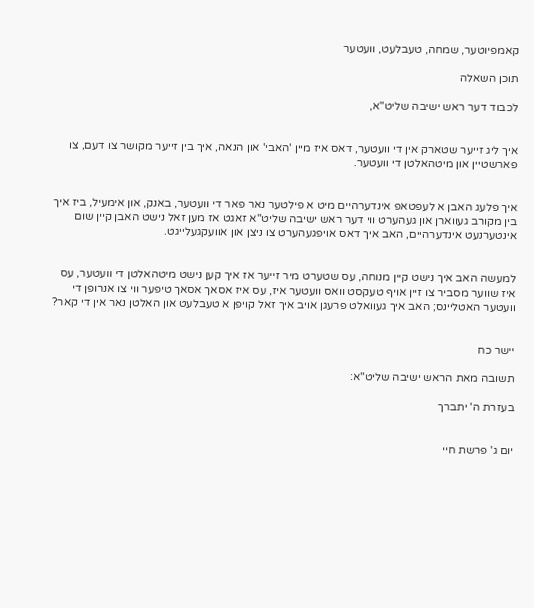קאמפיוטער, שמחה, טעבלעט, וועטער

תוכן השאלה

לכבוד דער ראש ישיבה שליט"א,


איך ליג זייער שטארק אין די וועטער, דאס איז מיין 'האבי' און הנאה, איך בין זייער מקושר צו דעם, צו פארשטיין און מיטהאלטן די וועטער.


איך פלעג האבן א לעפטאפ אינדערהיים מיט א פילטער נאר פאר די וועטער, באנק, און אימעיל, ביז איך בין מקורב געווארן און געהערט ווי דער ראש ישיבה שליט"א זאגט אז מען זאל נישט האבן קיין שום אינטערנעט אינדערהיים, האב איך דאס אויפגעהערט צו ניצן און אוועקגעלייגט.


למעשה האב איך נישט קיין מנוחה, עס שטערט מיר זייער אז איך קען נישט מיטהאלטן די וועטער, עס איז שווער מסביר צו זיין אויף טעקסט וואס וועטער איז, עס איז אסאך אסאך טיפער ווי צו אנרופן די וועטער האטליינס; האב איך געוואלט פרעגן אויב איך זאל קויפן א טעבלעט און האלטן נאר אין די קאר?


יישר כח

תשובה מאת הראש ישיבה שליט"א:

בעזרת ה' יתברך


יום ג' פרשת חיי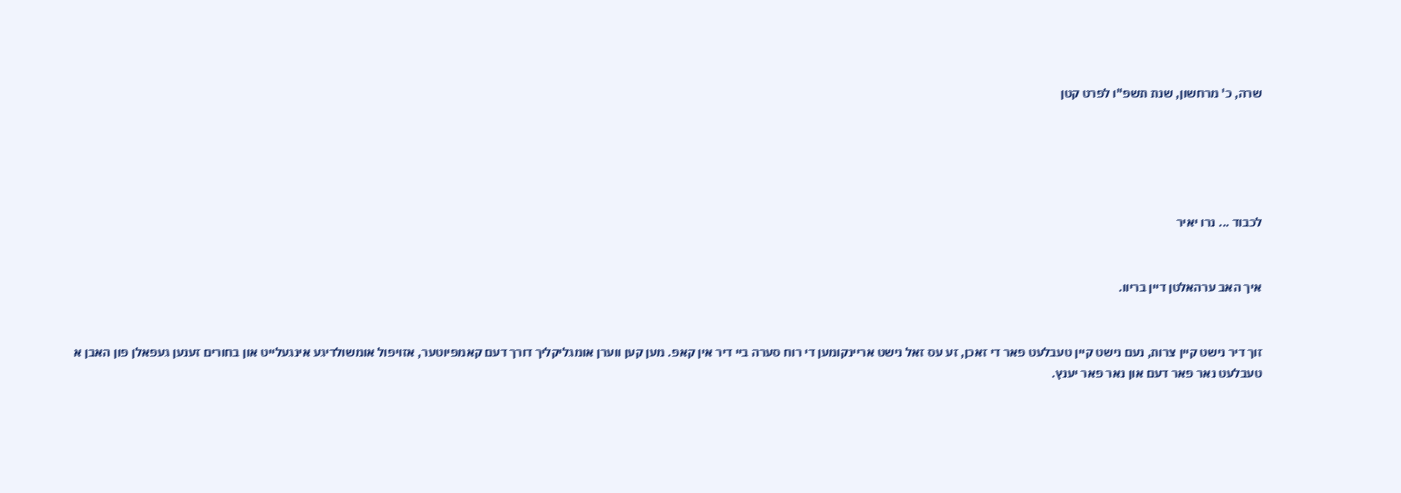שרה, כ' מרחשון, שנת תשפ"ו לפרט קטן





לכבוד ... נרו יאיר


איך האב ערהאלטן דיין בריוו.


זוך דיר נישט קיין צרות, נעם נישט קיין טעבלעט פאר די זאכן, זע עס זאל נישט אריינקומען די רוח סערה ביי דיר אין קאפ. מען קען ווערן אומגליקליך דורך דעם קאמפיוטער, אזויפול אומשולדיגע אינגעלייט און בחורים זענען געפאלן פון האבן א טעבלעט נאר פאר דעם און נאר פאר יענץ.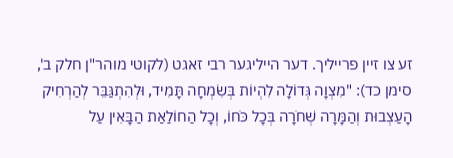זע צו זיין פרייליך. דער הייליגער רבי זאגט (לקוטי מוהר"ן חלק ב', סימן כד): "מִצְוָה גְּדוֹלָה לִהְיוֹת בְּשִׂמְחָה תָּמִיד, וּלְהִתְגַּבֵּר לְהַרְחִיק הָעַצְבוּת וְהַמָּרָה שְׁחֹרָה בְּכָל כֹּחוֹ, וְכָל הַחוֹלַאַת הַבָּאִין עַל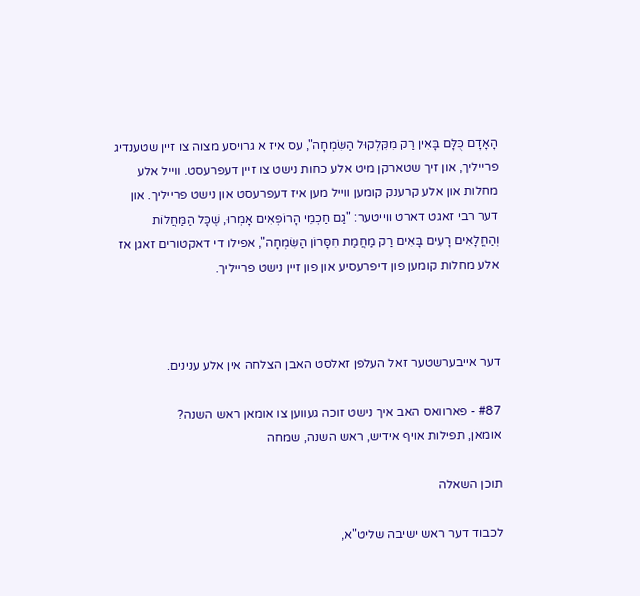הָאָדָם כֻּלָּם בָּאִין רַק מִקִּלְקוּל הַשִּׂמְחָה", עס איז א גרויסע מצוה צו זיין שטענדיג פרייליך, און זיך שטארקן מיט אלע כחות נישט צו זיין דעפרעסט. ווייל אלע מחלות און אלע קרענק קומען ווייל מען איז דעפרעסט און נישט פרייליך. און דער רבי זאגט דארט ווייטער: "גַם חַכְמֵי הָרוֹפְאִים אָמְרוּ, שֶׁכָּל הַמַּחֲלוֹת וְהַחֳלָאִים רָעִים בָּאִים רַק מַחֲמַת חִסָּרוֹן הַשִּׂמְחָה", אפילו די דאקטורים זאגן אז אלע מחלות קומען פון דיפרעסיע און פון זיין נישט פרייליך.



דער אייבערשטער זאל העלפן זאלסט האבן הצלחה אין אלע ענינים.

#87 - פארוואס האב איך נישט זוכה געווען צו אומאן ראש השנה?
אומאן, תפילות אויף אידיש, ראש השנה, שמחה

תוכן השאלה

לכבוד דער ראש ישיבה שליט"א,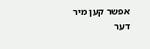אפשר קען מיר דער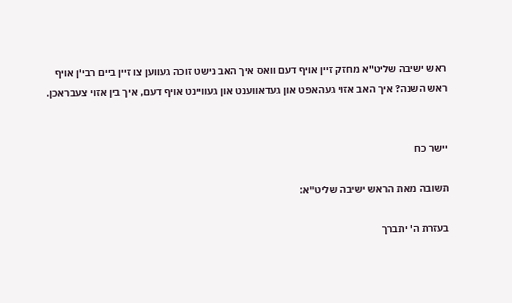ראש ישיבה שליט"א מחזק זיין אויף דעם וואס איך האב נישט זוכה געווען צו זיין ביים רבי'ן אויף ראש השנה? איך האב אזוי געהאפט און געדאווענט און געוויינט אויף דעם, איך בין אזוי צעבראכן.


יישר כח

תשובה מאת הראש ישיבה שליט"א:

בעזרת ה' יתברך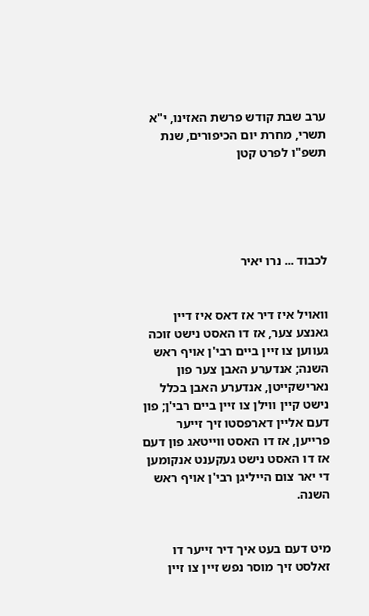ערב שבת קודש פרשת האזינו, י"א תשרי, מחרת יום הכיפורים, שנת תשפ"ו לפרט קטן





לכבוד ... נרו יאיר


וואויל איז דיר אז דאס איז דיין גאנצע צער, אז דו האסט נישט זוכה געווען צו זיין ביים רבי'ן אויף ראש השנה; אנדערע האבן צער פון נארישקייטן, אנדערע האבן בכלל נישט קיין ווילן צו זיין ביים רבי'ן; פון דעם אליין דארפסטו זיך זייער פרייען, אז דו האסט ווייטאג פון דעם אז דו האסט נישט געקענט אנקומען די יאר צום הייליגן רבי'ן אויף ראש השנה.


מיט דעם בעט איך דיר זייער דו זאלסט זיך מוסר נפש זיין צו זיין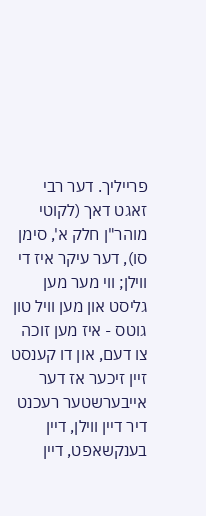פרייליך. דער רבי זאגט דאך (לקוטי מוהר"ן חלק א', סימן סו), דער עיקר איז די ווילן; ווי מער מען גליסט און מען וויל טון גוטס - איז מען זוכה צו דעם, און דו קענסט זיין זיכער אז דער אייבערשטער רעכנט דיר דיין ווילן, דיין בענקשאפט, דיין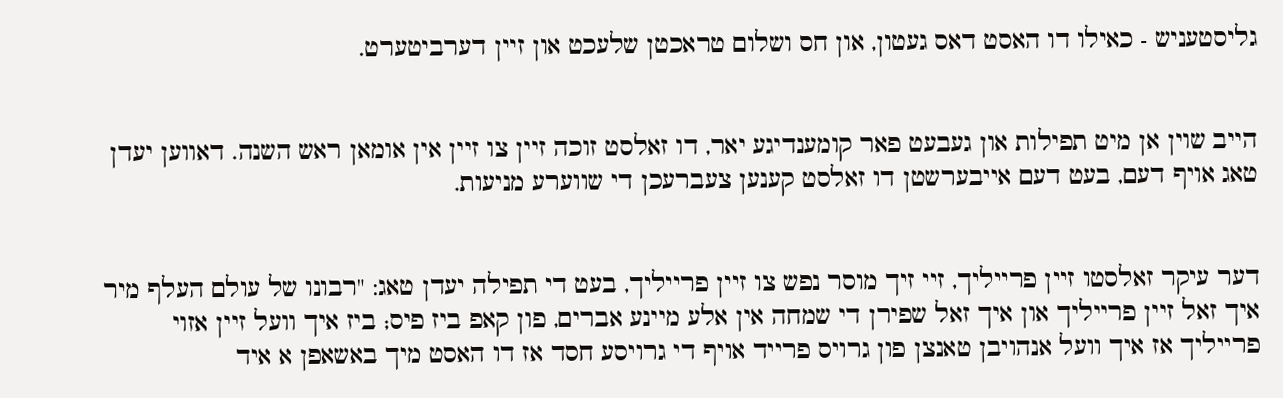גליסטעניש - כאילו דו האסט דאס געטון, און חס ושלום טראכטן שלעכט און זיין דערביטערט.


הייב שוין אן מיט תפילות און געבעט פאר קומענדיגע יאר, דו זאלסט זוכה זיין צו זיין אין אומאן ראש השנה. דאווען יעדן טאג אויף דעם, בעט דעם אייבערשטן דו זאלסט קענען צעברעכן די שווערע מניעות.


דער עיקר זאלסטו זיין פרייליך, זיי זיך מוסר נפש צו זיין פרייליך, בעט די תפילה יעדן טאג: "רבונו של עולם העלף מיר איך זאל זיין פרייליך און איך זאל שפירן די שמחה אין אלע מיינע אברים, פון קאפ ביז פיס; ביז איך וועל זיין אזוי פרייליך אז איך וועל אנהויבן טאנצן פון גרויס פרייד אויף די גרויסע חסד אז דו האסט מיך באשאפן א איד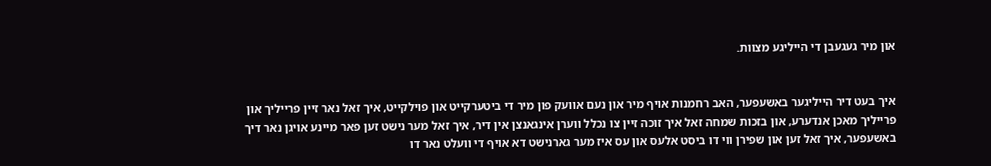און מיר געגעבן די הייליגע מצוות.


איך בעט דיר הייליגער באשעפער, האב רחמנות אויף מיר און נעם אוועק פון מיר די ביטערקייט און פוילקייט, איך זאל נאר זיין פרייליך און פרייליך מאכן אנדערע, און בזכות שמחה זאל איך זוכה זיין צו נכלל ווערן אינגאנצן אין דיר, איך זאל מער נישט זען פאר מיינע אויגן נאר דיך באשעפער, איך זאל זען און שפירן ווי דו ביסט אלעס און עס איז מער גארנישט דא אויף די וועלט נאר דו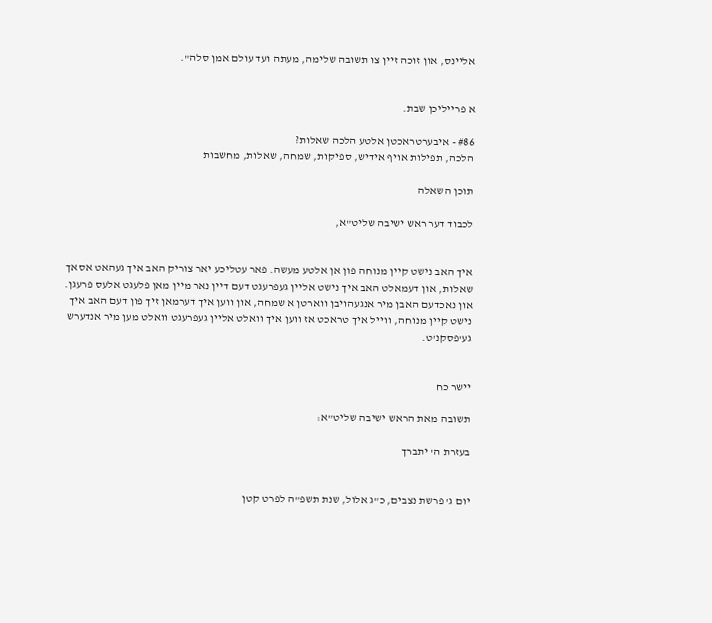אליינס, און זוכה זיין צו תשובה שלימה, מעתה ועד עולם אמן סלה".


א פרייליכן שבת.

#86 - איבערטראכטן אלטע הלכה שאלות?
הלכה, תפילות אויף אידיש, ספיקות, שמחה, שאלות, מחשבות

תוכן השאלה

לכבוד דער ראש ישיבה שליט"א,


איך האב נישט קיין מנוחה פון אן אלטע מעשה. פאר עטליכע יאר צוריק האב איך געהאט אסאך שאלות, און דעמאלט האב איך נישט אליין געפרעגט דעם דיין נאר מיין מאן פלעגט אלעס פרעגן. און נאכדעם האבן מיר אנגעהויבן ווארטן א שמחה, און ווען איך דערמאן זיך פון דעם האב איך נישט קיין מנוחה, ווייל איך טראכט אז ווען איך וואלט אליין געפרעגט וואלט מען מיר אנדערש גע'פסקנ'ט.


יישר כח

תשובה מאת הראש ישיבה שליט"א:

בעזרת ה' יתברך


יום ג' פרשת נצבים, כ"ג אלול, שנת תשפ"ה לפרט קטן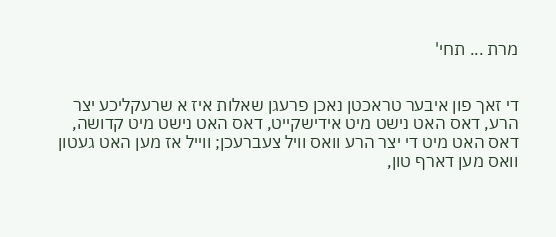מרת ... תחי'


די זאך פון איבער טראכטן נאכן פרעגן שאלות איז א שרעקליכע יצר הרע, דאס האט נישט מיט אידישקייט, דאס האט נישט מיט קדושה, דאס האט מיט די יצר הרע וואס וויל צעברעכן; ווייל אז מען האט געטון וואס מען דארף טון,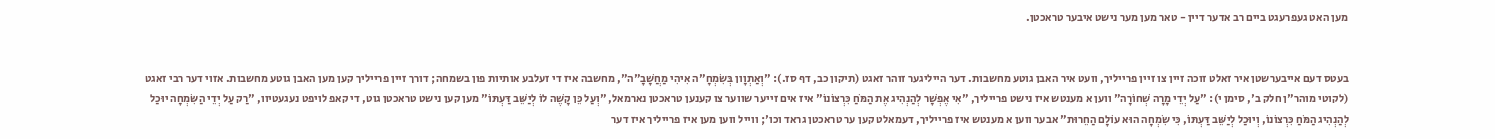מען האט געפרעגט ביים רב אדער דיין - טאר מען מער נישט איבער טראכטן.


בעטס דעם אייבערשטן איר זאלט זוכה זיין צו זיין פרייליך, וועט איר האבן גוטע מחשבות. דער הייליגער זוהר זאגט (תיקון כב, דף סז.): "וְאַתְוָון בְּשִׂמְחָ"ה אִיהִי מַחֲשָׁבָ"ה", מחשבה איז די זעלבע אותיות פון בשמחה; דורך זיין פרייליך קען מען האבן גוטע מחשבות. אזוי דער רבי זאגט (לקוטי מוהר"ן חלק ב', סימן י): "עַל יְדֵי מָרָה שְׁחוֹרָה" ווען א מענטש איז נישט פרייליך, "אִי אֶפְשָׁר לְהַנְהִיג אֶת הַמֹּחַ כִּרְצוֹנוֹ" איז אים זייער שווער צו קענען טראכטן נארמאל, "וְעַל כֵּן קָשֶׁה לוֹ לְיַשֵּׁב דַּעְתּוֹ" מען קען נישט טראכטן גוט, די קאפ לויפט נעגעטיוו, "רַק עַל יְדֵי הַשִּׂמְחָה יוּכַל לְהַנְהִיג הַמֹּחַ כִּרְצוֹנוֹ, וְיוּכַל לְיַשֵּׁב דַּעְתּוֹ, כִּי שִׂמְחָה הוּא עוֹלָם הַחֵרוּת" אבער ווען א מענטש איז פרייליך, דעמאלט קען ער טראכטן גראד וכו'; ווייל ווען מען איז פרייליך איז דער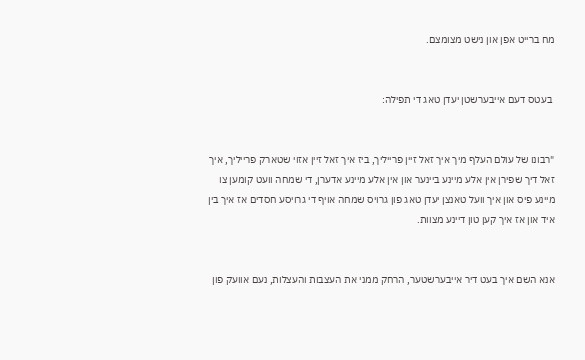מח ברייט אפן און נישט מצומצם.


 בעטס דעם אייבערשטן יעדן טאג די תפילה:


"רבונו של עולם העלף מיך איך זאל זיין פרייליך, ביז איך זאל זיין אזוי שטארק פרייליך, איך זאל דיך שפירן אין אלע מיינע ביינער און אין אלע מיינע אדערן, די שמחה וועט קומען צו מיינע פיס און איך וועל טאנצן יעדן טאג פון גרויס שמחה אויף די גרויסע חסדים אז איך בין איד און אז איך קען טון דיינע מצוות.


אנא השם איך בעט דיר אייבערשטער, הרחק ממני את העצבות והעצלות, נעם אוועק פון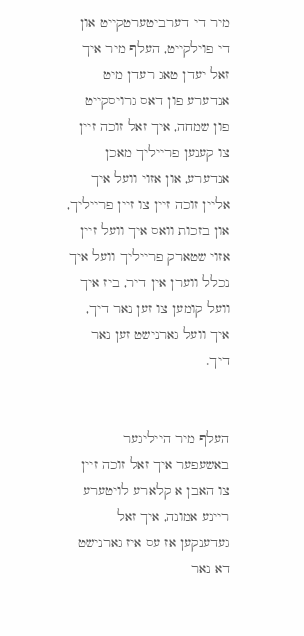מיר די דערביטערטקייט און די פוילקייט, העלף מיר איך זאל יעדן טאג רעדן מיט אנדערע פון דאס גרויסקייט פון שמחה, איך זאל זוכה זיין צו קענען פרייליך מאכן אנדערע, און אזוי וועל איך אליין זוכה זיין צו זיין פרייליך, און בזכות וואס איך וועל זיין אזוי שטארק פרייליך וועל איך נכלל ווערן אין דיר, ביז איך וועל קומען צו זען נאר דיך, איך וועל גארנישט זען נאר דיך.


העלף מיר הייליגער באשעפער איך זאל זוכה זיין צו האבן א קלארע לויטערע ריינע אמונה, איך זאל געדענקען אז עס איז גארנישט דא נאר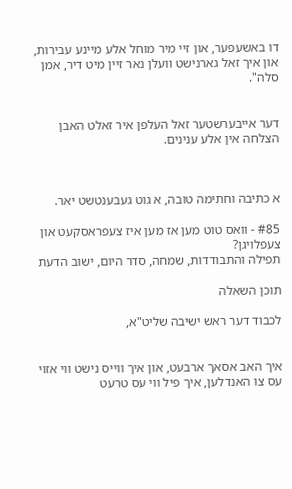דו באשעפער, און זיי מיר מוחל אלע מיינע עבירות, און איך זאל גארנישט וועלן נאר זיין מיט דיר, אמן סלה".


דער אייבערשטער זאל העלפן איר זאלט האבן הצלחה אין אלע ענינים.



א כתיבה וחתימה טובה, א גוט געבענטשט יאר.

#85 - וואס טוט מען אז מען איז צעפראסקעט און צעפלויגן?
תפילה והתבודדות, שמחה, סדר היום, ישוב הדעת

תוכן השאלה

לכבוד דער ראש ישיבה שליט"א,


איך האב אסאך ארבעט, און איך ווייס נישט ווי אזוי עס צו האנדלען, איך פיל ווי עס טרעט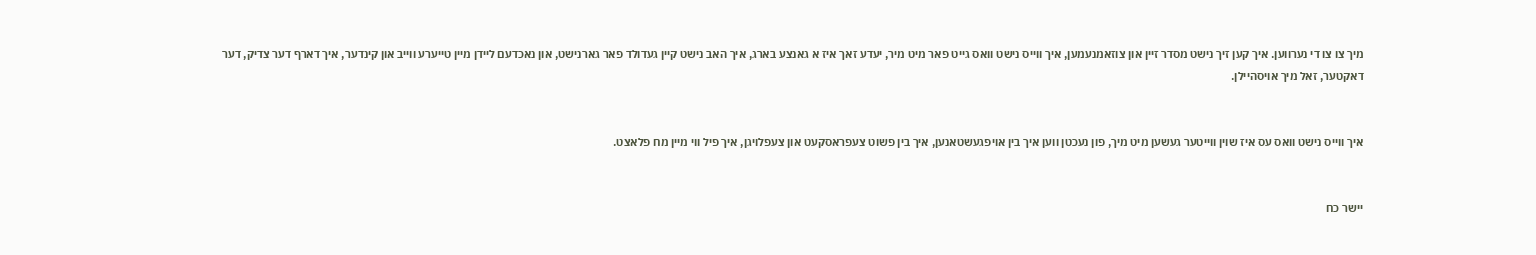מיך צו צו די נערווען. איך קען זיך נישט מסדר זיין און צוזאמנעמען, איך ווייס נישט וואס גייט פאר מיט מיר, יעדע זאך איז א גאנצע בארג, איך האב נישט קיין געדולד פאר גארנישט, און נאכדעם ליידן מיין טייערע ווייב און קינדער, איך דארף דער צדיק, דער דאקטער, זאל מיך אויסהיילן.


איך ווייס נישט וואס עס איז שוין ווייטער געשען מיט מיך, פון נעכטן ווען איך בין אויפגעשטאנען, איך בין פשוט צעפראסקעט און צעפלויגן, איך פיל ווי מיין מח פלאצט.


יישר כח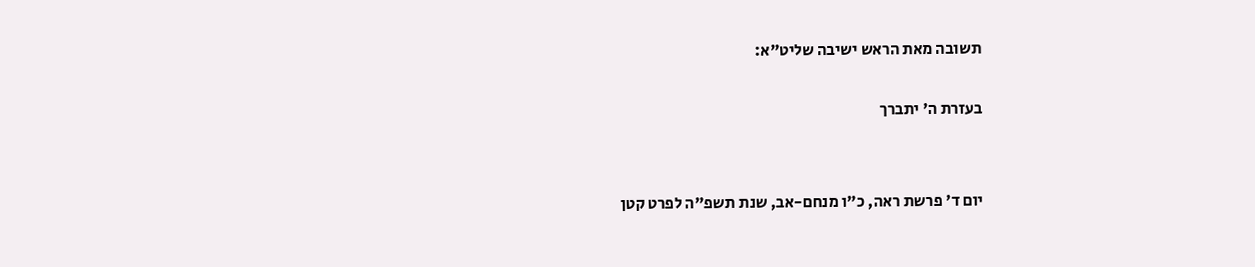תשובה מאת הראש ישיבה שליט"א:

בעזרת ה' יתברך


יום ד' פרשת ראה, כ"ו מנחם-אב, שנת תשפ"ה לפרט קטן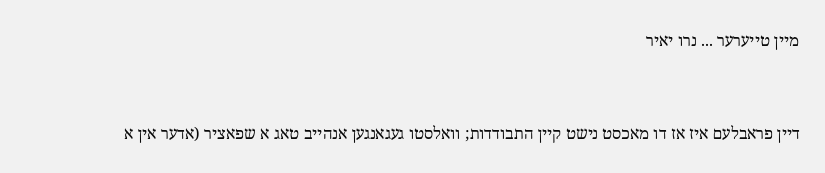מיין טייערער ... נרו יאיר


דיין פראבלעם איז אז דו מאכסט נישט קיין התבודדות; וואלסטו געגאנגען אנהייב טאג א שפאציר (אדער אין א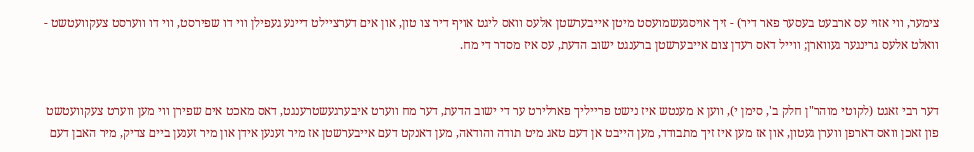צימער, ווי אזוי עס ארבעט בעסער פאר דיר) - זיך אויסגעשמועסט מיטן אייבערשטן אלעס וואס ליגט אויף דיר צו טון, און אים דערציילט דיינע געפילן ווי דו שפירסט, ווי דו ווערסט צעקוועטשט - וואלט אלעס גרינגער געווארן; ווייל דאס רעדן צום אייבערשטן ברענגט ישוב הדעת, עס איז מסדר די מח.


דער רבי זאגט (לקוטי מוהר"ן חלק ב', סימן י), ווען א מענטש איז נישט פרייליך פארלירט ער די ישוב הדעת, דער מח ווערט איבערגעשטרענגט, דאס מאכט אים שפירן ווי מען ווערט צעקוועטשט פון זאכן וואס דארפן ווערן געטון, און אז מען איז זיך מתבודד, מען הייבט אן דעם טאג מיט תודה והודאה, מען דאנקט דעם אייבערשטן אז מיר זענען אידן און מיר זענען ביים צדיק, מיר האבן דעם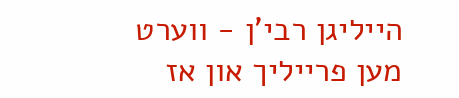הייליגן רבי'ן - ווערט מען פרייליך און אז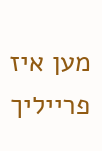מען איז פרייליך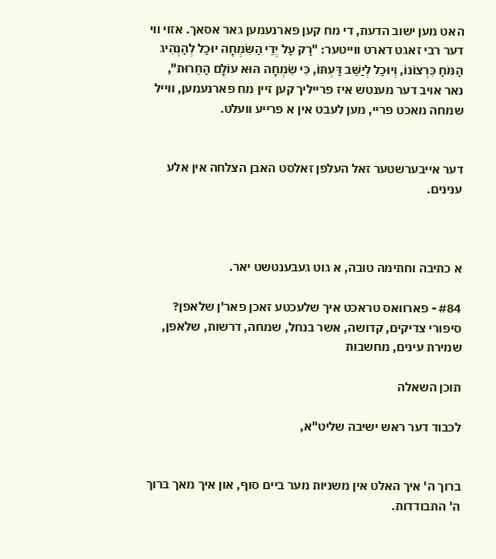האט מען ישוב הדעת, די מח קען פארנעמען גאר אסאך. אזוי ווי דער רבי זאגט דארט ווייטער: "רַק עַל יְדֵי הַשִּׂמְחָה יוּכַל לְהַנְהִיג הַמֹּחַ כִּרְצוֹנוֹ, וְיוּכַל לְיַשֵּׁב דַּעְתּוֹ, כִּי שִׂמְחָה הוּא עוֹלָם הַחֵרוּת", נאר אויב דער מענטש איז פרייליך קען זיין מח פארנעמען, ווייל שמחה מאכט פריי, מען לעבט אין א פרייע וועלט.


דער אייבערשטער זאל העלפן זאלסט האבן הצלחה אין אלע ענינים.



א כתיבה וחתימה טובה, א גוט געבענטשט יאר.

#84 - פארוואס טראכט איך שלעכטע זאכן פאר'ן שלאפן?
סיפורי צדיקים, קדושה, אשר בנחל, שמחה, דרשות, שלאפן, שמירת עינים, מחשבות

תוכן השאלה

לכבוד דער ראש ישיבה שליט"א,


ברוך ה' איך האלט אין משניות מער ביים סוף, און איך מאך ברוך ה' התבודדות.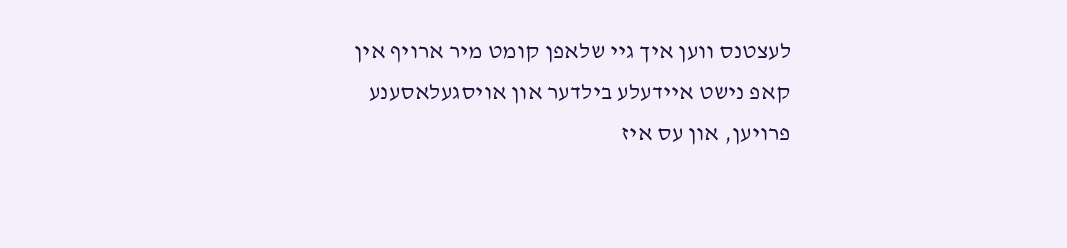לעצטנס ווען איך גיי שלאפן קומט מיר ארויף אין קאפ נישט איידעלע בילדער און אויסגעלאסענע פרויען, און עס איז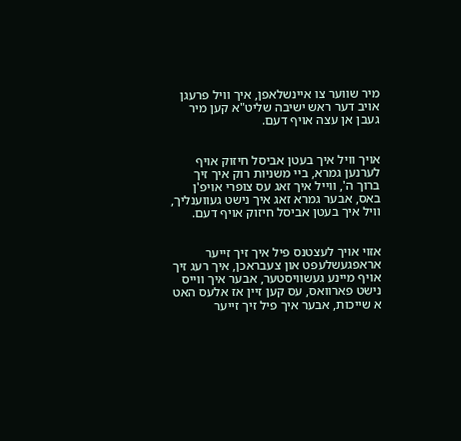מיר שווער צו איינשלאפן, איך וויל פרעגן אויב דער ראש ישיבה שליט"א קען מיר געבן אן עצה אויף דעם.


אויך וויל איך בעטן אביסל חיזוק אויף לערנען גמרא, ביי משניות רוק איך זיך ברוך ה', ווייל איך זאג עס צופרי אויפ'ן באס, אבער גמרא זאג איך נישט געווענליך, וויל איך בעטן אביסל חיזוק אויף דעם.


אזוי אויך לעצטנס פיל איך זיך זייער אראפגעשלעפט און צעבראכן, איך רעג זיך אויף מיינע געשוויסטער, אבער איך ווייס נישט פארוואס, עס קען זיין אז אלעס האט א שייכות, אבער איך פיל זיך זייער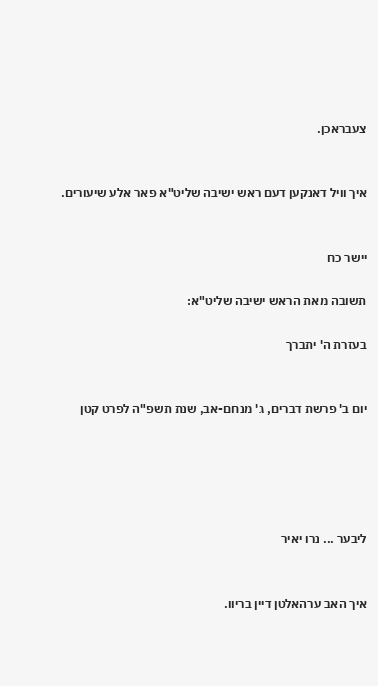צעבראכן.


איך וויל דאנקען דעם ראש ישיבה שליט"א פאר אלע שיעורים.


יישר כח

תשובה מאת הראש ישיבה שליט"א:

בעזרת ה' יתברך


יום ב' פרשת דברים, ג' מנחם-אב, שנת תשפ"ה לפרט קטן





ליבער ... נרו יאיר


איך האב ערהאלטן דיין בריוו.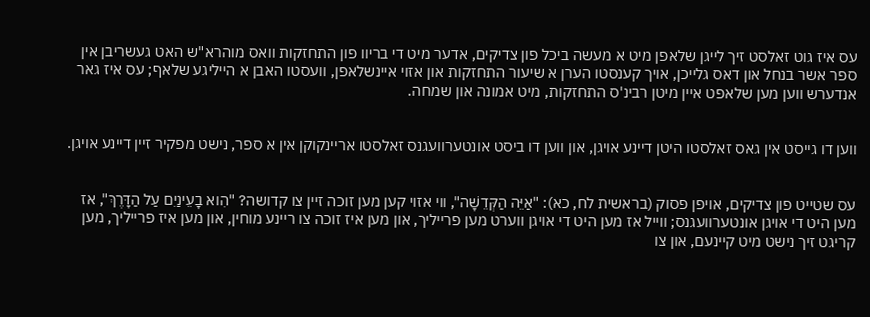עס איז גוט זאלסט זיך לייגן שלאפן מיט א מעשה ביכל פון צדיקים, אדער מיט די בריוו פון התחזקות וואס מוהרא"ש האט געשריבן אין ספר אשר בנחל און דאס גלייכן, אויך קענסטו הערן א שיעור התחזקות און אזוי איינשלאפן, וועסטו האבן א הייליגע שלאף; עס איז גאר אנדערש ווען מען שלאפט איין מיטן רבינ'ס התחזקות, מיט אמונה און שמחה.


ווען דו גייסט אין גאס זאלסטו היטן דיינע אויגן, און ווען דו ביסט אונטערוועגנס זאלסטו אריינקוקן אין א ספר, נישט מפקיר זיין דיינע אויגן.


עס שטייט פון צדיקים, אויפן פסוק (בראשית לח, כא): "אַיֵּה הַקְּדֵשָׁה", ווי אזוי קען מען זוכה זיין צו קדושה? "הִוא בָעֵינַיִם עַל הַדָּרֶךְ", אז מען היט די אויגן אונטערוועגנס; ווייל אז מען היט די אויגן ווערט מען פרייליך, און מען איז זוכה צו ריינע מוחין, און מען איז פרייליך, מען קריגט זיך נישט מיט קיינעם, און צו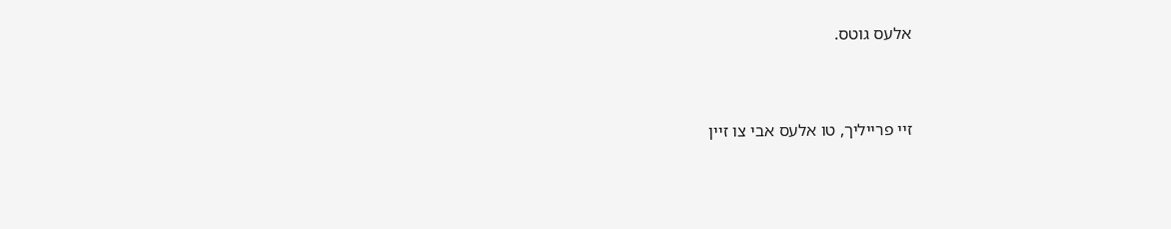אלעס גוטס.


זיי פרייליך, טו אלעס אבי צו זיין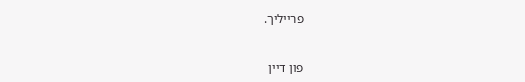פרייליך.


פון דיין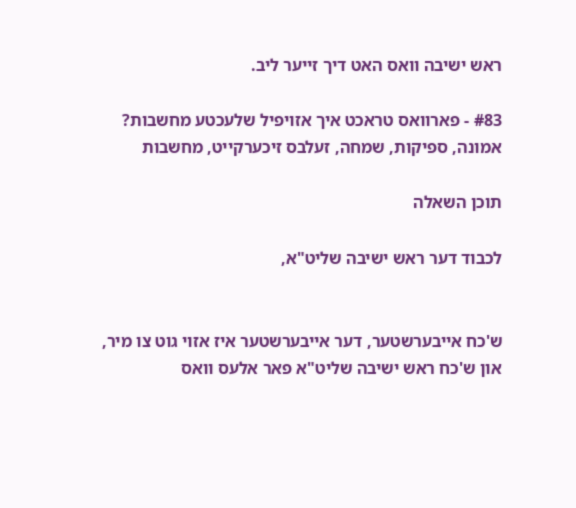ראש ישיבה וואס האט דיך זייער ליב.

#83 - פארוואס טראכט איך אזויפיל שלעכטע מחשבות?
אמונה, ספיקות, שמחה, זעלבס זיכערקייט, מחשבות

תוכן השאלה

לכבוד דער ראש ישיבה שליט"א,


ש'כח אייבערשטער, דער אייבערשטער איז אזוי גוט צו מיר, און ש'כח ראש ישיבה שליט"א פאר אלעס וואס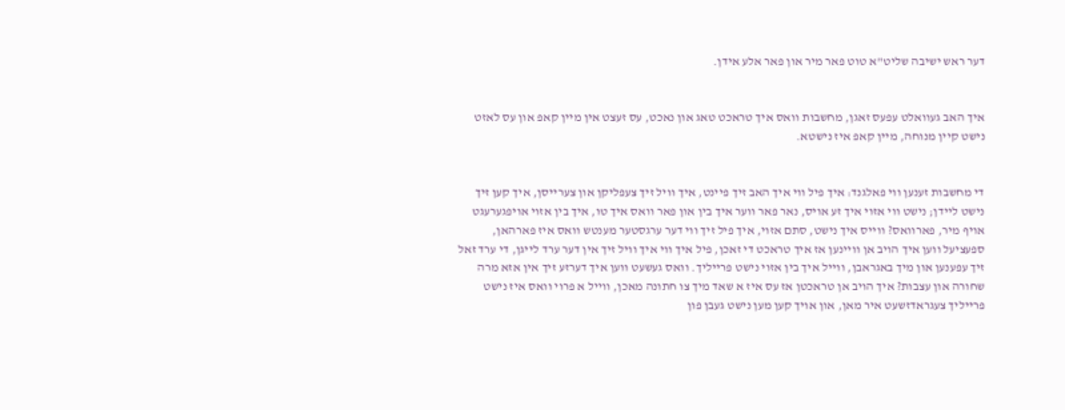דער ראש ישיבה שליט"א טוט פאר מיר און פאר אלע אידן.


איך האב געוואלט עפעס זאגן, מחשבות וואס איך טראכט טאג און נאכט, עס זעצט אין מיין קאפ און עס לאזט נישט קיין מנוחה, מיין קאפ איז נישטא.


די מחשבות זענען ווי פאלגנד: איך פיל ווי איך האב זיך פיינט, איך וויל זיך צעפליקן און צערייסן, איך קען זיך נישט ליידן; נישט ווי אזוי איך זע אויס, נאר פאר ווער איך בין און פאר וואס איך טו, איך בין אזוי אויפגערעגט אויף מיר, פארוואס? ווייס איך נישט, סתם אזוי, איך פיל זיך ווי דער ערגסטער מענטש וואס איז פארהאן, ספעציעל ווען איך הויב אן וויינען אז איך טראכט די זאכן, פיל איך ווי איך וויל זיך אין דער ערד לייגן, די ערד זאל זיך עפענען און מיך באגראבן, ווייל איך בין אזוי נישט פרייליך. וואס געשעט ווען איך דערזע זיך אין אזא מרה שחורה און עצבות? איך הויב אן טראכטן אז עס איז א שאד מיך צו חתונה מאכן, ווייל א פרוי וואס איז נישט פרייליך צעגראדזשעט איר מאן, און אויך קען מען נישט געבן פון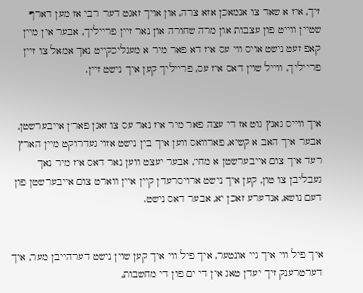זיך, איז א שאד צו אנמאכן אזא צרה, און אויך זאגט דער רבי אז מען דארף שטיין ווייט פון עצבות און מרה שחורה און נאר זיין פרייליך, אבער אין מיין קאפ זעט נישט אויס ווי עס איז דא פאר מיר א מעגליכקייט נאך אמאל צו זיין פרייליך, ווייל שוין דאס איז עס, פרייליך קען איך נישט זיין.


איך ווייס גאנץ גוט אז די עצה פאר מיר איז נאר עס צו זאגן פאר'ן אייבערשטן, אבער איך האב א קשיא, פארוואס ווען איך בין נישט אזוי געדרוקט מיין הארץ רעד איך צום אייבערשטן א מחי', אבער יעצט ווען נאר דאס איז מיר נאך געבליבן צו טון, קען איך נישט ארויסרעדן קיין איין ווארט צום אייבערשטן פון דעם נושא, אנדערע זאכן יא, אבער דאס נישט.


איך פיל ווי איך גיי אונטער, איך פיל ווי איך קען שוין נישט דערהייבן מער, איך דערטרענק זיך יעדן טאג אין די ים פון די מחשבות,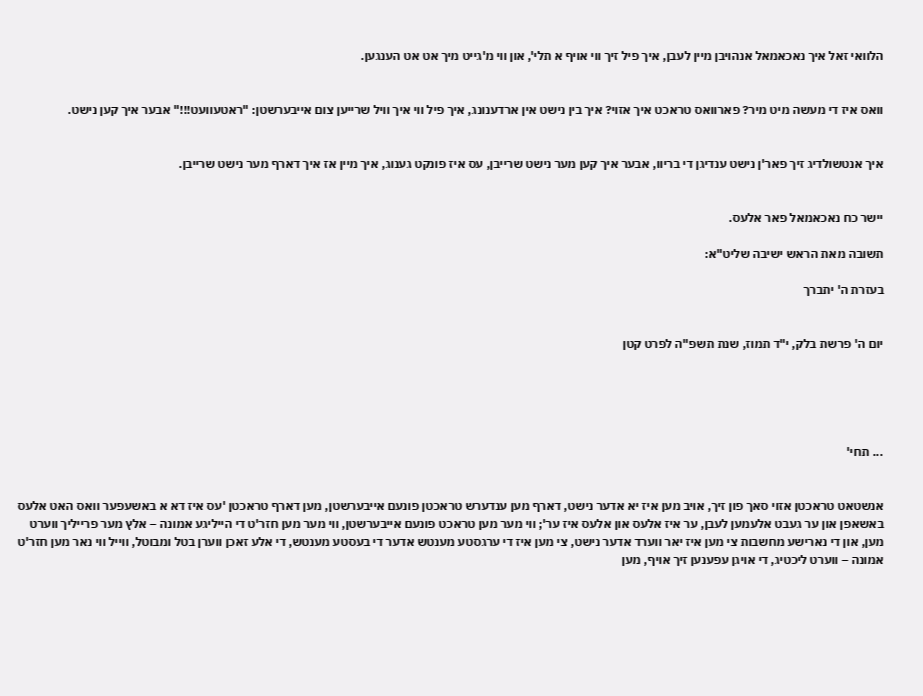הלוואי זאל איך נאכאמאל אנהויבן מיין לעבן, איך פיל זיך ווי אויף א תלי', און ווי מ'גייט מיך אט אט הענגען.


וואס איז די מעשה מיט מיר? פארוואס טראכט איך אזוי? איך בין נישט אין ארדענונג, איך פיל ווי איך וויל שרייען צום אייבערשטן: "ראטעוועט!!!" אבער איך קען נישט.


איך אנטשולדיג זיך פאר'ן נישט ענדיגן די בריוו, אבער איך קען מער נישט שרייבן, עס איז פונקט גענוג, איך מיין אז איך דארף מער נישט שרייבן.


יישר כח נאכאמאל פאר אלעס.

תשובה מאת הראש ישיבה שליט"א:

בעזרת ה' יתברך


יום ה' פרשת בלק, י"ד תמוז, שנת תשפ"ה לפרט קטן





... תחי'


אנשטאט טראכטן אזוי סאך פון זיך, אויב מען איז יא אדער נישט, דארף מען ענדערש טראכטן פונעם אייבערשטן, מען דארף טראכטן 'עס איז דא א באשעפער וואס האט אלעס באשאפן און ער געבט אלעמען לעבן, ער איז אלעס און אלעס איז ער'; ווי מער מען טראכט פונעם אייבערשטן, ווי מער מען חזר'ט די הייליגע אמונה – אלץ מער פרייליך ווערט מען, און די נארישע מחשבות צי מען איז יאר ווערד אדער נישט, צי מען איז די ערגסטע מענטש אדער די בעסטע מענטש, די אלע זאכן ווערן בטל ומבוטל, ווייל ווי נאר מען חזר'ט אמונה – ווערט ליכטיג, די אויגן עפענען זיך אויף, מען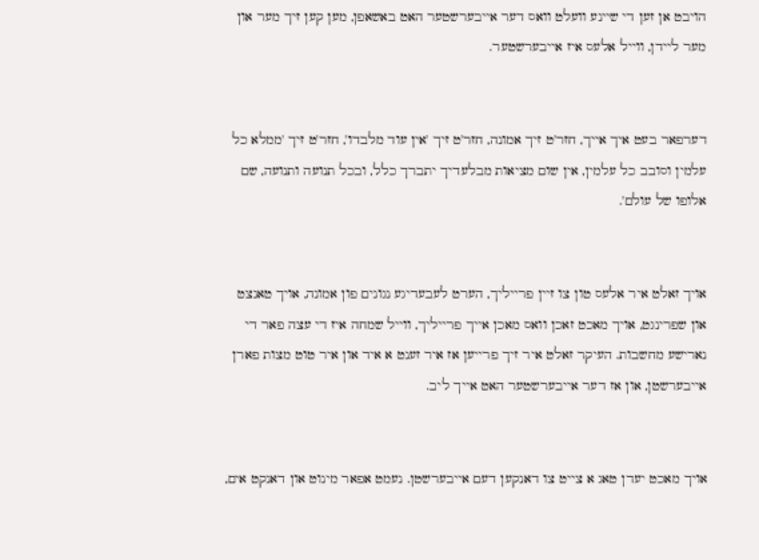הויבט אן זען די שיינע וועלט וואס דער אייבערשטער האט באשאפן, מען קען זיך מער און מער ליידן, ווייל אלעס איז אייבערשטער.


דערפאר בעט איך אייך, חזר'ט זיך אמונה, חזר'ט זיך 'אין עוד מלבדו', חזר'ט זיך 'ממלא כל עלמין וסובב כל עלמין, אין שום מציאות מבלעדיך יתברך כלל, ובכל תנועה ותנועה, שם אלופו של עולם'.


אויך זאלט איר אלעס טון צו זיין פרייליך, הערט לעבעדיגע נגונים פון אמונה, אויך טאנצט און שפרינגט, אויך מאכט זאכן וואס מאכן אייך פרייליך, ווייל שמחה איז די עצה פאר די נארישע מחשבות. העיקר זאלט איר זיך פרייען אז איר זענט א איד און איר טוט מצות פארן אייבערשטן, און אז דער אייבערשטער האט אייך ליב.


אויך מאכט יעדן טאג א צייט צו דאנקען דעם אייבערשטן. נעמט אפאר מינוט און דאנקט אים,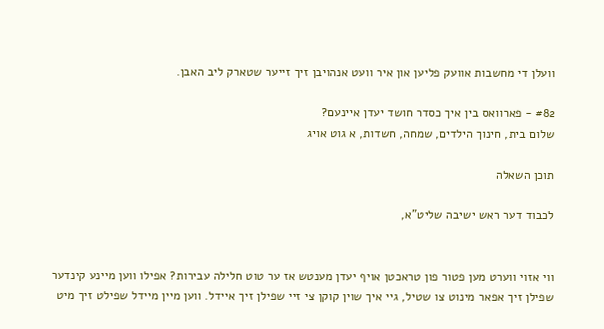וועלן די מחשבות אוועק פליען און איר וועט אנהויבן זיך זייער שטארק ליב האבן.

#82 - פארוואס בין איך כסדר חושד יעדן איינעם?
שלום בית, חינוך הילדים, שמחה, חשדות, א גוט אויג

תוכן השאלה

לכבוד דער ראש ישיבה שליט"א,


ווי אזוי ווערט מען פטור פון טראכטן אויף יעדן מענטש אז ער טוט חלילה עבירות? אפילו ווען מיינע קינדער שפילן זיך אפאר מינוט צו שטיל, גיי איך שוין קוקן צי זיי שפילן זיך איידל. ווען מיין מיידל שפילט זיך מיט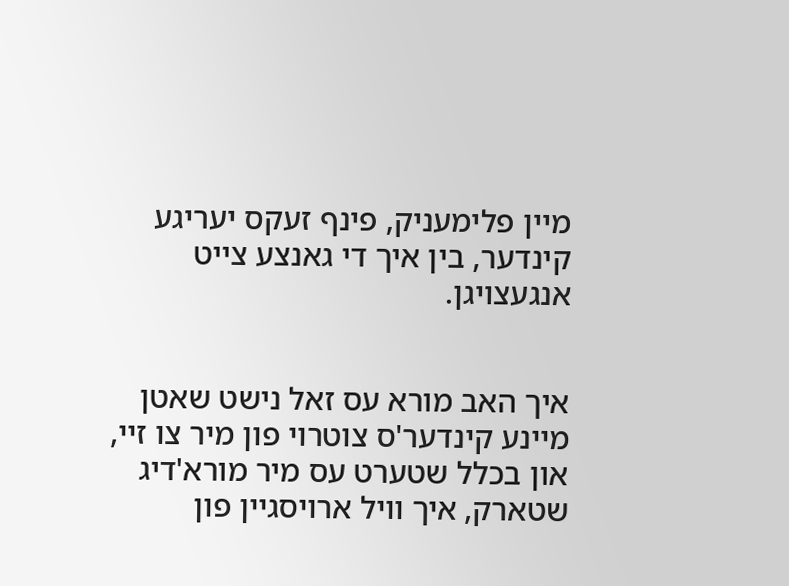מיין פלימעניק, פינף זעקס יעריגע קינדער, בין איך די גאנצע צייט אנגעצויגן.


איך האב מורא עס זאל נישט שאטן מיינע קינדער'ס צוטרוי פון מיר צו זיי, און בכלל שטערט עס מיר מורא'דיג שטארק, איך וויל ארויסגיין פון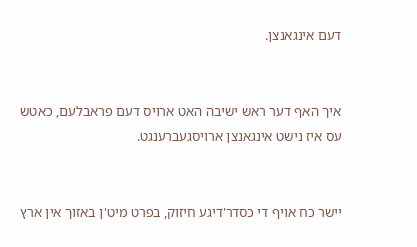דעם אינגאנצן.


איך האף דער ראש ישיבה האט ארויס דעם פראבלעם, כאטש עס איז נישט אינגאנצן ארויסגעברענגט.


יישר כח אויף די כסדר'דיגע חיזוק, בפרט מיט'ן באזוך אין ארץ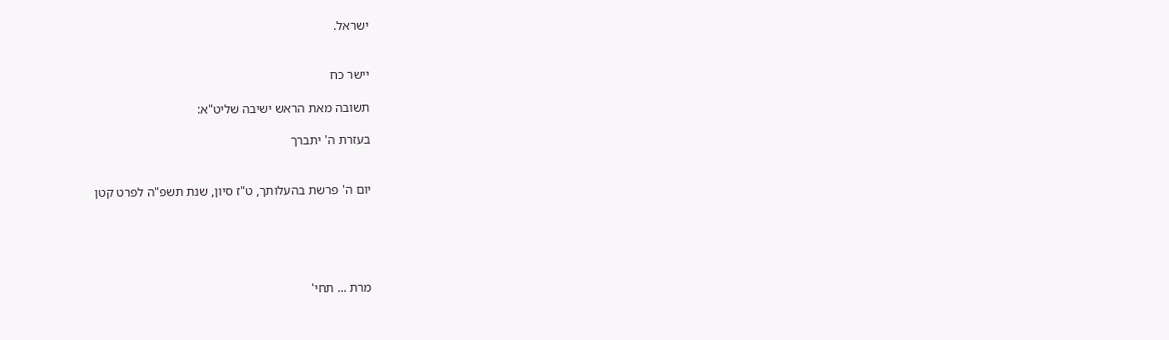ישראל.


יישר כח

תשובה מאת הראש ישיבה שליט"א:

בעזרת ה' יתברך


יום ה' פרשת בהעלותך, ט"ז סיון, שנת תשפ"ה לפרט קטן





מרת ... תחי'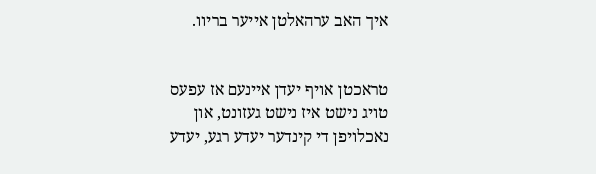איך האב ערהאלטן אייער בריוו.


טראכטן אויף יעדן איינעם אז עפעס טויג נישט איז נישט געזונט, און נאכלויפן די קינדער יעדע רגע, יעדע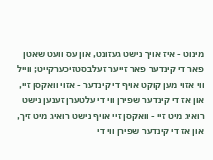מינוט - איז אויך נישט געזונט, און עס וועט שאטן פאר די קינדער פאר זייער זעלבסטזיכערקייט; ווייל ווי אזוי מען קוקט אויף די קינדער - אזוי וואקסן זיי, און אז די קינדער שפירן ווי די עלטערן זענען נישט רואיג מיט זיי - וואקסן זיי אויף נישט רואיג מיט זיך, און אז די קינדער שפירן ווי די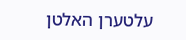עלטערן האלטן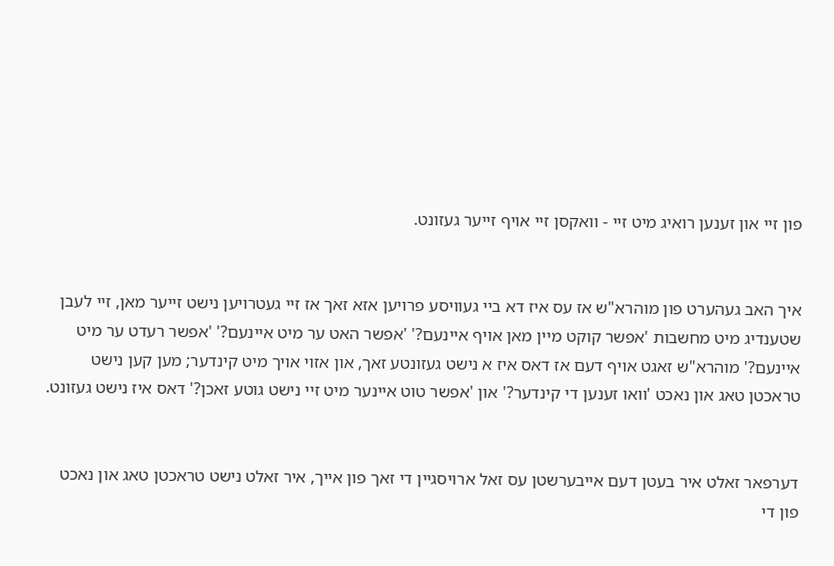פון זיי און זענען רואיג מיט זיי - וואקסן זיי אויף זייער געזונט.


איך האב געהערט פון מוהרא"ש אז עס איז דא ביי געוויסע פרויען אזא זאך אז זיי געטרויען נישט זייער מאן, זיי לעבן שטענדיג מיט מחשבות 'אפשר קוקט מיין מאן אויף איינעם?' 'אפשר האט ער מיט איינעם?' 'אפשר רעדט ער מיט איינעם?' מוהרא"ש זאגט אויף דעם אז דאס איז א נישט געזונטע זאך, און אזוי אויך מיט קינדער; מען קען נישט טראכטן טאג און נאכט 'וואו זענען די קינדער?' און 'אפשר טוט איינער מיט זיי נישט גוטע זאכן?' דאס איז נישט געזונט.


דערפאר זאלט איר בעטן דעם אייבערשטן עס זאל ארויסגיין די זאך פון אייך, איר זאלט נישט טראכטן טאג און נאכט פון די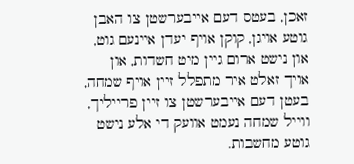זאכן, בעטס דעם אייבערשטן צו האבן גוטע אויגן, קוקן אויף יעדן איינעם גוט, און נישט ארום גיין מיט חשדות, און אויך זאלט איר מתפלל זיין אויף שמחה, בעטן דעם אייבערשטן צו זיין פרייליך, ווייל שמחה נעמט אוועק די אלע נישט גוטע מחשבות.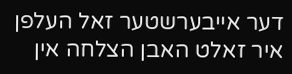דער אייבערשטער זאל העלפן איר זאלט האבן הצלחה אין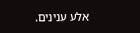אלע ענינים.